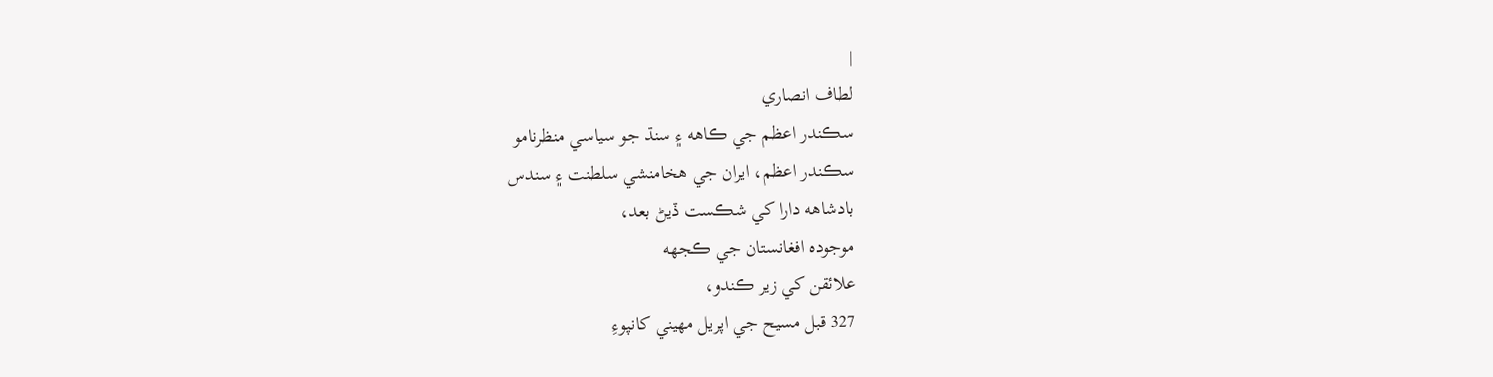|
لطاف انصاري
سڪندر اعظم جي ڪاھه ۽ سنڌ جو سياسي منظرنامو
سڪندر اعظم، ايران جي ھخامنشي سلطنت ۽ سندس
بادشاهه دارا کي شڪست ڏيڻ بعد،
موجوده افغانستان جي ڪجهه
علائقن کي زير ڪندو،
327 قبل مسيح جي اپريل مھيني کانپوءِ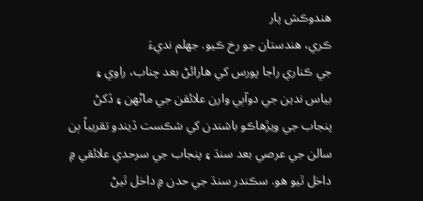ھندوڪش پار
ڪري، ھندستان جو رخ ڪيو. جھلم نديءَ
جي ڪناري راجا پورس کي ھارائڻ بعد چناب، راوي ۽
بياس ندين جي دوآٻي وارن علائقن جي ماڻھن ۽ ڏکڻ
پنجاب جي ويڙھاڪو باشندن کي شڪست ڏيندو تقريباً ٻن
سالن جي عرصي بعد سنڌ ۽ پنجاب جي سرحدي علائقي ۾
داخل ٿيو ھو. سڪندر سنڌ جي حدن ۾ داخل ٿيڻ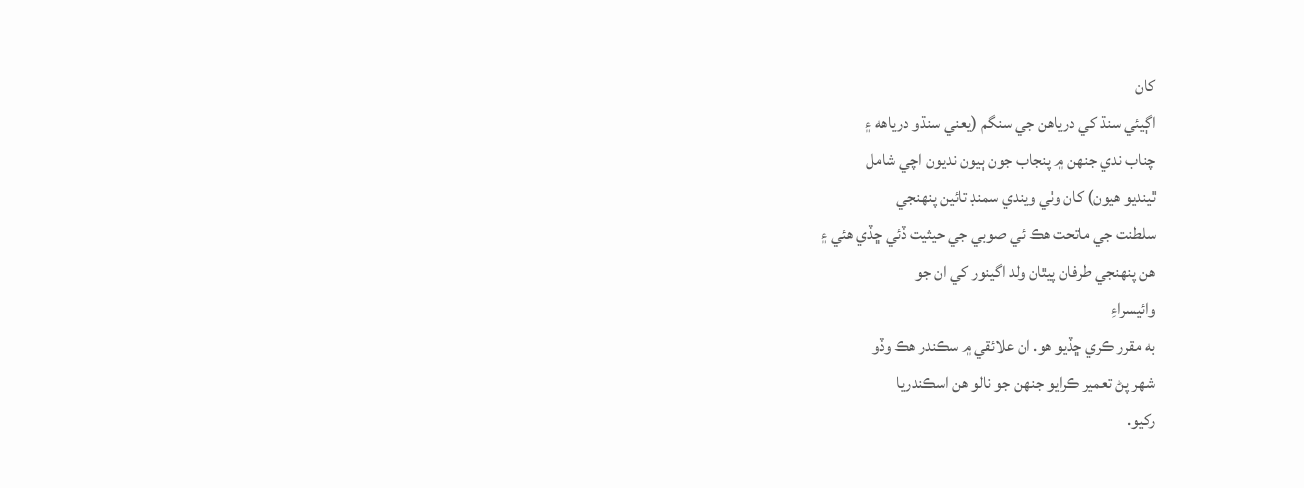کان
اڳيئي سنڌ کي درياھن جي سنگم (يعني سنڌو درياهه ۽
چناب ندي جنھن ۾ پنجاب جون ٻيون نديون اچي شامل
ٿينديو ھيون) کان وٺي ويندي سمنڊ تائين پنھنجي
سلطنت جي ماتحت ھڪ ئي صوبي جي حيثيت ڏئي ڇڏي ھئي ۽
ھن پنھنجي طرفان پيٿان ولد اگينور کي ان جو
وائيسراءِ
به مقرر ڪري ڇڏيو ھو. ان علائقي ۾ سڪندر ھڪ وڏو
شھر پڻ تعمير ڪرايو جنھن جو نالو ھن اسڪندريا
رکيو.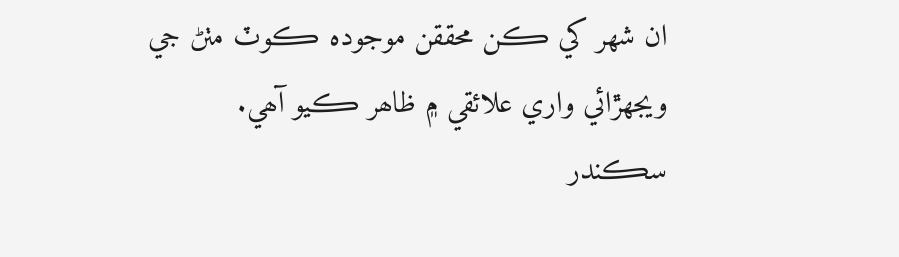ان شھر کي ڪن محققن موجوده ڪوٽ مٺڻ جي
ويجھڙائي واري علائقي ۾ ظاھر ڪيو آھي.
سڪندر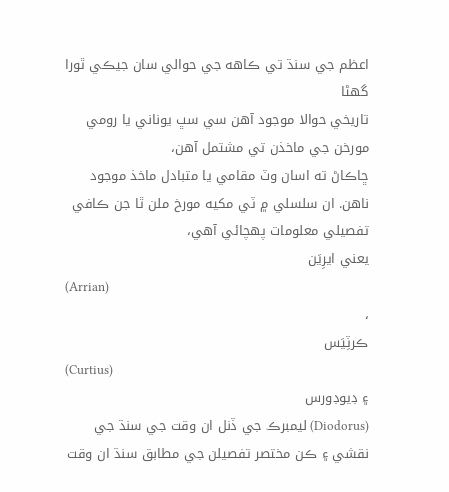اعظم جي سنڌ تي ڪاھه جي حوالي سان جيڪي ٿورا
گهڻا
تاريخي حوالا موجود آھن سي سڀ يوناني يا رومي
مورخن جي ماخذن تي مشتمل آھن،
ڇاڪاڻ ته اسان وٽ مقامي يا متبادل ماخذ موجود
ناھن. ان سلسلي ۾ ٽي مکيه مورخ ملن ٿا جن ڪافي
تفصيلي معلومات پھچائي آھي،
يعني ايرِيَن
(Arrian)
،
ڪرٽِيَس
(Curtius)
۽ ڊيوڊورس
(Diodorus) ليمبرڪ جي ڏنل ان وقت جي سنڌ جي
نقشي ۽ ڪن مختصر تفصيلن جي مطابق سنڌ ان وقت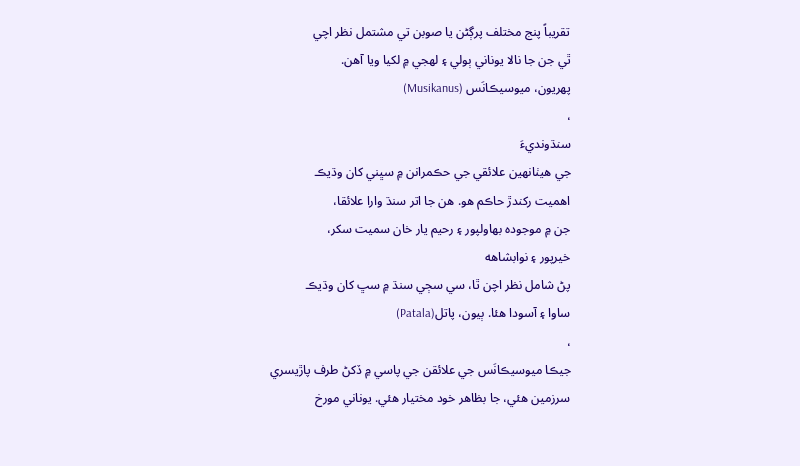تقريباً پنج مختلف پرڳڻن يا صوبن تي مشتمل نظر اچي
ٿي جن جا نالا يوناني ٻولي ۽ لھجي ۾ لکيا ويا آھن.
پھريون، ميوسيڪانَس (Musikanus)
،
سنڌونديءَ
جي ھيٺانھين علائقي جي حڪمرانن ۾ سڀني کان وڌيڪ
اھميت رکندڙ حاڪم ھو. ھن جا اتر سنڌ وارا علائقا،
جن ۾ موجوده بھاولپور ۽ رحيم يار خان سميت سکر،
خيرپور ۽ نوابشاهه
پڻ شامل نظر اچن ٿا، سي سڄي سنڌ ۾ سڀ کان وڌيڪ
ساوا ۽ آسودا ھئا. ٻيون، پاتل(Patala)
،
جيڪا ميوسيڪانَس جي علائقن جي پاسي ۾ ڏکڻ طرف پاڙيسري
سرزمين ھئي، جا بظاھر خود مختيار ھئي. يوناني مورخ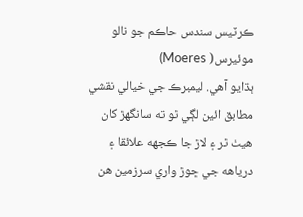ڪرٽيس سندس حاڪم جو نالو موئيرس( Moeres)
ٻڌايو آھي. ليمبرڪ جي خيالي نقشي مطابق ائين لڳي ٿو ته سانگهڙ کان ھيٺ ٿر ۽ لاڙ جا ڪجهه علائقا ۽
درياهه جي ڇوڙ واري سرزمين ھن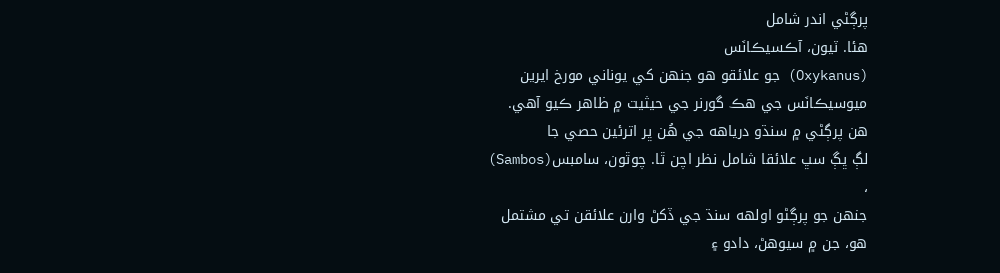پرڳڻي اندر شامل
ھئا. ٽيون، آڪسيڪانَس
(Oxykanus) جو علائقو ھو جنھن کي يوناني مورخ ايرين
ميوسيڪانَس جي ھڪ گورنر جي حيثيت ۾ ظاھر ڪيو آھي.
ھن پرڳڻي ۾ سنڌو درياھه جي ھُن ڀر اترئين حصي جا
لڳ ڀڳ سڀ علائقا شامل نظر اچن ٿا. چوٿون، سامبس(Sambos)
،
جنھن جو پرڳڻو اولھه سنڌ جي ڏکڻ وارن علائقن تي مشتمل
ھو، جن ۾ سيوھڻ، دادو ۽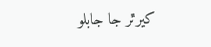کيرٿر جا جابلو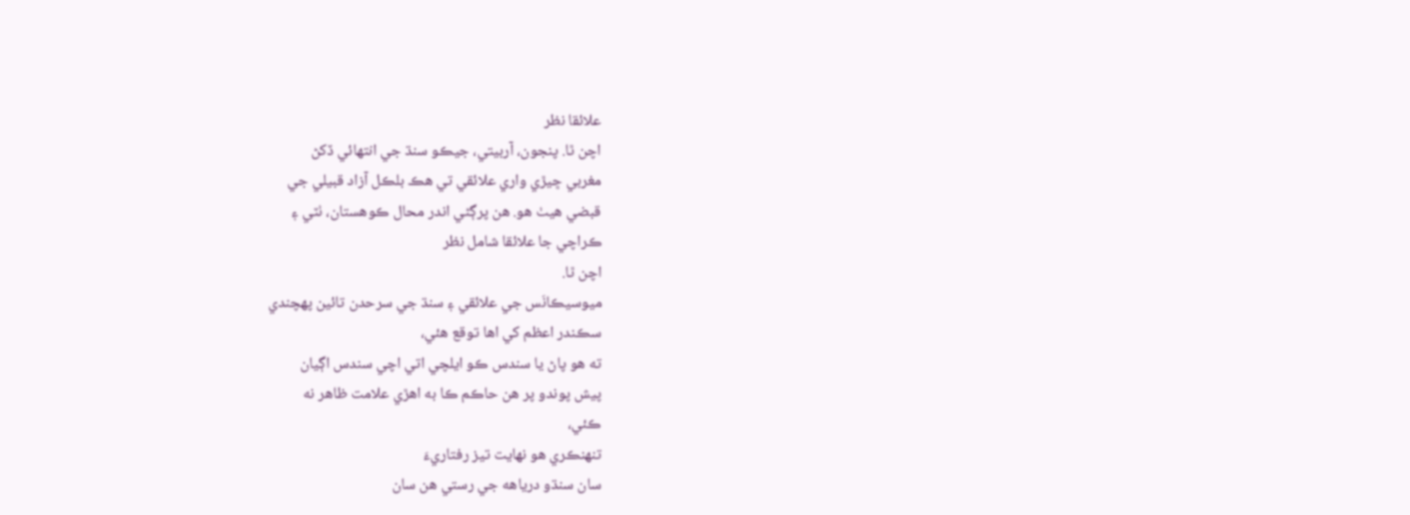علائقا نظر
اچن ٿا. پنجون، آربيتي، جيڪو سنڌ جي انتھائي ڏکڻ
مغربي ڇيڙي واري علائقي تي ھڪ بلڪل آزاد قبيلي جي
قبضي ھيٺ ھو. ھن پرڳڻي اندر محال ڪوھستان، ٺٽي ۽
ڪراچي جا علائقا شامل نظر
اچن ٿا.
ميوسيڪانَس جي علائقي ۽ سنڌ جي سرحدن تائين پھچندي
سڪندر اعظم کي اھا توقع ھئي،
ته ھو پاڻ يا سندس ڪو ايلچي اتي اچي سندس اڳيان
پيش پوندو پر ھن حاڪم ڪا به اھڙي علامت ظاھر نه
ڪئي،
تنھنڪري ھو نھايت تيز رفتاريءَ
سان سنڌو درياھه جي رستي ھن سان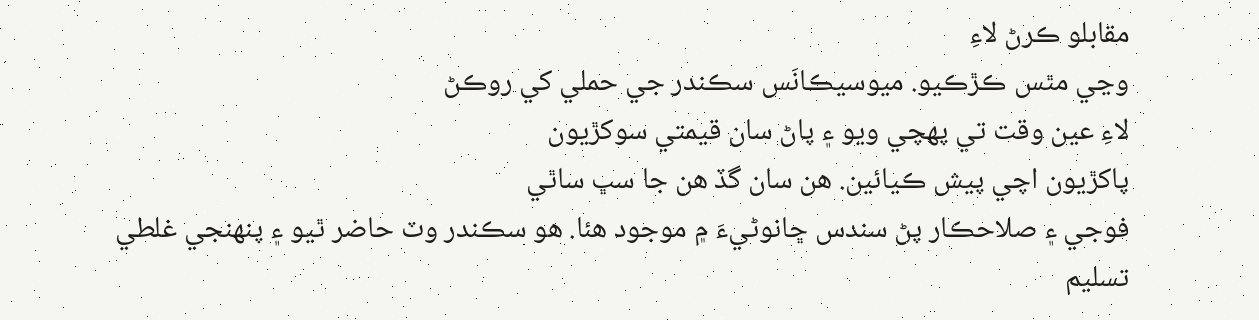مقابلو ڪرڻ لاءِ
وڃي مٿس ڪڙڪيو. ميوسيڪانَس سڪندر جي حملي کي روڪڻ
لاءِ عين وقت تي پھچي ويو ۽ پاڻ سان قيمتي سوکڙيون
پاکڙيون اچي پيش ڪيائين. ھن سان گڏ ھن جا سڀ ساٿي
فوجي ۽ صلاحڪار پڻ سندس ڇانوڻيءَ ۾ موجود ھئا. ھو سڪندر وٽ حاضر ٿيو ۽ پنھنجي غلطي تسليم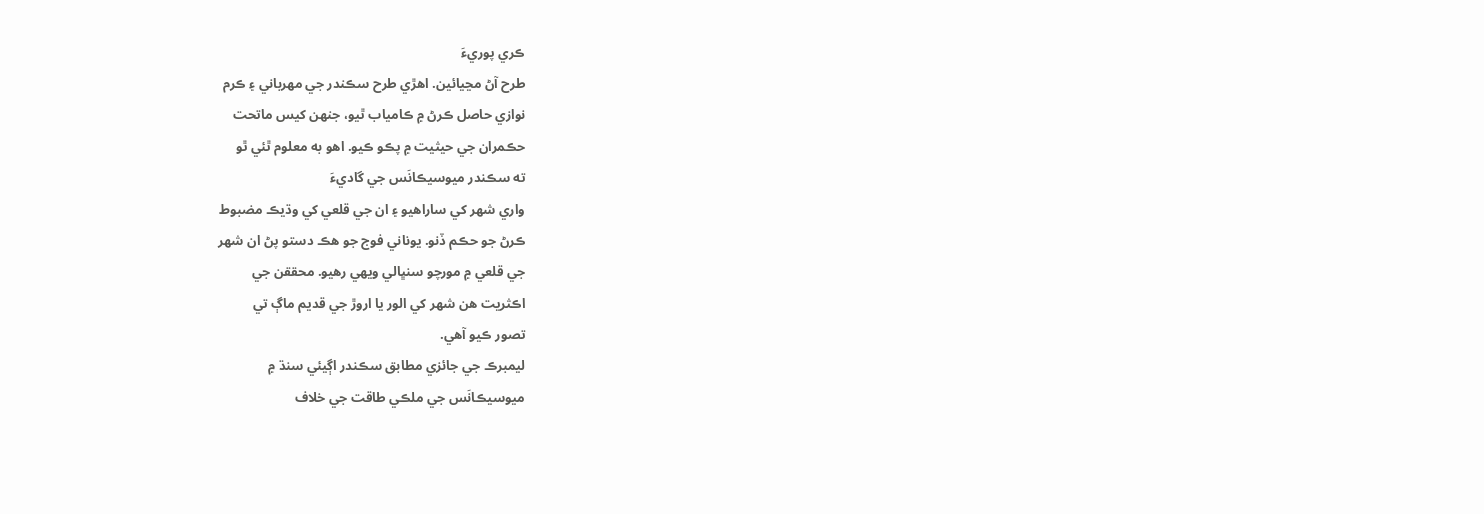ڪري پوريءَ
طرح آڻ مڃيائين. اھڙي طرح سڪندر جي مھرباني ۽ ڪرم
نوازي حاصل ڪرڻ ۾ ڪامياب ٿيو، جنھن کيس ماتحت
حڪمران جي حيثيت ۾ پڪو ڪيو. اھو به معلوم ٿئي ٿو
ته سڪندر ميوسيڪانَس جي گاديءَ
واري شھر کي ساراھيو ۽ ان جي قلعي کي وڌيڪ مضبوط
ڪرڻ جو حڪم ڏنو. يوناني فوج جو ھڪ دستو پڻ ان شھر
جي قلعي ۾ مورچو سنڀالي ويھي رھيو. محققن جي
اڪثريت ھن شھر کي الور يا اروڙ جي قديم ماڳ تي
تصور ڪيو آھي.
ليمبرڪ جي جائزي مطابق سڪندر اڳيئي سنڌ ۾
ميوسيڪانَس جي ملڪي طاقت جي خلاف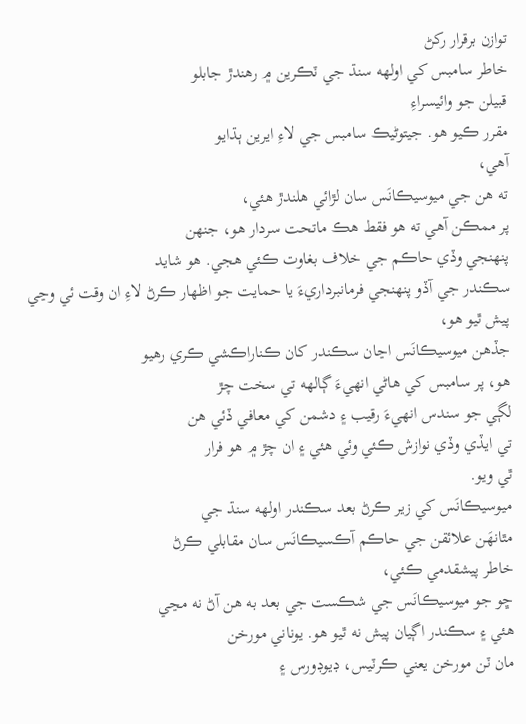توازن برقرار رکڻ
خاطر سامبس کي اولھه سنڌ جي ٽڪرين ۾ رھندڙ جابلو
قبيلن جو وائيسراءِ
مقرر ڪيو ھو. جيتوڻيڪ سامبس جي لاءِ ايرين ٻڌايو
آھي،
ته ھن جي ميوسيڪانَس سان لڙائي ھلندڙ ھئي،
پر ممڪن آھي ته ھو فقط ھڪ ماتحت سردار ھو، جنھن
پنھنجي وڏي حاڪم جي خلاف بغاوت ڪئي ھجي. ھو شايد
سڪندر جي آڏو پنھنجي فرمانبرداريءَ يا حمايت جو اظھار ڪرڻ لاءِ ان وقت ئي وڃي
پيش ٿيو ھو،
جڏھن ميوسيڪانَس اڃان سڪندر کان ڪناراڪشي ڪري رھيو
ھو، پر سامبس کي ھاڻي انھيءَ ڳالھه تي سخت چڙ
لڳي جو سندس انھيءَ رقيب ۽ دشمن کي معافي ڏئي ھن
تي ايڏي وڏي نوازش ڪئي وئي ھئي ۽ ان چڙ ۾ ھو فرار
ٿي ويو.
ميوسيڪانَس کي زير ڪرڻ بعد سڪندر اولھه سنڌ جي
مٿانھَن علائقن جي حاڪم آڪسيڪانَس سان مقابلي ڪرڻ
خاطر پيشقدمي ڪئي،
ڇو جو ميوسيڪانَس جي شڪست جي بعد به ھن آڻ نه مڃي
ھئي ۽ سڪندر اڳيان پيش نه ٿيو ھو. يوناني مورخن
مان ٽن مورخن يعني ڪرٽيس، ڊيوڊورس ۽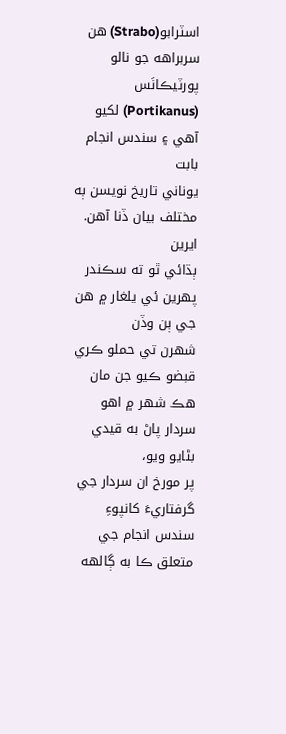اسٽرابو(Strabo) ھن سربراھه جو نالو پورٽيڪانَس
(Portikanus) لکيو آھي ۽ سندس انجام بابت
يوناني تاريخ نويسن ٻه مختلف بيان ڏنا آھن. ايرين
ٻڌائي ٿو ته سڪندر پھرين ئي يلغار ۾ ھن جي ٻن وڏن
شھرن تي حملو ڪري قبضو ڪيو جن مان ھڪ شھر ۾ اھو
سردار پاڻ به قيدي بڻايو ويو،
پر مورخ ان سردار جي گرفتاريءَ کانپوءِ سندس انجام جي متعلق ڪا به ڳالھه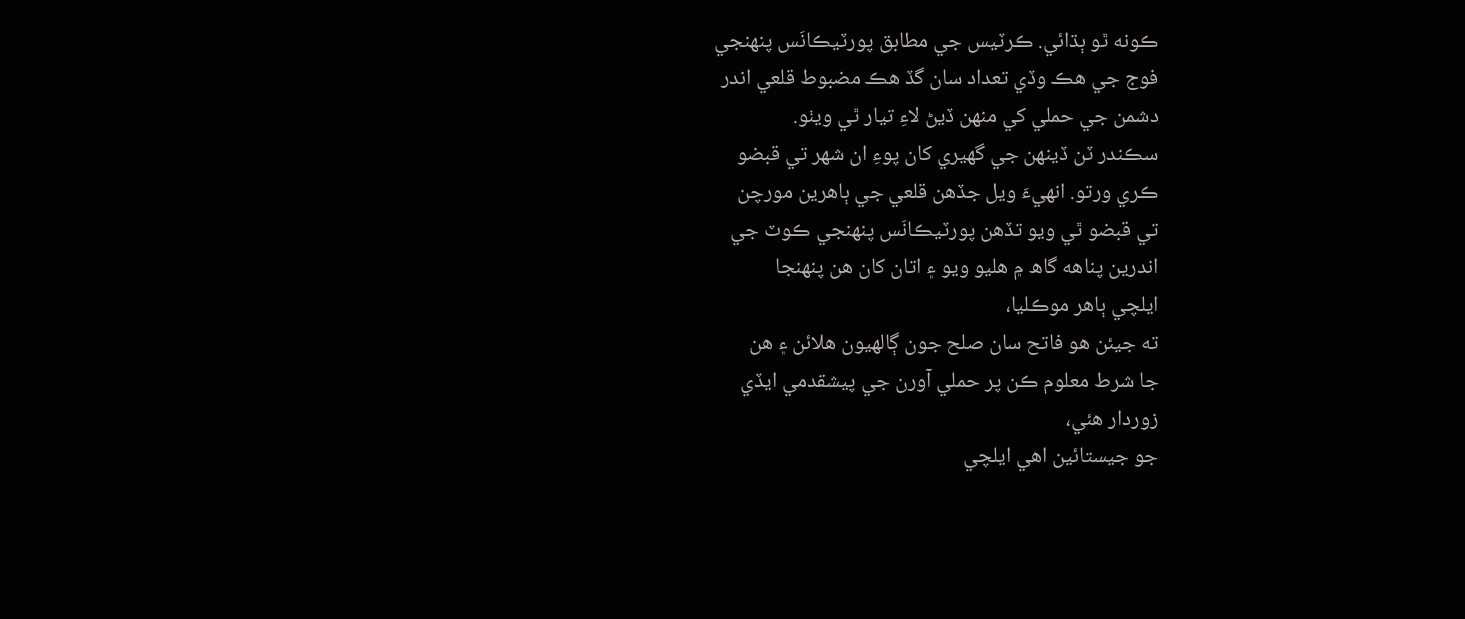ڪونه ٿو ٻڌائي. ڪرٽيس جي مطابق پورٽيڪانَس پنھنجي
فوج جي ھڪ وڏي تعداد سان گڏ ھڪ مضبوط قلعي اندر
دشمن جي حملي کي منھن ڏيڻ لاءِ تيار ٿي ويٺو.
سڪندر ٽن ڏينھن جي گھيري کان پوءِ ان شھر تي قبضو
ڪري ورتو. انھيءَ ويل جڏھن قلعي جي ٻاھرين مورچن
تي قبضو ٿي ويو تڏھن پورٽيڪانَس پنھنجي ڪوٽ جي
اندرين پناھه گاھ ۾ ھليو ويو ۽ اتان کان ھن پنھنجا
ايلچي ٻاھر موڪليا،
ته جيئن ھو فاتح سان صلح جون ڳالھيون ھلائن ۽ ھن
جا شرط معلوم ڪن پر حملي آورن جي پيشقدمي ايڏي
زوردار ھئي،
جو جيستائين اھي ايلچي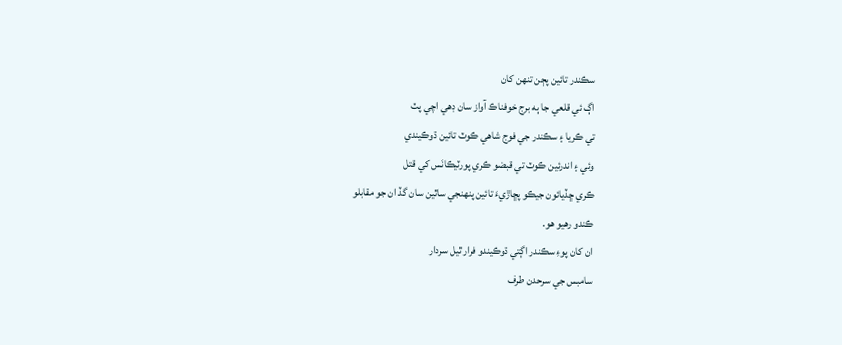سڪندر تائين پڄن تنھن کان
اڳ ئي قلعي جا ٻه برج خوفناڪ آواز سان ڊھي اچي پٽ
تي ڪريا ۽ سڪندر جي فوج شاھي ڪوٽ تائين ڌوڪيندي
وئي ۽ اندرئين ڪوٽ تي قبضو ڪري پورٽيڪانَس کي قتل
ڪري ڇڏيائون جيڪو پڇاڙيءَ تائين پنھنجي ساٿين سان گڏ ان جو مقابلو
ڪندو رھيو ھو.
ان کان پوءِ سڪندر اڳتي ڌوڪيندو فرار ٿيل سردار
سامبس جي سرحدن طرف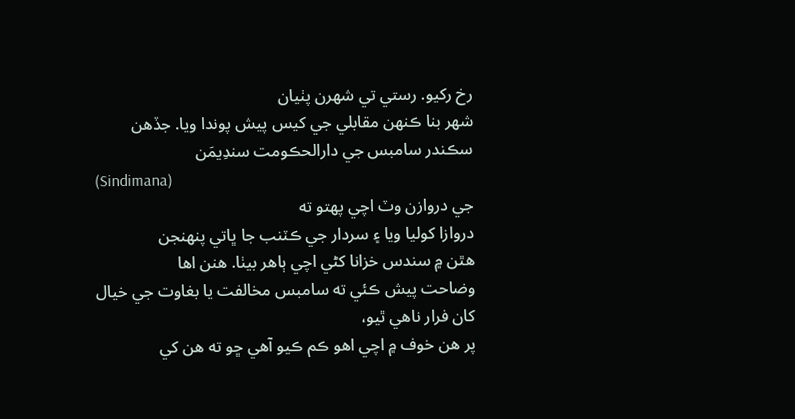رخ رکيو. رستي تي شھرن پٺيان
شھر بنا ڪنھن مقابلي جي کيس پيش پوندا ويا. جڏھن
سڪندر سامبس جي دارالحڪومت سندِيمَن
(Sindimana)
جي دروازن وٽ اچي پھتو ته
دروازا کوليا ويا ۽ سردار جي ڪٽنب جا ڀاتي پنھنجن
ھٿن ۾ سندس خزانا کڻي اچي ٻاھر بيٺا. ھنن اھا
وضاحت پيش ڪئي ته سامبس مخالفت يا بغاوت جي خيال
کان فرار ناھي ٿيو،
پر ھن خوف ۾ اچي اھو ڪم ڪيو آھي ڇو ته ھن کي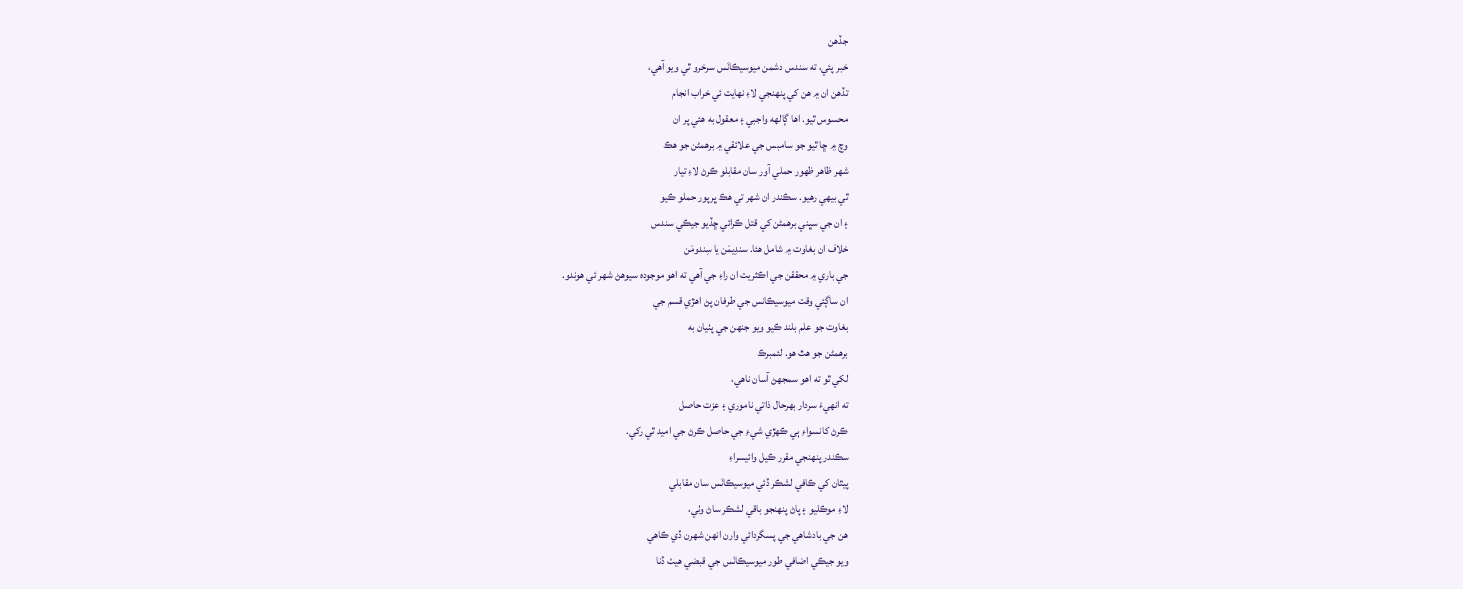جڏھن
خبر پئي، ته سندس دشمن ميوسيڪانَس سرخرو ٿي ويو آھي،
تڏھن ان ۾ ھن کي پنھنجي لاءِ نھايت ئي خراب انجام
محسوس ٿيو. اھا ڳالھه واجبي ۽ معقول به ھئي پر ان
وچ ۾ ڇا ٿيو جو سامبس جي علائقي ۾ برھمڻن جو ھڪ
شھر ظاھر ظھور حملي آور سان مقابلو ڪرڻ لاءِ تيار
ٿي بيھي رھيو. سڪندر ان شھر تي ھڪ ڀرپور حملو ڪيو
۽ ان جي سڀني برھمڻن کي قتل ڪرائي ڇڏيو جيڪي سندس
خلاف ان بغاوت ۾ شامل ھئا. سندِيمَن يا سِندومَن
جي باري ۾ محققن جي اڪثريت ان راءِ جي آھي ته اھو موجوده سيوھڻ شھر ئي ھوندو.
ان ساڳئي وقت ميوسيڪانس جي طرفان پڻ اھڙي قسم جي
بغاوت جو علم بلند ڪيو ويو جنھن جي پٺيان به
برھمڻن جو ھٿ ھو. لئمبرڪ
لکي ٿو ته اھو سمجھڻ آسان ناھي،
ته انھيءَ سردار بھرحال ذاتي ناموري ۽ عزت حاصل
ڪرڻ کانسواءِ ٻي ڪھڙي شيءِ جي حاصل ڪرڻ جي اميد ٿي رکي.
سڪندر پنھنجي مقرر ڪيل وائيسراءِ
پيٿان کي ڪافي لشڪر ڏئي ميوسيڪانَس سان مقابلي
لاءِ موڪليو ۽ پاڻ پنھنجو باقي لشڪر ساڻ وٺي،
ھن جي بادشاھي جي پسگردائي وارن انھن شھرن ڏي ڪاھي
ويو جيڪي اضافي طور ميوسيڪانَس جي قبضي ھيٺ ڏنا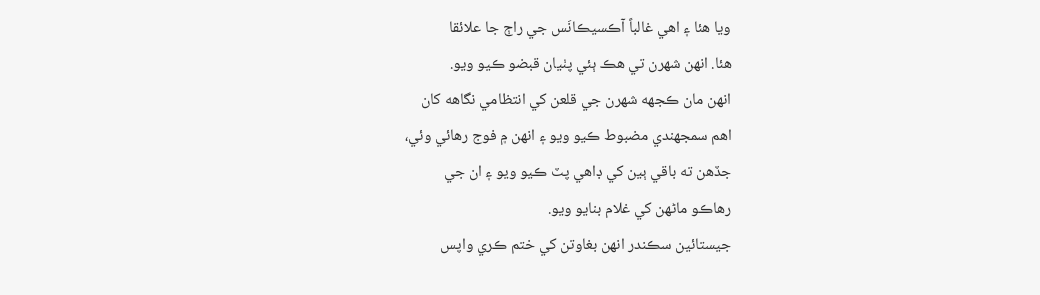ويا ھئا ۽ اھي غالباً آڪسيڪانَس جي راڄ جا علائقا
ھئا. انھن شھرن تي ھڪ ٻئي پٺيان قبضو ڪيو ويو.
انھن مان ڪجهه شھرن جي قلعن کي انتظامي نگاھه کان
اھم سمجھندي مضبوط ڪيو ويو ۽ انھن ۾ فوج رھائي وئي،
جڏھن ته باقي ٻين کي ڊاھي پٽ ڪيو ويو ۽ ان جي
رھاڪو ماڻھن کي غلام بنايو ويو.
جيستائين سڪندر انھن بغاوتن کي ختم ڪري واپس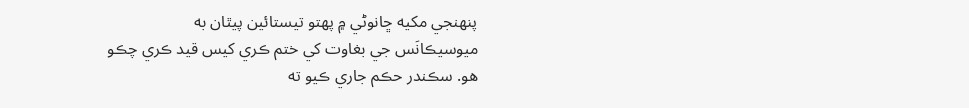پنھنجي مکيه ڇانوڻي ۾ پھتو تيستائين پيٿان به
ميوسيڪانَس جي بغاوت کي ختم ڪري کيس قيد ڪري چڪو
ھو. سڪندر حڪم جاري ڪيو ته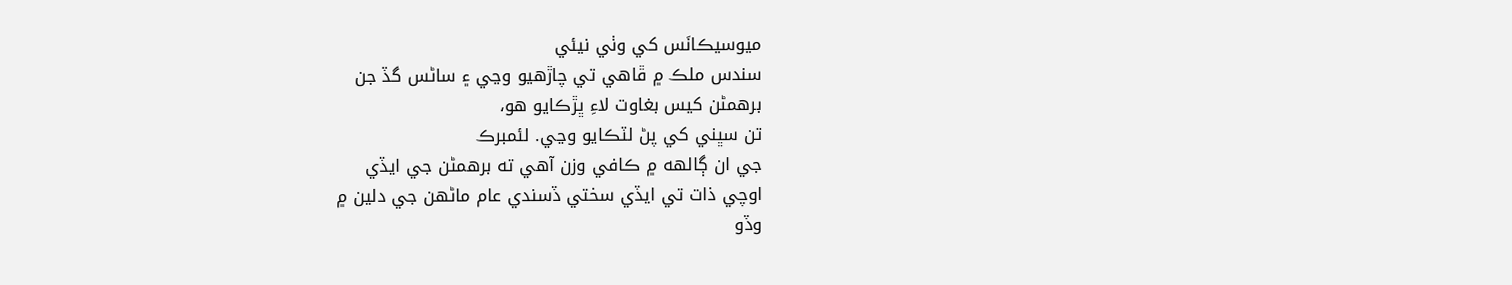ميوسيڪانَس کي وٺي نيئي
سندس ملڪ ۾ ڦاھي تي چاڙھيو وڃي ۽ ساڻس گڏ جن
برھمڻن کيس بغاوت لاءِ ڀڙڪايو ھو،
تن سڀني کي پڻ لٽڪايو وڃي. لئمبرڪ
جي ان ڳالھه ۾ ڪافي وزن آھي ته برھمڻن جي ايڏي
اوچي ذات تي ايڏي سختي ڏسندي عام ماڻھن جي دلين ۾
وڏو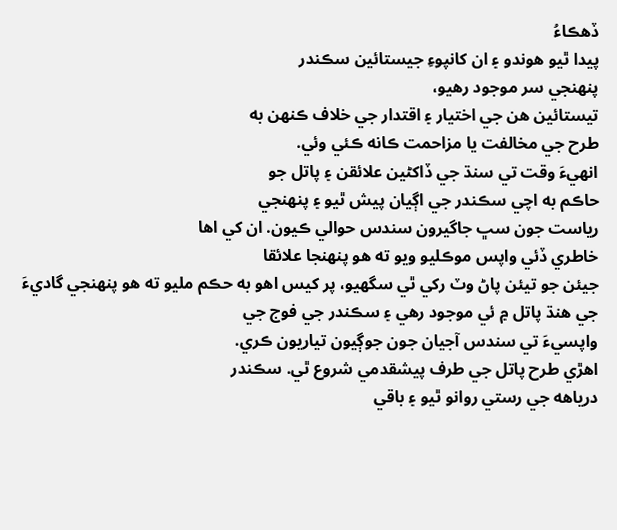ڏھڪاءُ
پيدا ٿيو ھوندو ۽ ان کانپوءِ جيستائين سڪندر
پنھنجي سر موجود رھيو،
تيستائين ھن جي اختيار ۽ اقتدار جي خلاف ڪنھن به
طرح جي مخالفت يا مزاحمت ڪانه ڪئي وئي.
انھيءَ وقت تي سنڌ جي ڏاکڻين علائقن ۽ پاتل جو
حاڪم به اچي سڪندر جي اڳيان پيش ٿيو ۽ پنھنجي
رياست جون سڀ جاگيرون سندس حوالي ڪيون. ان کي اھا
خاطري ڏئي واپس موڪليو ويو ته ھو پنھنجا علائقا
جيئن جو تيئن پاڻ وٽ رکي ٿي سگھيو، پر کيس اھو به حڪم مليو ته ھو پنھنجي گاديءَ
جي ھنڌ پاتل ۾ ئي موجود رھي ۽ سڪندر جي فوج جي
واپسيءَ تي سندس آجيان جون جوڳيون تياريون ڪري.
اھڙي طرح پاتل جي طرف پيشقدمي شروع ٿي. سڪندر
درياھه جي رستي روانو ٿيو ۽ باقي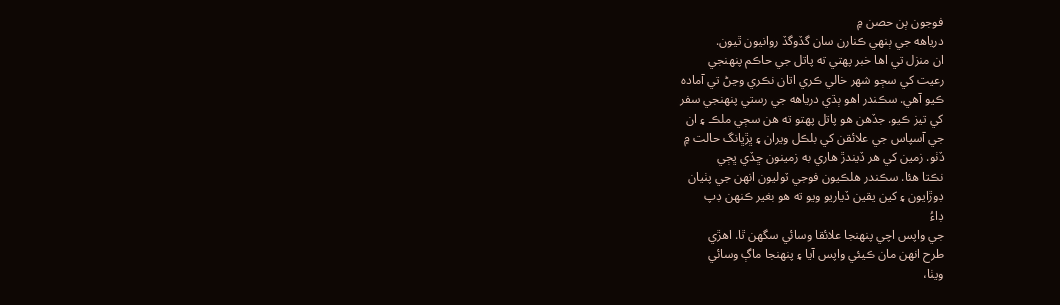فوجون ٻن حصن ۾
درياھه جي ٻنھي ڪنارن سان گڏوگڏ روانيون ٿيون.
ان منزل تي اھا خبر پھتي ته پاتل جي حاڪم پنھنجي
رعيت کي سڄو شھر خالي ڪري اتان نڪري وڃڻ تي آماده
ڪيو آھي. سڪندر اھو ٻڌي درياھه جي رستي پنھنجي سفر
کي تيز ڪيو. جڏھن ھو پاتل پھتو ته ھن سڄي ملڪ ۽ ان
جي آسپاس جي علائقن کي بلڪل ويران ۽ ڀڙڀانگ حالت ۾
ڏٺو. زمين کي ھر ڏيندڙ ھاري به زمينون ڇڏي ڀڄي
نڪتا ھئا. سڪندر ھلڪيون فوجي ٽوليون انھن جي پٺيان
ڊوڙايون ۽ کين يقين ڏياريو ويو ته ھو بغير ڪنھن ڊپ
ڊاءُ
جي واپس اچي پنھنجا علائقا وسائي سگھن ٿا. اھڙي
طرح انھن مان ڪيئي واپس آيا ۽ پنھنجا ماڳ وسائي
ويٺا،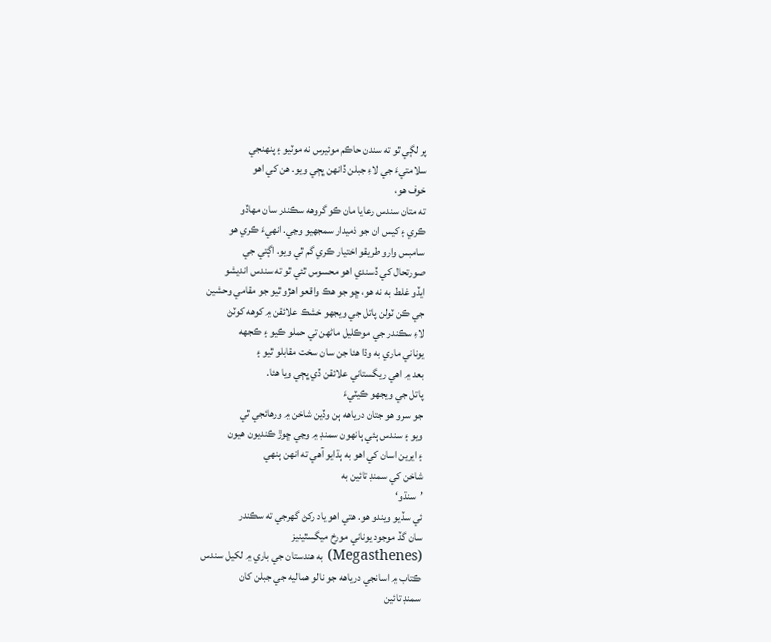پر لڳي ٿو ته سندن حاڪم موئيرس نه موٽيو ۽ پنھنجي
سلامتيءَ جي لاءِ جبلن ڏانھن ڀڄي ويو. ھن کي اھو
خوف ھو،
ته متان سندس رعايا مان ڪو گروھه سڪندر سان مھاڏو
ڪري ۽ کيس ان جو ذميدار سمجھيو وڃي. انھيءَ ڪري ھو
سامبس وارو طريقو اختيار ڪري گم ٿي ويو. اڳتي جي
صورتحال کي ڏسندي اھو محسوس ٿئي ٿو ته سندس انديشو
ايڏو غلط به نه ھو، ڇو جو ھڪ واقعو اھڙو ٿيو جو مقامي وحشين
جي ڪن ٽولن پاتل جي ويجھو خشڪ علائقن ۾ کوھه کوٽڻ
لاءِ سڪندر جي موڪليل ماڻھن تي حملو ڪيو ۽ ڪجھه
يوناني ماري به وڌا ھئا جن سان سخت مقابلو ٿيو ۽
بعد ۾ اھي ريگستاني علائقن ڏي ڀڄي ويا ھئا.
پاتل جي ويجھو ڪيٽيءَ
جو سرو ھو جتان درياھه ٻن وڏين شاخن ۾ ورھائجي ٿي
ويو ۽ سندس ٻئي ٻانھون سمنڊ ۾ وڃي ڇوڙ ڪنديون ھيون
۽ ايرين اسان کي اھو به ٻڌايو آھي ته انھن ٻنھي
شاخن کي سمنڊ تائين به
’سنڌو‘
ئي سڏيو ويندو ھو. ھتي اھو ياد رکڻ گھرجي ته سڪندر
سان گڏ موجود يوناني مورخ ميگسٿينيز
(Megasthenes) به ھندستان جي باري ۾ لکيل سندس
ڪتاب ۾ اسانجي درياھه جو نالو ھماليه جي جبلن کان
سمنڊ تائين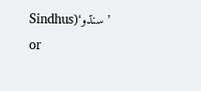’سنڌو‘(Sindhus
or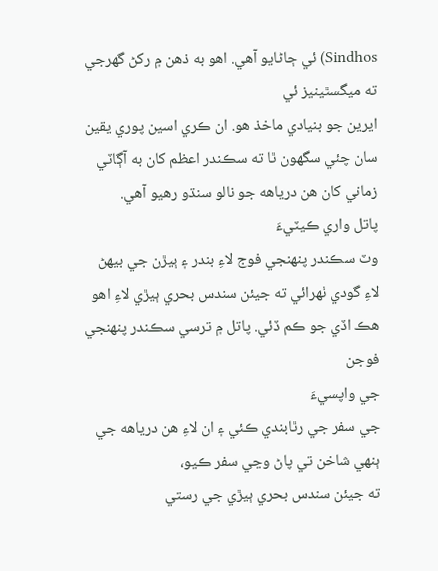Sindhos) ئي ڄاڻايو آھي. اھو به ذھن ۾ رکڻ گھرجي ته ميگسٿينيز ئي
ايرين جو بنيادي ماخذ ھو. ان ڪري اسين پوري يقين
سان چئي سگھون ٿا ته سڪندر اعظم کان به آڳاٽي
زماني کان ھن درياھه جو نالو سنڌو رھيو آھي.
پاتل واري ڪيٽيءَ
وٽ سڪندر پنھنجي فوج لاءِ بندر ۽ ٻيڙن جي بيھڻ
لاءِ گودي ٺھرائي ته جيئن سندس بحري ٻيڙي لاءِ اھو
ھڪ اڏي جو ڪم ڏئي. پاتل ۾ ترسي سڪندر پنھنجي فوجن
جي واپسيءَ
جي سفر جي رٿابندي ڪئي ۽ ان لاءِ ھن درياھه جي
ٻنھي شاخن تي پاڻ وڃي سفر ڪيو،
ته جيئن سندس بحري ٻيڙي جي رستي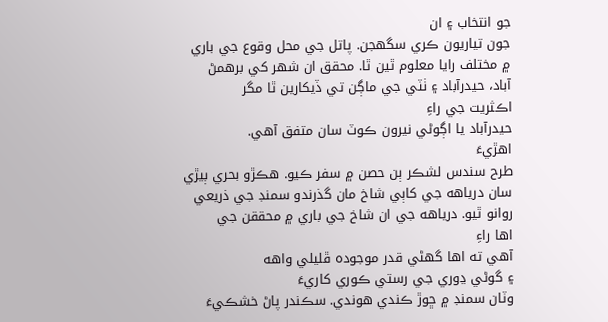جو انتخاب ۽ ان
جون تياريون ڪري سگھجن. پاتل جي محل وقوع جي باري
۾ مختلف رايا معلوم ٿين ٿا. محقق ان شھر کي برھمڻ
آباد، حيدرآباد ۽ ٺٽي جي ماڳن تي ڏيکارين ٿا مگر
اڪثريت جي راءِ
حيدرآباد يا اڳوڻي نيرون ڪوٽ سان متفق آھي.
اھڙيءَ
طرح سندس لشڪر ٻن حصن ۾ سفر ڪيو. ھڪڙو بحري ٻيڙي
سان درياھه جي کاٻي شاخ مان گذرندو سمنڊ جي ذريعي
روانو ٿيو. درياهه جي ان شاخ جي باري ۾ محققن جي
اھا راءِ
آھي ته اھا گھڻي قدر موجوده ڦليلي واھه
۽ گوڻي ڍوري جي رستي ڪوري کاريءَ
وٽان سمنڊ ۾ ڇوڙ ڪندي ھوندي. سڪندر پاڻ خشڪيءَ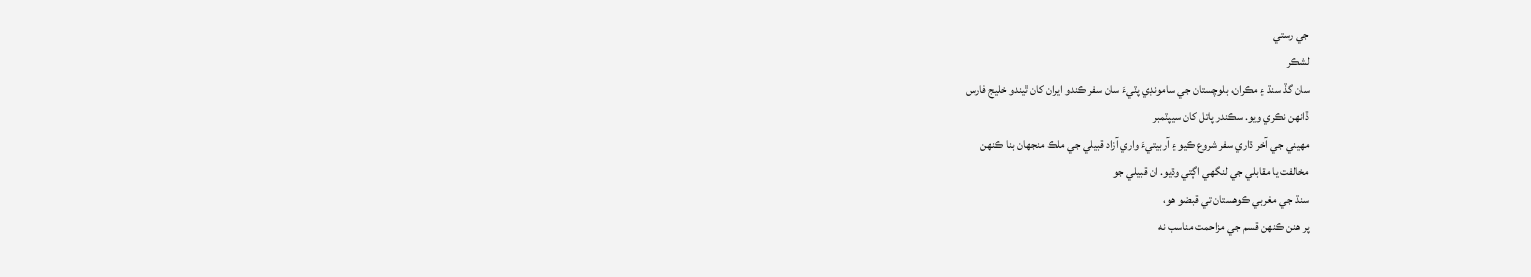جي رستي
لشڪر
سان گڏ سنڌ ۽ مڪران، بلوچستان جي سامونڊي پٽيءَ سان سفر ڪندو ايران کان ٿيندو خليج فارس
ڏانھن نڪري ويو. سڪندر پاتل کان سيپٽمبر
مھيني جي آخر ڌاري سفر شروع ڪيو ۽ آربيتيءَ واري آزاد قبيلي جي ملڪ منجھان بنا ڪنھن
مخالفت يا مقابلي جي لنگھي اڳتي وڌيو. ان قبيلي جو
سنڌ جي مغربي ڪوھستان تي قبضو ھو،
پر ھنن ڪنھن قسم جي مزاحمت مناسب نه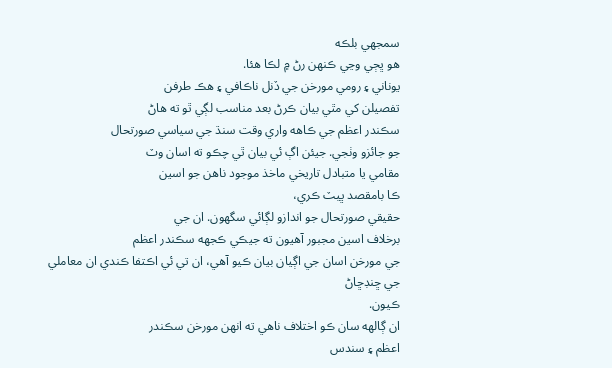سمجھي بلڪه
ھو ڀڄي وڃي ڪنھن رڻ ۾ لڪا ھئا.
يوناني ۽ رومي مورخن جي ڏنل ناڪافي ۽ ھڪ طرفن
تفصيلن کي مٿي بيان ڪرڻ بعد مناسب لڳي ٿو ته ھاڻ
سڪندر اعظم جي ڪاھه واري وقت سنڌ جي سياسي صورتحال
جو جائزو وٺجي. جيئن اڳ ئي بيان ٿي چڪو ته اسان وٽ
مقامي يا متبادل تاريخي ماخذ موجود ناھن جو اسين
ڪا بامقصد ڀيٽ ڪري،
حقيقي صورتحال جو اندازو لڳائي سگھون. ان جي
برخلاف اسين مجبور آھيون ته جيڪي ڪجھه سڪندر اعظم
جي مورخن اسان جي اڳيان بيان ڪيو آھي، ان تي ئي اڪتفا ڪندي ان معاملي جي ڇنڊڇاڻ
ڪيون.
ان ڳالھه سان ڪو اختلاف ناھي ته انھن مورخن سڪندر
اعظم ۽ سندس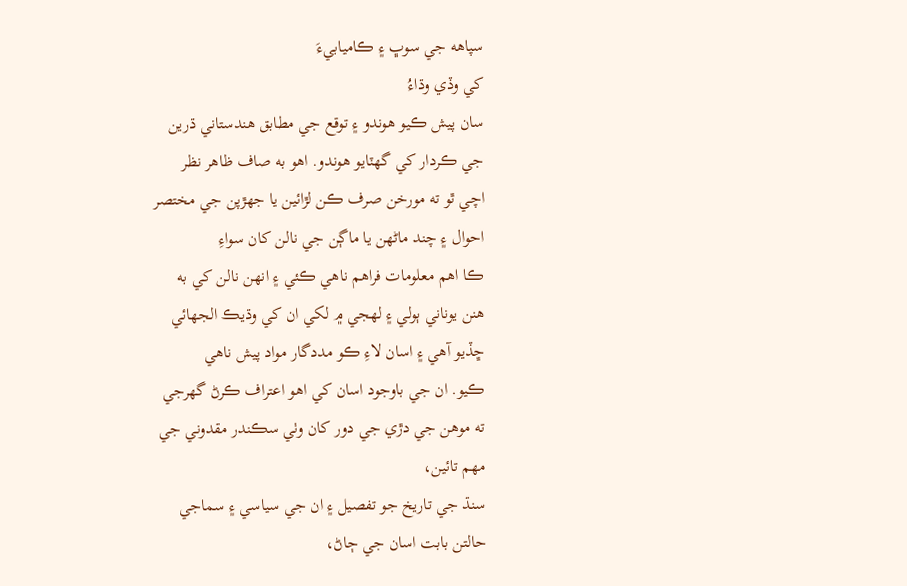سپاهه جي سوڀ ۽ ڪاميابيءَ
کي وڏي وڌاءُ
سان پيش ڪيو ھوندو ۽ توقع جي مطابق ھندستاني ڌرين
جي ڪردار کي گھٽايو ھوندو. اھو به صاف ظاھر نظر
اچي ٿو ته مورخن صرف ڪن لڙائين يا جھڙپن جي مختصر
احوال ۽ چند ماڻھن يا ماڳن جي نالن کان سواءِ
ڪا اھم معلومات فراھم ناھي ڪئي ۽ انھن نالن کي به
ھنن يوناني ٻولي ۽ لھجي ۾ لکي ان کي وڌيڪ الجھائي
ڇڏيو آھي ۽ اسان لاءِ ڪو مددگار مواد پيش ناھي
ڪيو. ان جي باوجود اسان کي اھو اعتراف ڪرڻ گھرجي
ته موھن جي دڙي جي دور کان وٺي سڪندر مقدوني جي
مھم تائين،
سنڌ جي تاريخ جو تفصيل ۽ ان جي سياسي ۽ سماجي
حالتن بابت اسان جي ڄاڻ،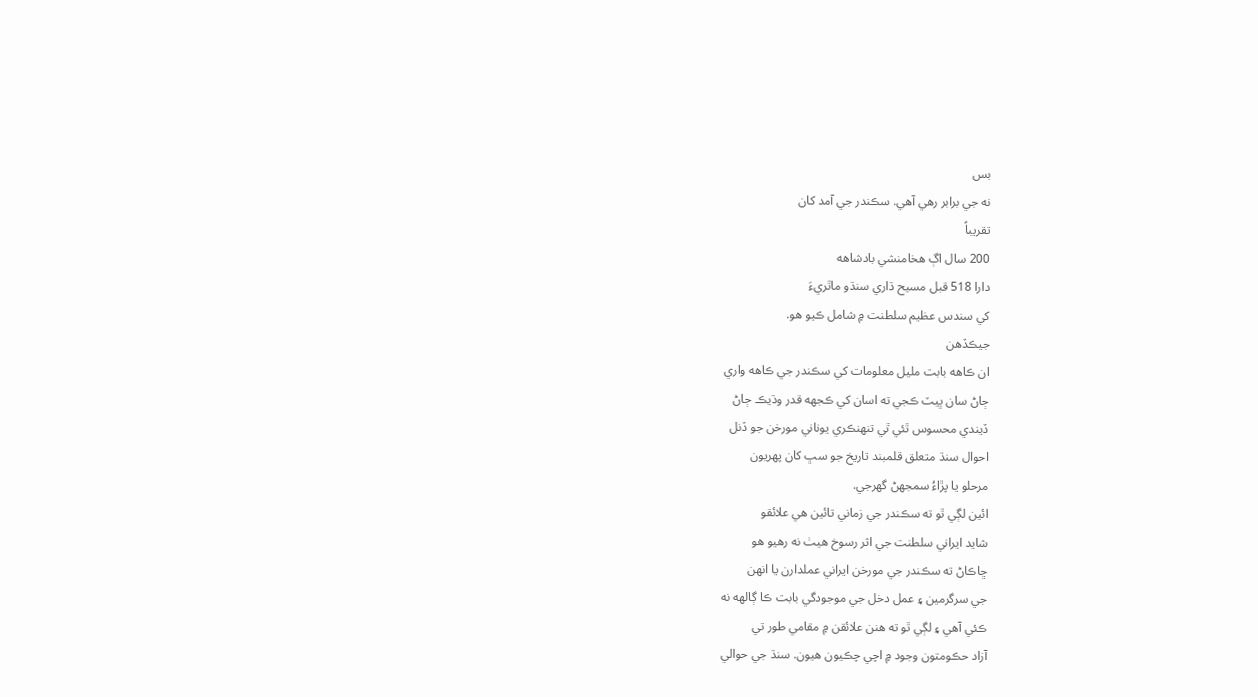بس
نه جي برابر رھي آھي. سڪندر جي آمد کان
تقريباً
200 سال اڳ ھخامنشي بادشاھه
دارا 518 قبل مسيح ڌاري سنڌو ماٿريءَ
کي سندس عظيم سلطنت ۾ شامل ڪيو ھو.
جيڪڏهن
ان ڪاھه بابت مليل معلومات کي سڪندر جي ڪاھه واري
ڄاڻ سان ڀيٽ ڪجي ته اسان کي ڪجهه قدر وڌيڪ ڄاڻ
ڏيندي محسوس ٿئي ٿي تنھنڪري يوناني مورخن جو ڏنل
احوال سنڌ متعلق قلمبند تاريخ جو سڀ کان پھريون
مرحلو يا پڙاءُ سمجھڻ گھرجي.
ائين لڳي ٿو ته سڪندر جي زماني تائين ھي علائقو
شايد ايراني سلطنت جي اثر رسوخ ھيٺ نه رھيو ھو
ڇاڪاڻ ته سڪندر جي مورخن ايراني عملدارن يا انھن
جي سرگرمين ۽ عمل دخل جي موجودگي بابت ڪا ڳالھه نه
ڪئي آھي ۽ لڳي ٿو ته ھنن علائقن ۾ مقامي طور تي
آزاد حڪومتون وجود ۾ اچي چڪيون ھيون. سنڌ جي حوالي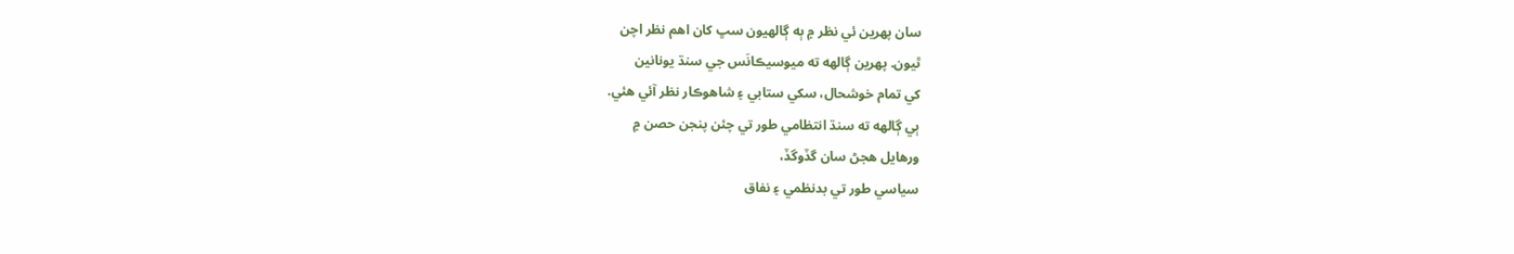سان پھرين ئي نظر ۾ ٻه ڳالھيون سڀ کان اھم نظر اچن
ٿيون. پھرين ڳالھه ته ميوسيڪانَس جي سنڌ يونانين
کي تمام خوشحال، سکي ستابي ۽ شاھوڪار نظر آئي ھئي.
ٻي ڳالھه ته سنڌ انتظامي طور تي چئن پنجن حصن ۾
ورھايل ھجڻ سان گڏوگڏ،
سياسي طور تي بدنظمي ۽ نفاق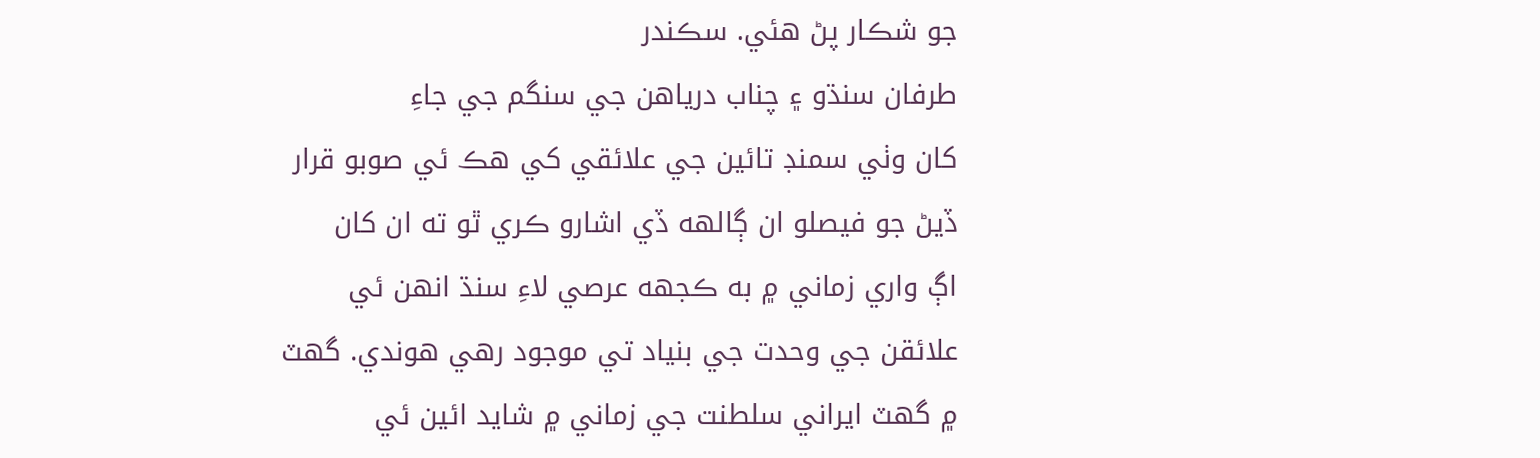جو شڪار پڻ ھئي. سڪندر
طرفان سنڌو ۽ چناب درياھن جي سنگم جي جاءِ
کان وٺي سمنڊ تائين جي علائقي کي ھڪ ئي صوبو قرار
ڏيڻ جو فيصلو ان ڳالھه ڏي اشارو ڪري ٿو ته ان کان
اڳ واري زماني ۾ به ڪجهه عرصي لاءِ سنڌ انھن ئي
علائقن جي وحدت جي بنياد تي موجود رھي ھوندي. گھٽ
۾ گھٽ ايراني سلطنت جي زماني ۾ شايد ائين ئي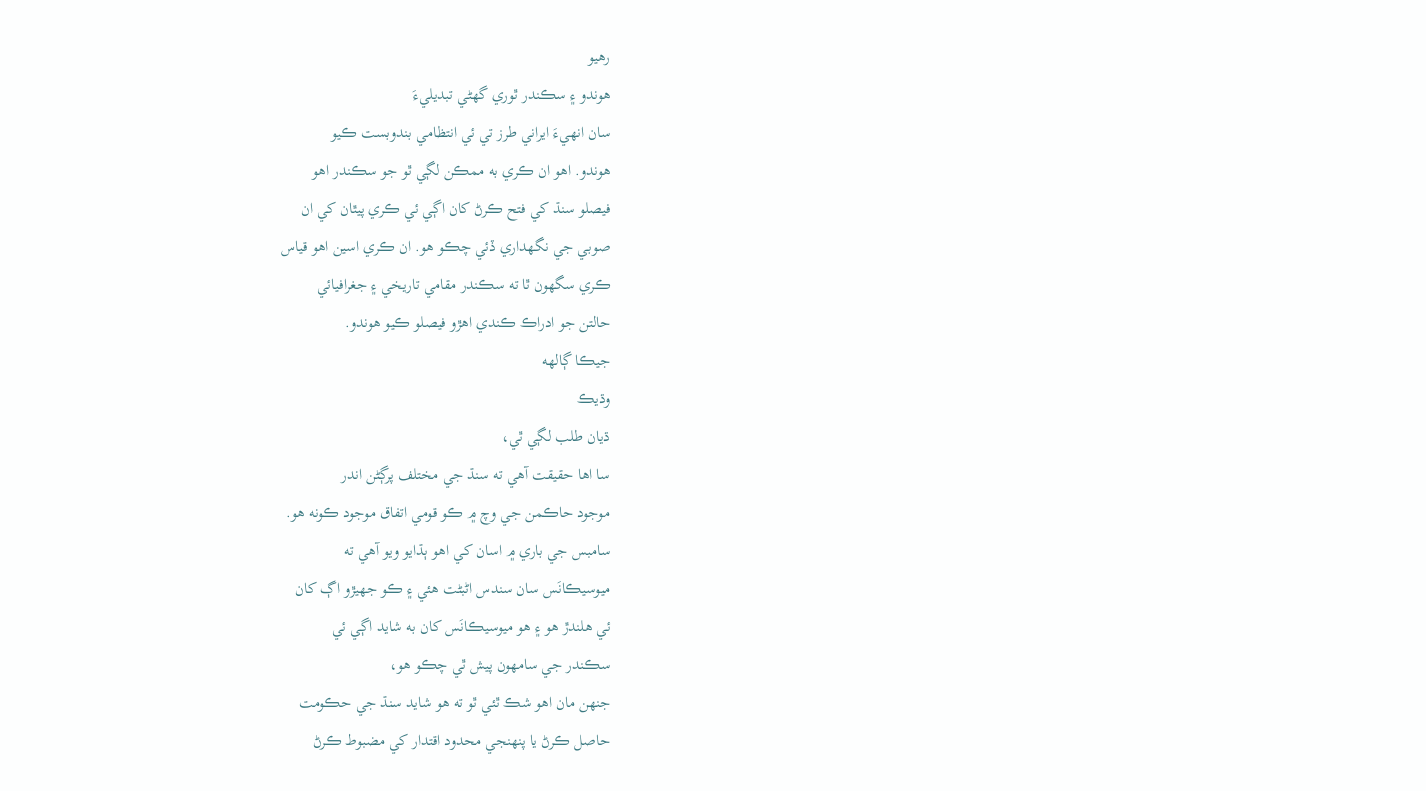رھيو
ھوندو ۽ سڪندر ٿوري گھڻي تبديليءَ
سان انھيءَ ايراني طرز تي ئي انتظامي بندوبست ڪيو
ھوندو. اھو ان ڪري به ممڪن لڳي ٿو جو سڪندر اھو
فيصلو سنڌ کي فتح ڪرڻ کان اڳي ئي ڪري پيٿان کي ان
صوبي جي نگھداري ڏئي چڪو ھو. ان ڪري اسين اھو قياس
ڪري سگھون ٿا ته سڪندر مقامي تاريخي ۽ جغرافيائي
حالتن جو ادراڪ ڪندي اھڙو فيصلو ڪيو ھوندو.
جيڪا ڳالھه
وڌيڪ
ڌيان طلب لڳي ٿي،
سا اھا حقيقت آھي ته سنڌ جي مختلف پرڳڻن اندر
موجود حاڪمن جي وچ ۾ ڪو قومي اتفاق موجود ڪونه ھو.
سامبس جي باري ۾ اسان کي اھو ٻڌايو ويو آھي ته
ميوسيڪانَس سان سندس اڻبڻت ھئي ۽ ڪو جھيڙو اڳ کان
ئي ھلندڙ ھو ۽ ھو ميوسيڪانَس کان به شايد اڳي ئي
سڪندر جي سامھون پيش ٿي چڪو ھو،
جنھن مان اھو شڪ ٿئي ٿو ته ھو شايد سنڌ جي حڪومت
حاصل ڪرڻ يا پنھنجي محدود اقتدار کي مضبوط ڪرڻ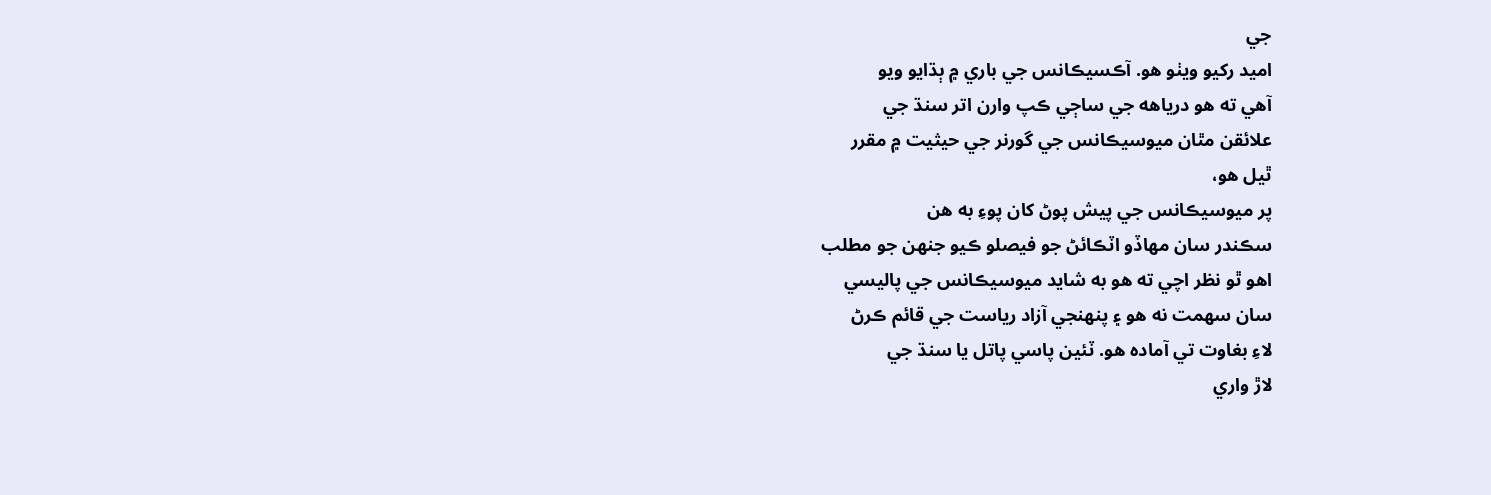جي
اميد رکيو ويٺو ھو. آڪسيڪانس جي باري ۾ ٻڌايو ويو
آھي ته ھو درياھه جي ساڄي ڪپ وارن اتر سنڌ جي
علائقن مٿان ميوسيڪانس جي گورنر جي حيثيت ۾ مقرر
ٿيل ھو،
پر ميوسيڪانس جي پيش پوڻ کان پوءِ به ھن
سڪندر سان مھاڏو اٽڪائڻ جو فيصلو ڪيو جنھن جو مطلب
اھو ٿو نظر اچي ته ھو به شايد ميوسيڪانس جي پاليسي
سان سھمت نه ھو ۽ پنھنجي آزاد رياست جي قائم ڪرڻ
لاءِ بغاوت تي آماده ھو. ٽئين پاسي پاتل يا سنڌ جي
لاڙ واري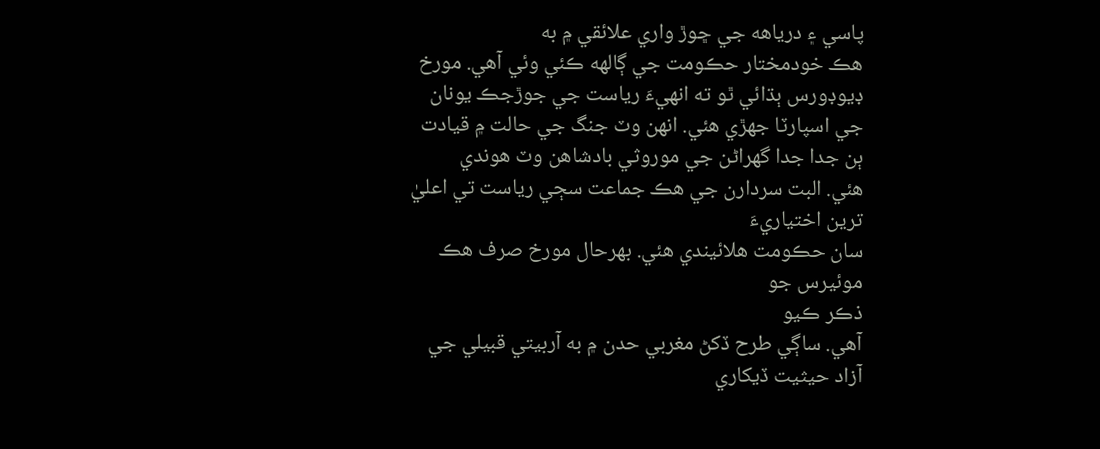پاسي ۽ درياهه جي ڇوڙ واري علائقي ۾ به
ھڪ خودمختار حڪومت جي ڳالھه ڪئي وئي آھي. مورخ
ڊيوڊورس ٻڌائي ٿو ته انھيءَ رياست جي جوڙجڪ يونان
جي اسپارٽا جھڙي ھئي. انھن وٽ جنگ جي حالت ۾ قيادت
ٻن جدا جدا گھراڻن جي موروثي بادشاھن وٽ ھوندي
ھئي. البت سردارن جي ھڪ جماعت سڄي رياست تي اعليٰ
ترين اختياريءَ
سان حڪومت ھلائيندي ھئي. بھرحال مورخ صرف ھڪ
موئيرس جو
ذڪر ڪيو
آھي. ساڳي طرح ڏکڻ مغربي حدن ۾ به آربيتي قبيلي جي
آزاد حيثيت ڏيکاري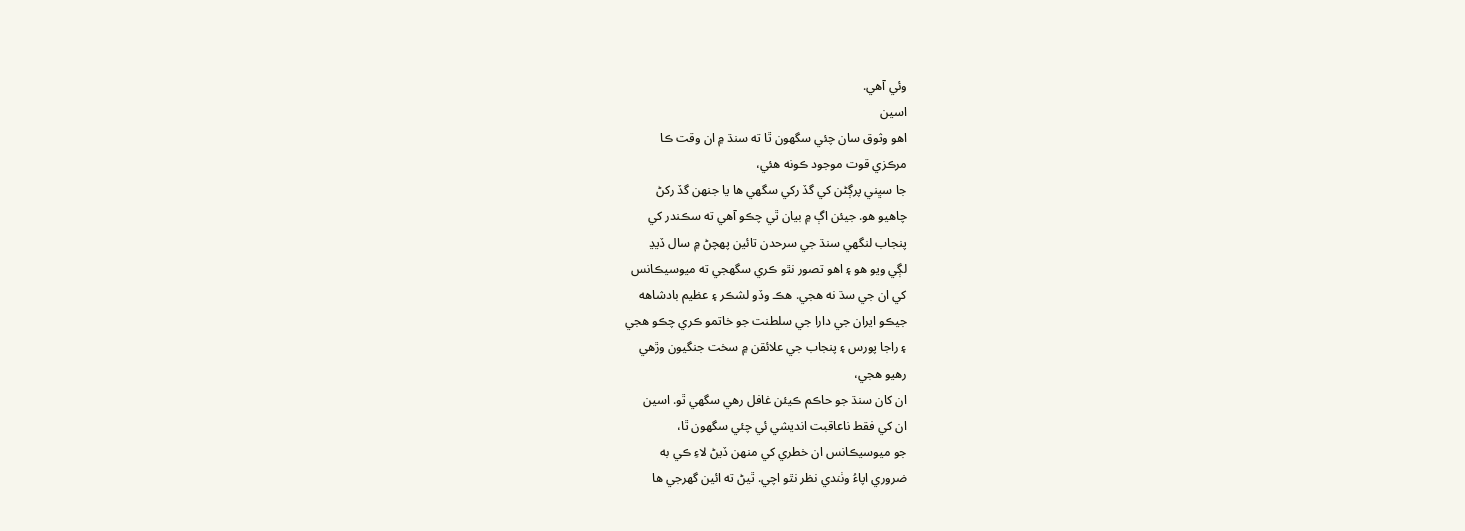وئي آھي.
اسين
اھو وثوق سان چئي سگھون ٿا ته سنڌ ۾ ان وقت ڪا
مرڪزي قوت موجود ڪونه ھئي،
جا سڀني پرڳڻن کي گڏ رکي سگھي ھا يا جنھن گڏ رکڻ
چاھيو ھو. جيئن اڳ ۾ بيان ٿي چڪو آھي ته سڪندر کي
پنجاب لنگھي سنڌ جي سرحدن تائين پھچڻ ۾ سال ڏيڍ
لڳي ويو ھو ۽ اھو تصور نٿو ڪري سگھجي ته ميوسيڪانس
کي ان جي سڌ نه ھجي. ھڪ وڏو لشڪر ۽ عظيم بادشاھه
جيڪو ايران جي دارا جي سلطنت جو خاتمو ڪري چڪو ھجي
۽ راجا پورس ۽ پنجاب جي علائقن ۾ سخت جنگيون وڙھي
رھيو ھجي،
ان کان سنڌ جو حاڪم ڪيئن غافل رھي سگھي ٿو. اسين
ان کي فقط ناعاقبت انديشي ئي چئي سگھون ٿا،
جو ميوسيڪانس ان خطري کي منھن ڏيڻ لاءِ ڪي به
ضروري اپاءُ وٺندي نظر نٿو اچي. ٿيڻ ته ائين گھرجي ھا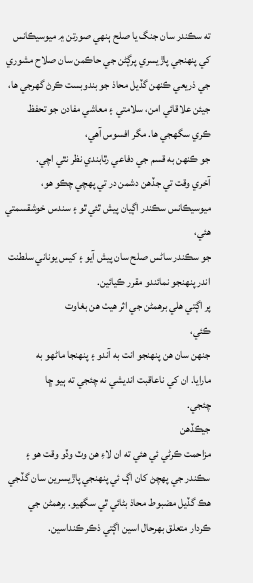ته سڪندر سان جنگ يا صلح ٻنھي صورتن ۾ ميوسيڪانس
کي پنھنجي پاڙيسري پرڳڻن جي حاڪمن سان صلاح مشوري
جي ذريعي ڪنھن گڏيل محاذ جو بندوبست ڪرڻ گھرجي ھا،
جيئن علاقائي امن، سلامتي ۽ معاشي مفادن جو تحفظ
ڪري سگھجي ھا. مگر افسوس آھي،
جو ڪنھن به قسم جي دفاعي رٿابندي نظر نٿي اچي.
آخري وقت تي جڏھن دشمن در تي پھچي چڪو ھو،
ميوسيڪانس سڪندر اڳيان پيش ٿئي ٿو ۽ سندس خوشقسمتي
ھئي،
جو سڪندر ساڻس صلح سان پيش آيو ۽ کيس يوناني سلطنت
اندر پنھنجو نمائندو مقرر ڪيائين.
پر اڳتي ھلي برھمڻن جي اثر ھيٺ ھن بغاوت
ڪئي،
جنھن سان ھن پنھنجو انت به آندو ۽ پنھنجا ماڻھو به
مارايا. ان کي ناعاقبت انديشي نه چئجي ته ٻيو ڇا
چئجي.
جيڪڏهن
مزاحمت ڪرڻي ئي ھئي ته ان لاءِ ھن وٽ وڏو وقت ھو ۽
سڪندر جي پھچڻ کان اڳ ئي پنھنجي پاڙيسرين سان گڏجي
ھڪ گڏيل مضبوط محاذ بڻائي ٿي سگھيو. برھمڻن جي
ڪردار متعلق بھرحال اسين اڳتي ذڪر ڪنداسين.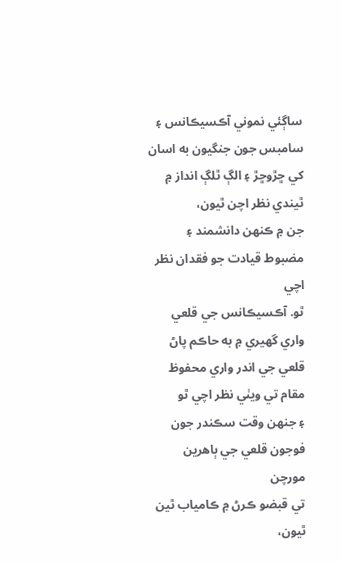ساڳئي نموني آڪسيڪانس ۽ سامبس جون جنگيون به اسان
کي ڇڙوڇڙ ۽ الڳ ٿلڳ انداز ۾ ٿيندي نظر اچن ٿيون،
جن ۾ ڪنھن دانشمند ۽ مضبوط قيادت جو فقدان نظر اچي
ٿو. آڪسيڪانس جي قلعي واري گھيري ۾ به حاڪم پاڻ
قلعي جي اندر واري محفوظ مقام تي ويٺي نظر اچي ٿو
۽ جنھن وقت سڪندر جون فوجون قلعي جي ٻاھرين مورچن
تي قبضو ڪرڻ ۾ ڪامياب ٿين ٿيون،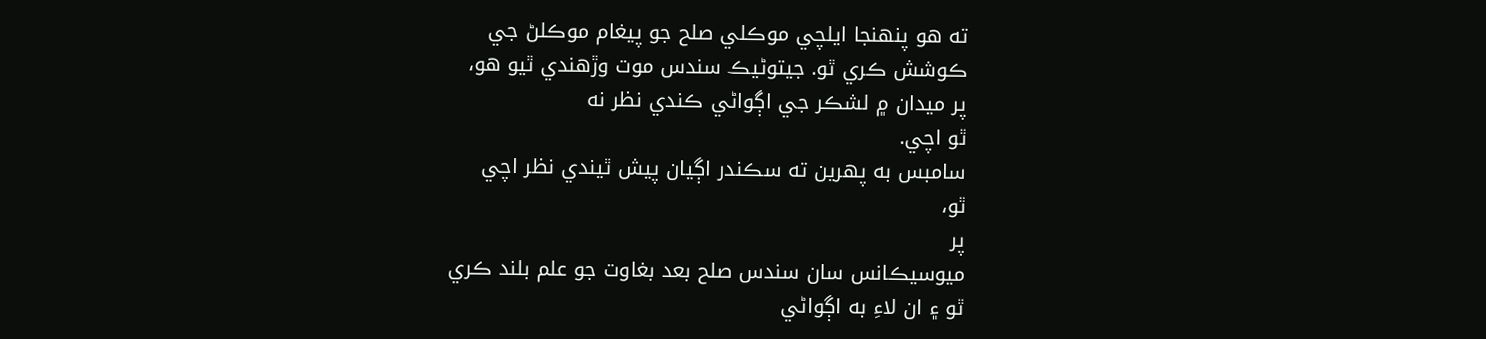ته ھو پنھنجا ايلچي موڪلي صلح جو پيغام موڪلڻ جي
ڪوشش ڪري ٿو. جيتوڻيڪ سندس موت وڙھندي ٿيو ھو،
پر ميدان ۾ لشڪر جي اڳواڻي ڪندي نظر نه
ٿو اچي.
سامبس به پھرين ته سڪندر اڳيان پيش ٿيندي نظر اچي
ٿو،
پر
ميوسيڪانس سان سندس صلح بعد بغاوت جو علم بلند ڪري
ٿو ۽ ان لاءِ به اڳواڻي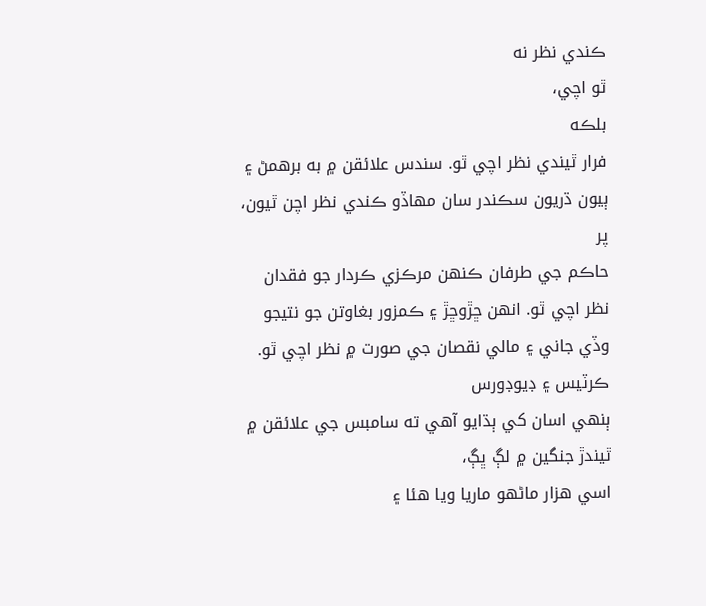ڪندي نظر نه
ٿو اچي،
بلڪه
فرار ٿيندي نظر اچي ٿو. سندس علائقن ۾ به برھمڻ ۽
ٻيون ڌريون سڪندر سان مھاڏو ڪندي نظر اچن ٿيون،
پر
حاڪم جي طرفان ڪنھن مرڪزي ڪردار جو فقدان
نظر اچي ٿو. انھن ڇڙوڇڙ ۽ ڪمزور بغاوتن جو نتيجو
وڏي جاني ۽ مالي نقصان جي صورت ۾ نظر اچي ٿو.
ڪرٽيس ۽ ڊيوڊورس
ٻنھي اسان کي ٻڌايو آھي ته سامبس جي علائقن ۾
ٿيندڙ جنگين ۾ لڳ ڀڳ،
اسي ھزار ماڻھو ماريا ويا ھئا ۽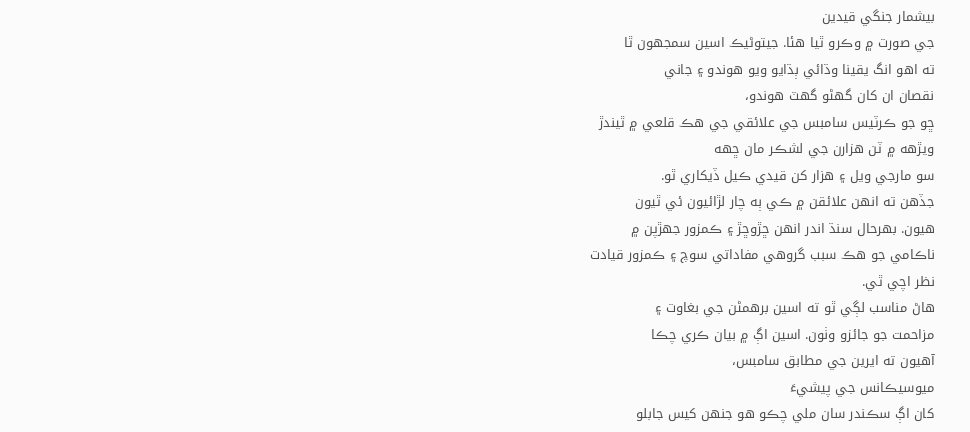بيشمار جنگي قيدين
جي صورت ۾ وڪرو ٿيا ھئا. جيتوڻيڪ اسين سمجھون ٿا
ته اھو انگ يقينا وڌائي ٻڌايو ويو ھوندو ۽ جاني
نقصان ان کان گھڻو گھٽ ھوندو،
ڇو جو ڪرٽيس سامبس جي علائقي جي ھڪ قلعي ۾ ٿيندڙ
ويڙھه ۾ ٽن ھزارن جي لشڪر مان ڇھه
سو مارجي ويل ۽ ھزار کن قيدي ڪيل ڏيکاري ٿو.
جڏھن ته انھن علائقن ۾ ڪي ٻه چار لڙائيون ئي ٿيون
ھيون. بھرحال سنڌ اندر انھن ڇڙوڇڙ ۽ ڪمزور جھڙپن ۾
ناڪامي جو ھڪ سبب گروھي مفاداتي سوچ ۽ ڪمزور قيادت
نظر اچي ٿي.
ھاڻ مناسب لڳي ٿو ته اسين برھمڻن جي بغاوت ۽
مزاحمت جو جائزو وٺون. اسين اڳ ۾ بيان ڪري چڪا
آھيون ته ايرين جي مطابق سامبس،
ميوسيڪانس جي پيشيءَ
کان اڳ سڪندر سان ملي چڪو ھو جنھن کيس جابلو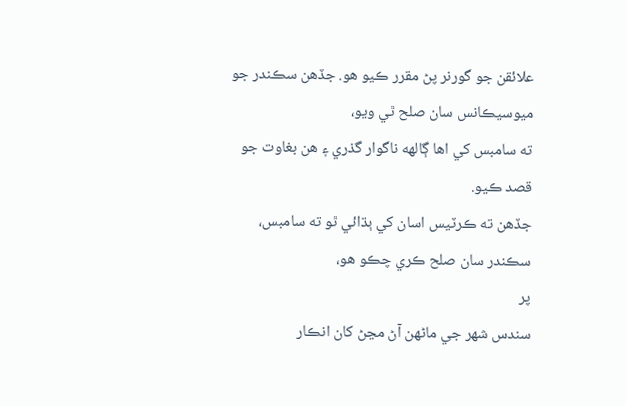علائقن جو گورنر پڻ مقرر ڪيو ھو. جڏھن سڪندر جو
ميوسيڪانس سان صلح ٿي ويو،
ته سامبس کي اھا ڳالھه ناگوار گذري ۽ ھن بغاوت جو
قصد ڪيو.
جڏهن ته ڪرٽيس اسان کي ٻڌائي ٿو ته سامبس،
سڪندر سان صلح ڪري چڪو ھو،
پر
سندس شھر جي ماڻھن آڻ مڃڻ کان انڪار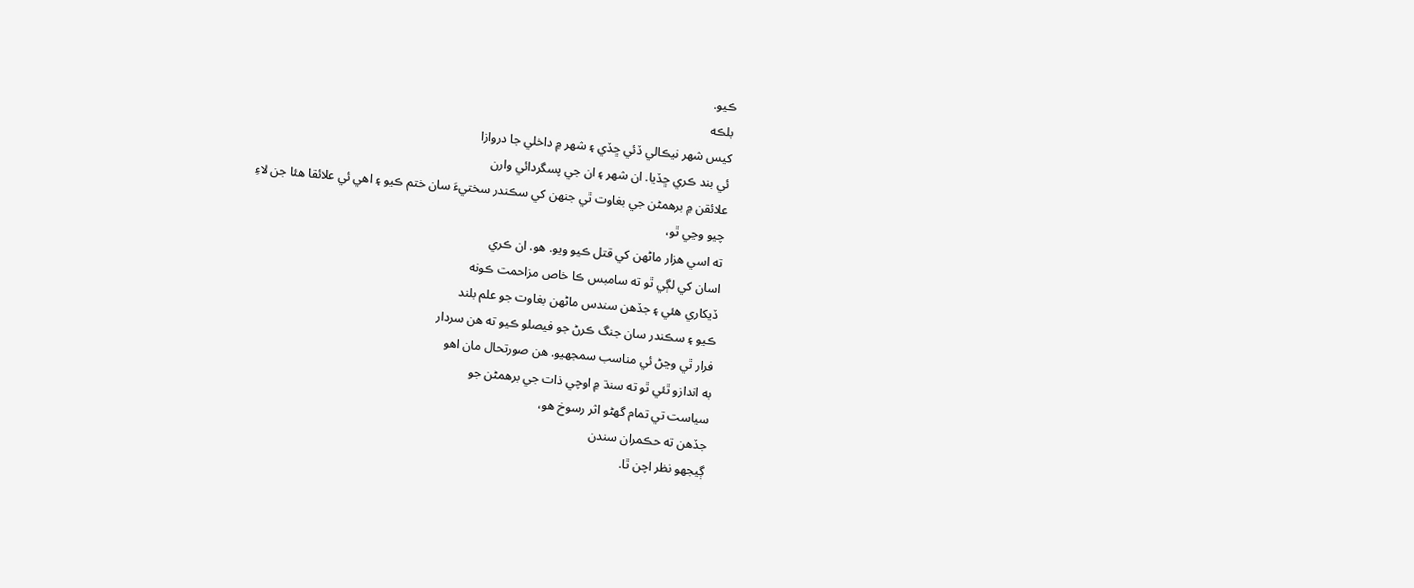ڪيو.
بلڪه
کيس شھر نيڪالي ڏئي ڇڏي ۽ شھر ۾ داخلي جا دروازا
ئي بند ڪري ڇڏيا. ان شھر ۽ ان جي پسگردائي وارن
علائقن ۾ برھمڻن جي بغاوت ٿي جنھن کي سڪندر سختيءَ سان ختم ڪيو ۽ اھي ئي علائقا ھئا جن لاءِ
چيو وڃي ٿو،
ته اسي ھزار ماڻھن کي قتل ڪيو ويو. ھو. ان ڪري
اسان کي لڳي ٿو ته سامبس ڪا خاص مزاحمت ڪونه
ڏيکاري ھئي ۽ جڏھن سندس ماڻھن بغاوت جو علم بلند
ڪيو ۽ سڪندر سان جنگ ڪرڻ جو فيصلو ڪيو ته ھن سردار
فرار ٿي وڃڻ ئي مناسب سمجھيو. ھن صورتحال مان اھو
به اندازو ٿئي ٿو ته سنڌ ۾ اوچي ذات جي برھمڻن جو
سياست تي تمام گهڻو اثر رسوخ ھو،
جڏھن ته حڪمران سندن
ڳيجهو نظر اچن ٿا.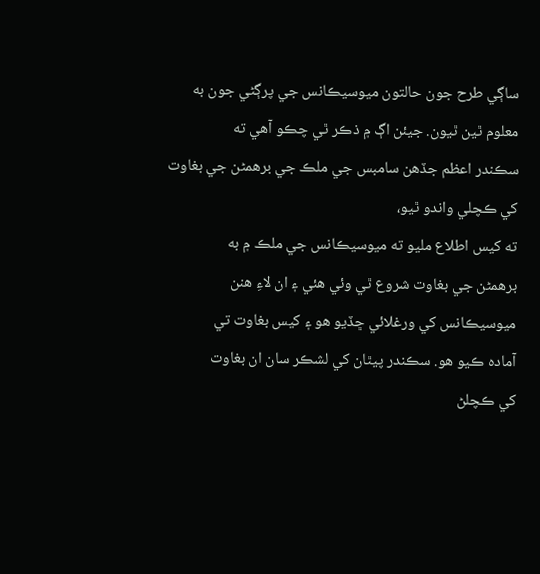ساڳي طرح جون حالتون ميوسيڪانس جي پرڳڻي جون به
معلوم ٿين ٿيون. جيئن اڳ ۾ ذڪر ٿي چڪو آھي ته
سڪندر اعظم جڏھن سامبس جي ملڪ جي برھمڻن جي بغاوت
کي ڪچلي واندو ٿيو،
ته کيس اطلاع مليو ته ميوسيڪانس جي ملڪ ۾ به
برھمڻن جي بغاوت شروع ٿي وئي ھئي ۽ ان لاءِ ھنن
ميوسيڪانس کي ورغلائي ڇڏيو ھو ۽ کيس بغاوت تي
آماده ڪيو ھو. سڪندر پيٿان کي لشڪر سان ان بغاوت
کي ڪچلڻ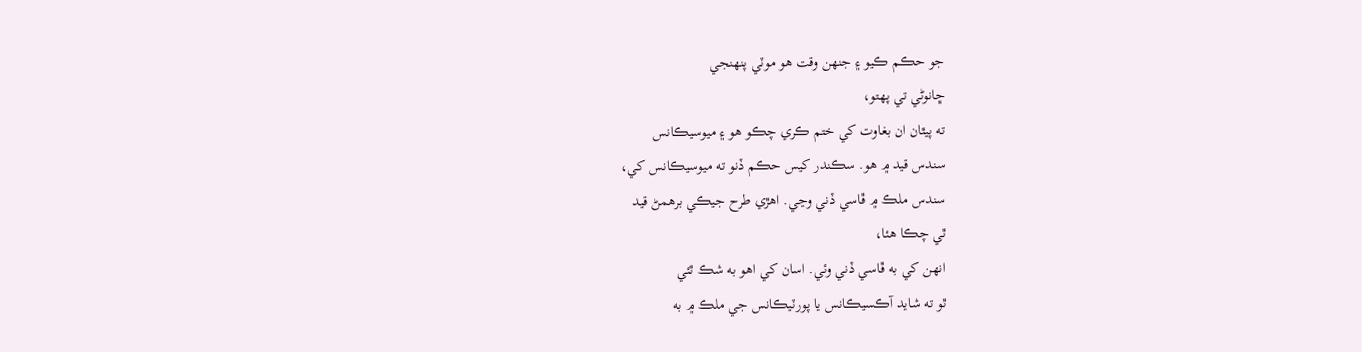جو حڪم ڪيو ۽ جنھن وقت ھو موٽي پنھنجي
ڇانوڻي تي پھتو،
ته پيٿان ان بغاوت کي ختم ڪري چڪو ھو ۽ ميوسيڪانس
سندس قيد ۾ ھو. سڪندر کيس حڪم ڏنو ته ميوسيڪانس کي،
سندس ملڪ ۾ ڦاسي ڏني وڃي. اھڙي طرح جيڪي برھمڻ قيد
ٿي چڪا ھئا،
انھن کي به ڦاسي ڏني وئي. اسان کي اھو به شڪ ٿئي
ٿو ته شايد آڪسيڪانس يا پورٽيڪانس جي ملڪ ۾ به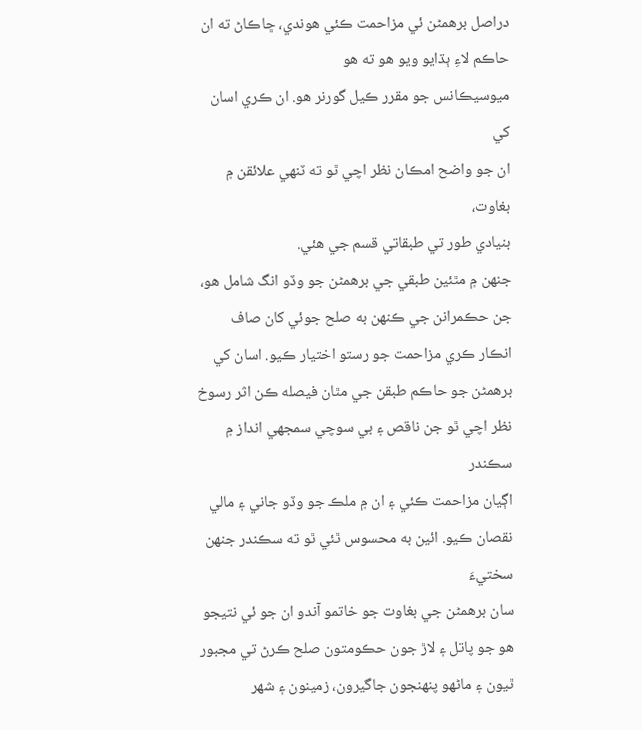دراصل برھمڻن ئي مزاحمت ڪئي ھوندي، ڇاڪاڻ ته ان حاڪم لاءِ ٻڌايو ويو ھو ته ھو
ميوسيڪانس جو مقرر ڪيل گورنر ھو. ان ڪري اسان کي
ان جو واضح امڪان نظر اچي ٿو ته ٽنھي علائقن ۾
بغاوت،
بنيادي طور تي طبقاتي قسم جي ھئي.
جنھن ۾ مٿئين طبقي جي برھمڻن جو وڏو انگ شامل ھو، جن حڪمرانن جي ڪنھن به صلح جوئي کان صاف
انڪار ڪري مزاحمت جو رستو اختيار ڪيو. اسان کي
برھمڻن جو حاڪم طبقن جي مٿان فيصله ڪن اثر رسوخ
نظر اچي ٿو جن ناقص ۽ بي سوچي سمجھي انداز ۾ سڪندر
اڳيان مزاحمت ڪئي ۽ ان ۾ ملڪ جو وڏو جاني ۽ مالي
نقصان ڪيو. ائين به محسوس ٿئي ٿو ته سڪندر جنھن
سختيءَ
سان برھمڻن جي بغاوت جو خاتمو آندو ان جو ئي نتيجو
ھو جو پاتل ۽ لاڙ جون حڪومتون صلح ڪرڻ تي مجبور
ٿيون ۽ ماڻھو پنھنجون جاگيرون، زمينون ۽ شھر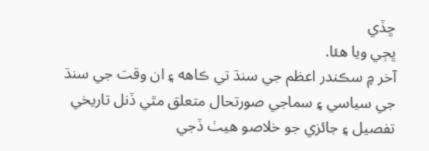ڇڏي
ڀڄي ويا ھئا.
آخر ۾ سڪندر اعظم جي سنڌ تي ڪاھه ۽ ان وقت جي سنڌ
جي سياسي ۽ سماجي صورتحال متعلق مٿي ڏنل تاريخي
تفصيل ۽ جائزي جو خلاصو ھيٺ ڏجي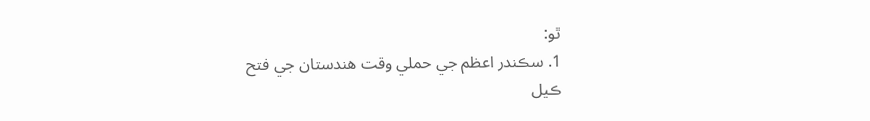ٿو:
1. سڪندر اعظم جي حملي وقت ھندستان جي فتح
ڪيل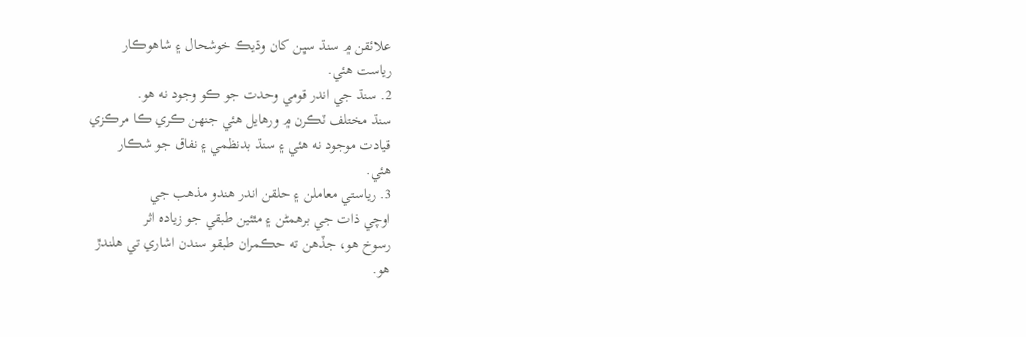علائقن ۾ سنڌ سڀن کان وڌيڪ خوشحال ۽ شاھوڪار
رياست ھئي.
2. سنڌ جي اندر قومي وحدت جو ڪو وجود نه ھو.
سنڌ مختلف ٽڪرن ۾ ورھايل ھئي جنھن ڪري ڪا مرڪزي
قيادت موجود نه ھئي ۽ سنڌ بدنظمي ۽ نفاق جو شڪار
ھئي.
3. رياستي معاملن ۽ حلقن اندر ھندو مذھب جي
اوچي ذات جي برھمڻن ۽ مٿئين طبقي جو زياده اثر
رسوخ ھو، جڏھن ته حڪمران طبقو سندن اشاري تي ھلندڙ
ھو.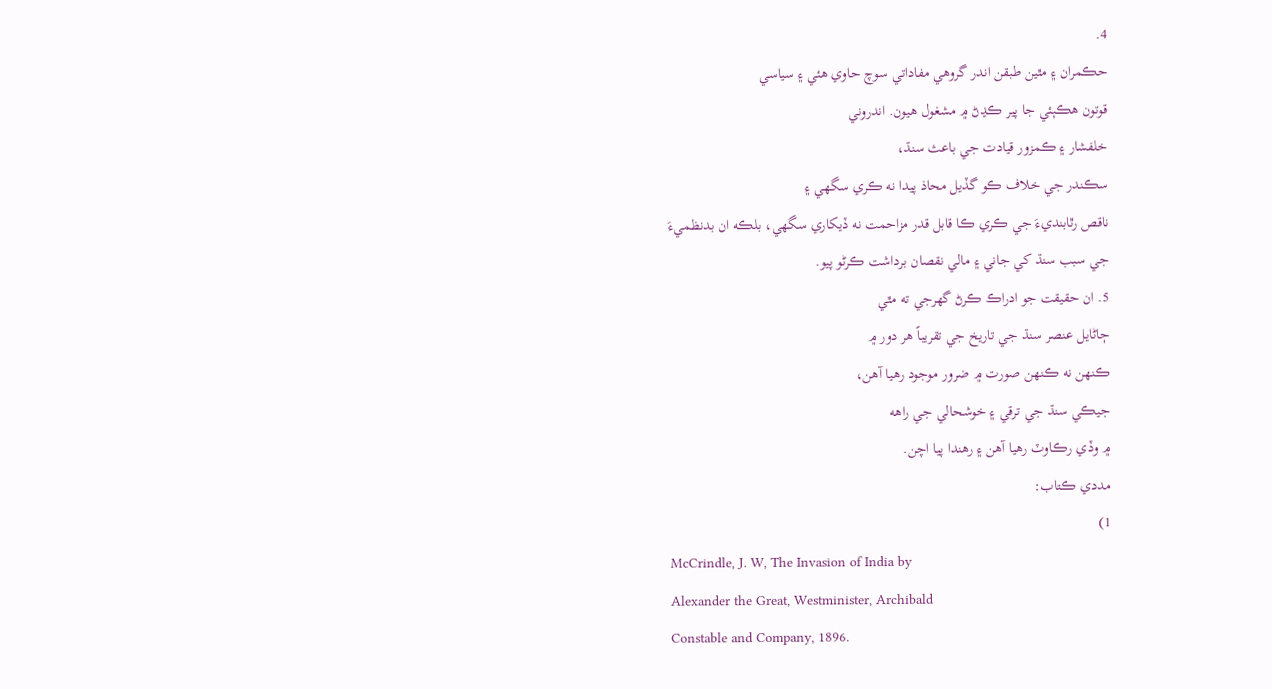4.
حڪمران ۽ مٿين طبقن اندر گروھي مفاداتي سوچ حاوي ھئي ۽ سياسي
قوتون ھڪٻئي جا پير ڪڍڻ ۾ مشغول ھيون. اندروني
خلفشار ۽ ڪمزور قيادت جي باعث سنڌ،
سڪندر جي خلاف ڪو گڏيل محاذ پيدا نه ڪري سگھي ۽
ناقص رٿابنديءَ جي ڪري ڪا قابل قدر مزاحمت نه ڏيکاري سگهي، بلڪه ان بدنظميءَ
جي سبب سنڌ کي جاني ۽ مالي نقصان برداشت ڪرڻو پيو.
5. ان حقيقت جو ادراڪ ڪرڻ گھرجي ته مٿي
ڄاڻايل عنصر سنڌ جي تاريخ جي تقريباً ھر دور ۾
ڪنھن نه ڪنھن صورت ۾ ضرور موجود رھيا آھن،
جيڪي سنڌ جي ترقي ۽ خوشحالي جي راھه
۾ وڏي رڪاوٽ رھيا آھن ۽ رھندا پيا اچن.
مددي ڪتاب:
1)
McCrindle, J. W, The Invasion of India by
Alexander the Great, Westminister, Archibald
Constable and Company, 1896.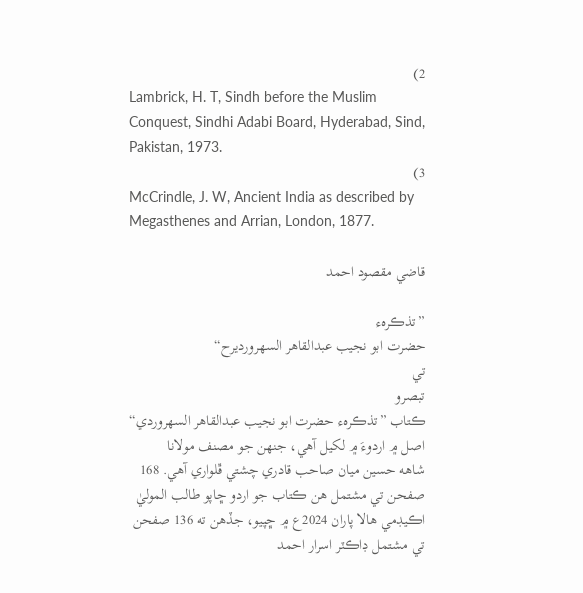2)
Lambrick, H. T, Sindh before the Muslim
Conquest, Sindhi Adabi Board, Hyderabad, Sind,
Pakistan, 1973.
3)
McCrindle, J. W, Ancient India as described by
Megasthenes and Arrian, London, 1877.

قاضي مقصود احمد

”تذڪرهء
حضرت ابو نجيب عبدالقاهر السھرورديرح“
تي
تبصرو
ڪتاب ”تذڪرهء حضرت ابو نجيب عبدالقاهر السھروردي“
اصل ۾ اردوءَ ۾ لکيل آهي، جنھن جو مصنف مولانا
شاهه حسين ميان صاحب قادري چشتي ڦلواري آهي. 168
صفحن تي مشتمل هن ڪتاب جو اردو ڇاپو طالب الموليٰ
اڪيڊمي هالا پاران 2024ع ۾ ڇپيو، جڏهن ته 136 صفحن
تي مشتمل ڊاڪٽر اسرار احمد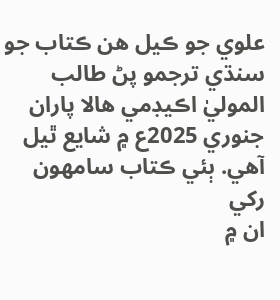علوي جو ڪيل هن ڪتاب جو
سنڌي ترجمو پڻ طالب الموليٰ اڪيڊمي هالا پاران
جنوري 2025ع ۾ شايع ٿيل آهي. ٻئي ڪتاب سامهون رکي
ان ۾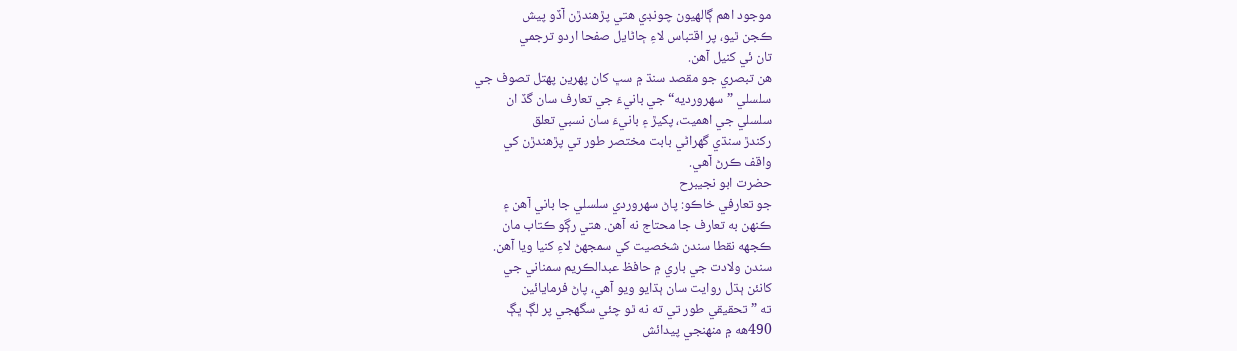موجود اهم ڳالھيون چونڊي هتي پڙهندڙن آڏو پيش
ڪجن ٿيو، پر اقتباس لاءِ ڄاڻايل صفحا اردو ترجمي
تان ئي کنيل آهن.
هن تبصري جو مقصد سنڌ ۾ سڀ کان پھرين پھتل تصوف جي
سلسلي ”سھرورديه“ جي بانيءَ جي تعارف سان گڏ ان
سلسلي جي اهميت، پکيڙ ۽ بانيءَ سان نسبي تعلق
رکندڙ سنڌي گهراڻي بابت مختصر طور تي پڙهندڙن کي
واقف ڪرڻ آهي.
حضرت ابو نجيبرح
جو تعارفي خاڪو: پاڻ سھروردي سلسلي جا باني آهن ۽
ڪنھن به تعارف جا محتاج نه آهن. هتي رڳو ڪتاب مان
ڪجهه نقطا سندن شخصيت کي سمجهڻ لاءِ کنيا ويا آهن.
سندن ولادت جي باري ۾ حافظ عبدالڪريم سمناني جي
کانئن ٻڌل روايت سان ٻڌايو ويو آهي، پاڻ فرمايائين
ته ”تحقيقي طور تي ته نه ٿو چئي سگهجي پر لڳ ڀڳ
490هه ۾ منھنجي پيدائش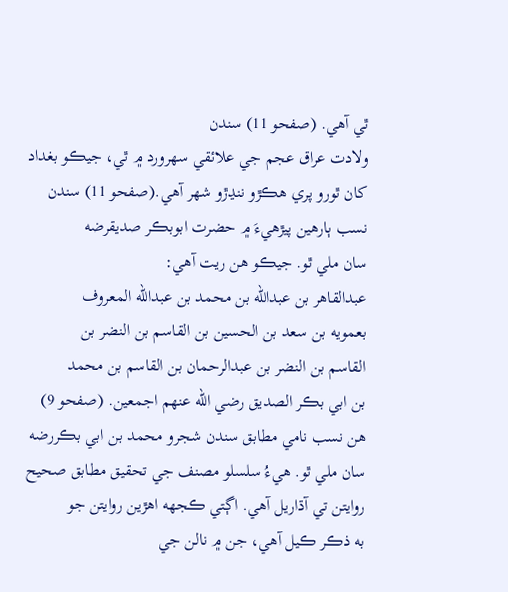ٿي آهي. (صفحو 11) سندن
ولادت عراق عجم جي علائقي سھرورد ۾ ٿي، جيڪو بغداد
کان ٿورو پري هڪڙو ننڍڙو شھر آهي.(صفحو 11) سندن
نسب ٻارهين پيڙهيءَ ۾ حضرت ابوبڪر صديقرضه
سان ملي ٿو. جيڪو هن ريت آهي:
عبدالقاهر بن عبدالله بن محمد بن عبدالله المعروف
بعمويه بن سعد بن الحسين بن القاسم بن النضر بن
القاسم بن النضر بن عبدالرحمان بن القاسم بن محمد
بن ابي بڪر الصديق رضي الله عنھم اجمعين. (صفحو 9)
هن نسب نامي مطابق سندن شجرو محمد بن ابي بڪررضه
سان ملي ٿو. هيءُ سلسلو مصنف جي تحقيق مطابق صحيح
روايتن تي آڌاريل آهي. اڳتي ڪجهه اهڙين روايتن جو
به ذڪر ڪيل آهي، جن ۾ نالن جي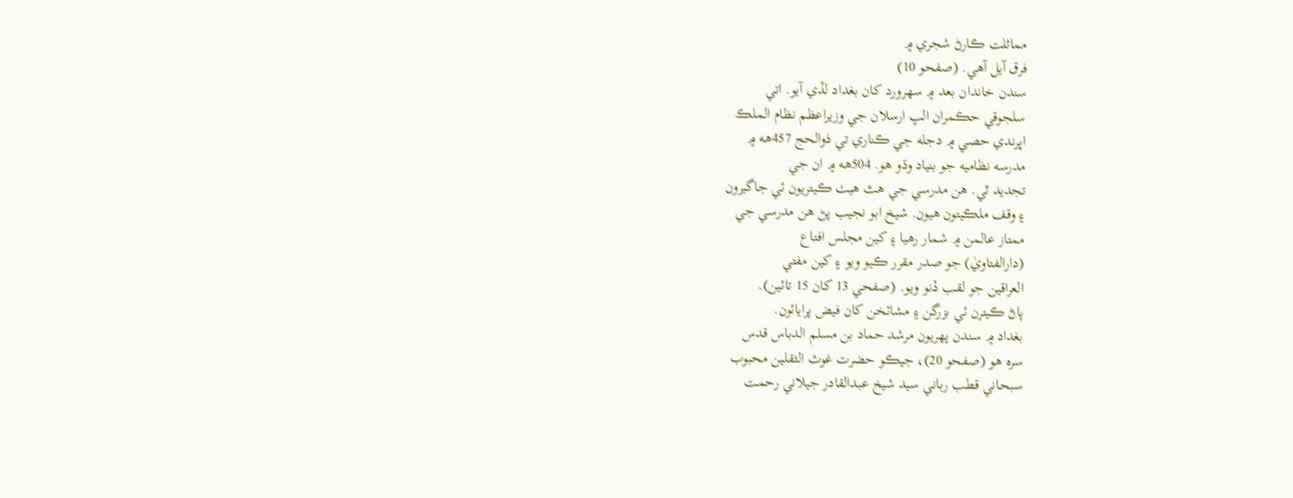مماثلت ڪارڻ شجري ۾
فرق آيل آهي. (صفحو 10)
سندن خاندان بعد ۾ سھرورد کان بغداد لڏي آيو. اتي
سلجوقي حڪمران الپ ارسلان جي وزيراعظم نظام الملڪ
اڀرندي حصي ۾ دجله جي ڪناري تي ذوالحج 457هه ۾
مدرسه نظاميه جو بنياد وڌو هو. 504هه ۾ ان جي
تجديد ٿي. هن مدرسي جي هٿ هيٺ ڪيتريون ئي جاگيرون
۽ وقف ملڪيتون هيون. شيخ ابو نجيب پڻ هن مدرسي جي
ممتاز عالمن ۾ شمار رهيا ۽ کين مجلس افتاع
(دارالفتاويٰ) جو صدر مقرر ڪيو ويو ۽ کين مفتي
العراقين جو لقب ڏنو ويو. (صفحي 13 کان 15 تائين).
پاڻ ڪيترن ئي بزرگن ۽ مشائخن کان فيض پرايائون.
بغداد ۾ سندن پھريون مرشد حماد بن مسلم الدباس قدس
سره هو (صفحو 20)، جيڪو حضرت غوث الثقلين محبوب
سبحاني قطب رباني سيد شيخ عبدالقادر جيلاني رحمت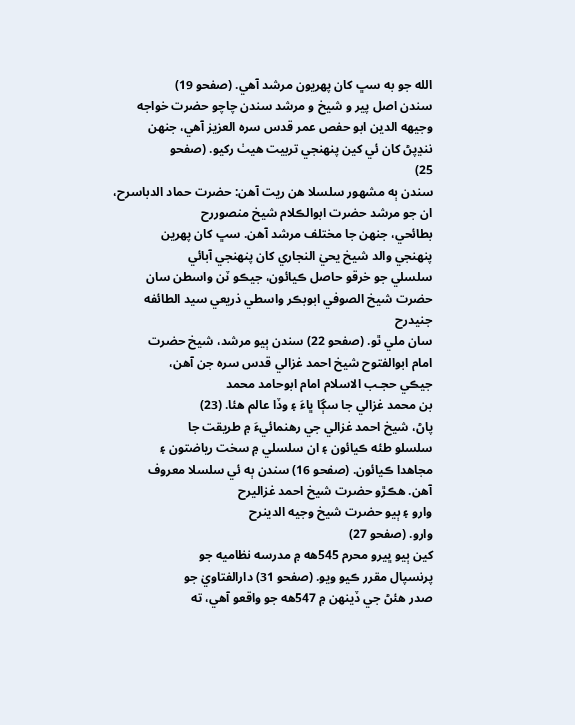الله جو به سڀ کان پھريون مرشد آهي. (صفحو 19)
سندن اصل پير و شيخ و مرشد سندن چاچو حضرت خواجه
وجيھه الدين ابو حفص عمر قدس سره العزيز آهي، جنھن
ننڍپڻ کان ئي کين پنھنجي تربيت هيٺ رکيو. (صفحو
25)
سندن ٻه مشھور سلسلا هن ريت آهن: حضرت حماد الدباسرح،
ان جو مرشد حضرت ابوالڪلام شيخ منصوررح
بطائحي، جنھن جا مختلف مرشد آهن. سڀ کان پھرين
پنھنجي والد شيخ يحيٰ النجاري کان پنھنجي آبائي
سلسلي جو خرقو حاصل ڪيائون، جيڪو ٽن واسطن سان
حضرت شيخ الصوفي ابوبڪر واسطي ذريعي سيد الطائفه
جنيدرح
سان ملي ٿو. (صفحو 22) سندن ٻيو مرشد، شيخ حضرت
امام ابوالفتوح شيخ احمد غزالي قدس سره جن آهن،
جيڪي حجـب الاسلام امام ابوحامد محمد
بن محمد غزالي جا سڳا ڀاءَ ۽ وڏا عالم هئا. (23)
پاڻ، شيخ احمد غزالي جي رهنمائيءَ ۾ طريقت جا
سلسلو طئه ڪيائون ۽ ان سلسلي ۾ سخت رياضتون ۽
مجاهدا ڪيائون. (صفحو 16) سندن ٻه ئي سلسلا معروف
آهن. هڪڙو حضرت شيخ احمد غزاليرح
وارو ۽ ٻيو حضرت شيخ وجيه الدينرح
وارو. (صفحو 27)
کين ٻيو ڀيرو محرم 545هه ۾ مدرسه نظاميه جو
پرنسپال مقرر ڪيو ويو. (صفحو 31) دارالفتاويٰ جو
صدر هئڻ جي ڏينھن ۾ 547هه جو واقعو آهي، ته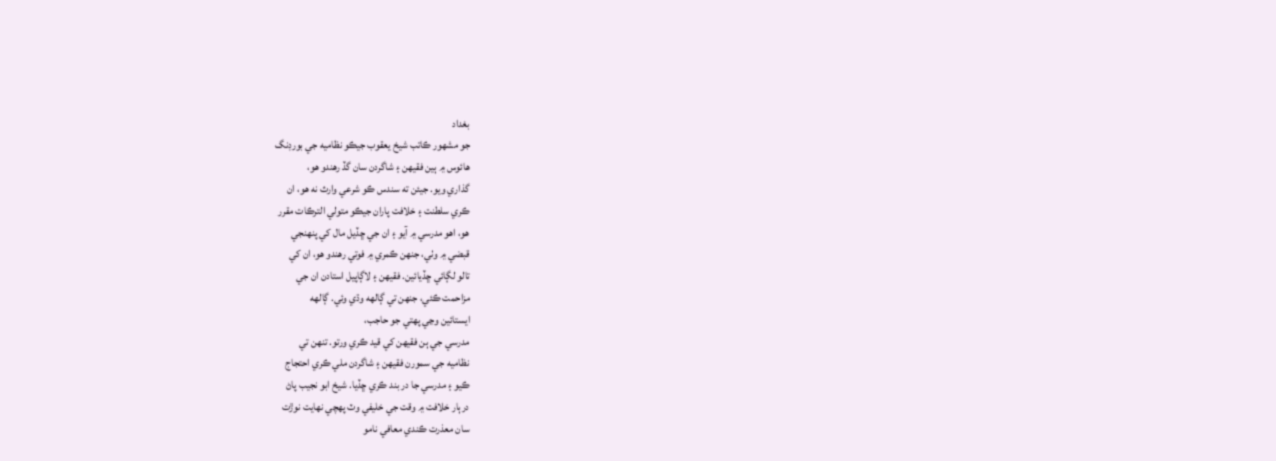بغداد
جو مشھور ڪاتب شيخ يعقوب جيڪو نظاميه جي بورڊنگ
هائوس ۾ ٻين فقيھن ۽ شاگردن سان گڏ رهندو هو،
گذاري ويو. جيئن ته سندس ڪو شرعي وارث نه هو، ان
ڪري سلطنت ۽ خلافت پاران جيڪو متولي الترڪات مقرر
هو، اهو مدرسي ۾ آيو ۽ ان جي ڇڏيل مال کي پنھنجي
قبضي ۾ وٺي، جنھن ڪمري ۾ فوتي رهندو هو، ان کي
تالو لڳائي ڇڏيائين. فقيھن ۽ لاڳاپيل استادن ان جي
مزاحمت ڪئي، جنھن تي ڳالھه وڌي وئي. ڳالھه
ايستائين وڃي پھتي جو حاجب،
مدرسي جي ٻن فقيھن کي قيد ڪري ورتو. تنھن تي
نظاميه جي سمورن فقيھن ۽ شاگردن ملي ڪري احتجاج
ڪيو ۽ مدرسي جا در بند ڪري ڇڏيا. شيخ ابو نجيب پاڻ
درٻار خلافت ۾ وقت جي خليفي وٽ پھچي نھايت نوڙت
سان معذرت ڪندي معافي نامو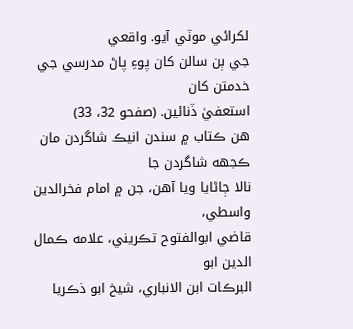لکرائي موٽي آيو. واقعي
جي ٻن سالن کان پوءِ پاڻ مدرسي جي خدمتن کان
استعفيٰ ڏنائين. (صفحو 32، 33)
هن ڪتاب ۾ سندن انيڪ شاگردن مان ڪجهه شاگردن جا
نالا ڄاڻايا ويا آهن، جن ۾ امام فخرالدين واسطي،
قاضي ابوالفتوح تڪريني، علامه ڪمال الدين ابو
البرڪات ابن الانباري، شيخ ابو ذڪريا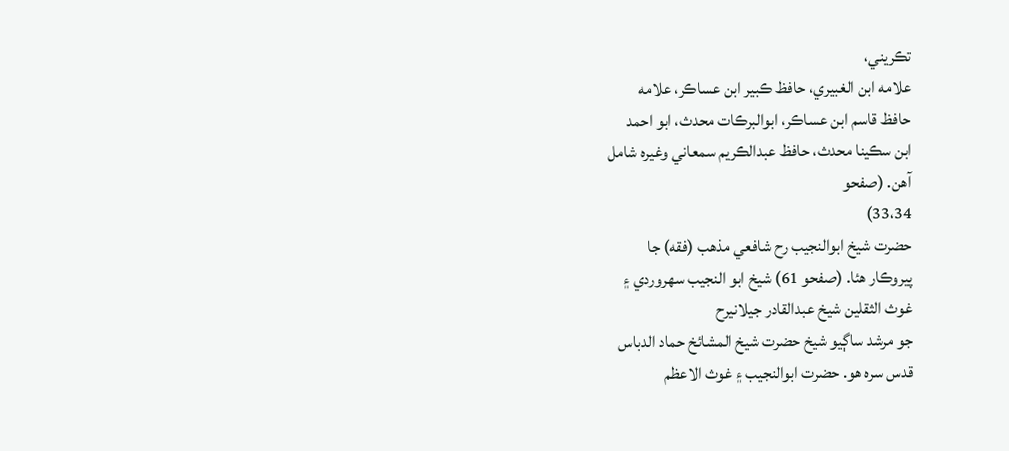تڪريني،
علامه ابن الغبيري، حافظ ڪبير ابن عساڪر، علامه
حافظ قاسم ابن عساڪر، ابوالبرڪات محدث، ابو احمد
ابن سڪينا محدث، حافظ عبدالڪريم سمعاني وغيره شامل
آهن. (صفحو
33،34)
حضرت شيخ ابوالنجيب رح شافعي مذهب (فقه) جا
پيروڪار هئا. (صفحو 61) شيخ ابو النجيب سھروردي ۽
غوث الثقلين شيخ عبدالقادر جيلانيرح
جو مرشد ساڳيو شيخ حضرت شيخ المشائخ حماد الدباس
قدس سره هو. حضرت ابوالنجيب ۽ غوث الاعظم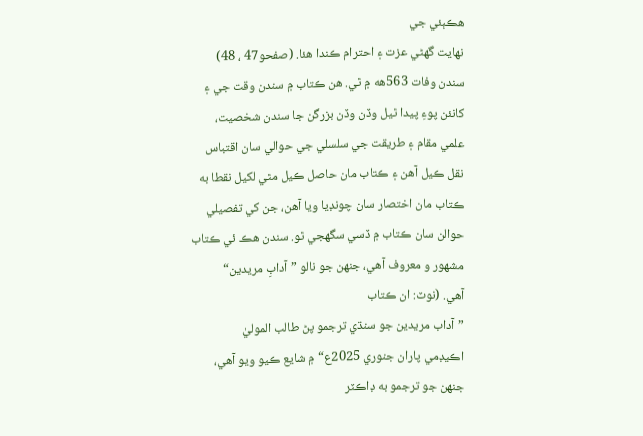هڪٻئي جي
نھايت گهڻي عزت ۽ احترام ڪندا هئا. (صفحو47 ، 48)
سندن وفات 563هه ۾ ٿي. هن ڪتاب ۾ سندن وقت جي ۽
کانئن پوءِ پيدا ٿيل وڏن وڏن بزرگن جا سندن شخصيت،
علمي مقام ۽ طريقت جي سلسلي جي حوالي سان اقتباس
نقل ڪيل آهن ۽ ڪتاب مان حاصل ڪيل مٿي لکيل نقطا به
ڪتاب مان اختصار سان چونڊيا ويا آهن، جن کي تفصيلي
حوالن سان ڪتاب ۾ ڏسي سگهجي ٿو. سندن هڪ ئي ڪتاب
مشھور و معروف آهي، جنھن جو نالو ”آدابِ مريدين“
آهي. (نوٽ: ان ڪتاب
”آداب مريدين جو سنڌي ترجمو پڻ طالب الموليٰ
اڪيڊمي پاران جنوري 2025ع“ ۾ شايع ڪيو ويو آهي،
جنھن جو ترجمو به ڊاڪٽر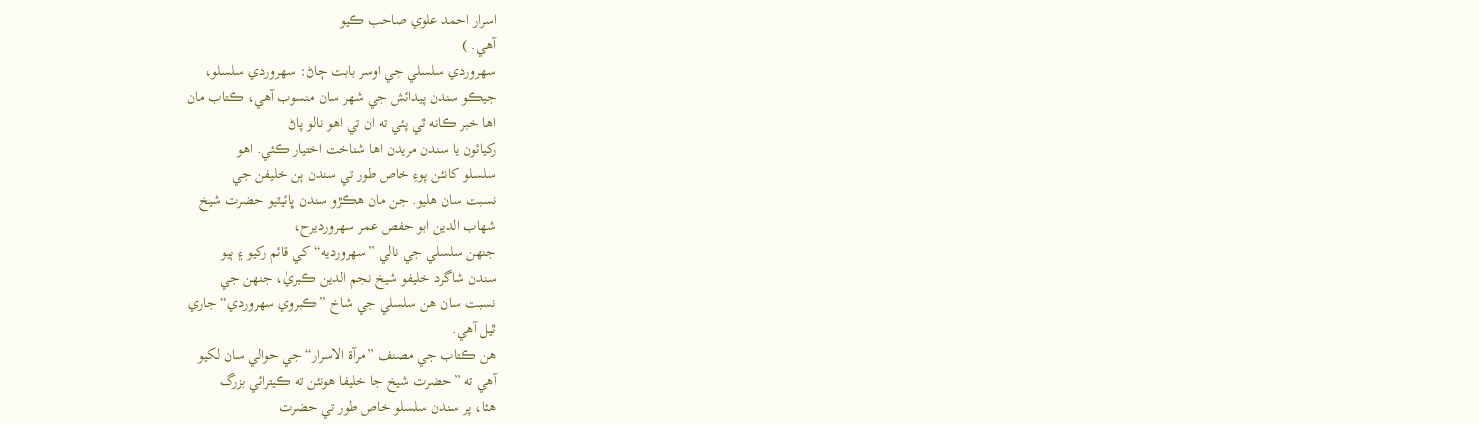اسرار احمد علوي صاحب ڪيو
آهي. )
سھروردي سلسلي جي اوسر بابت ڄاڻ: سھروردي سلسلو،
جيڪو سندن پيدائش جي شھر سان منسوب آهي، ڪتاب مان
اها خبر ڪانه ٿي پئي ته ان تي اهو نالو پاڻ
رکيائون يا سندن مريدن اها شناخت اختيار ڪئي. اهو
سلسلو کانئن پوءِ خاص طور تي سندن ٻن خليفن جي
نسبت سان هليو. جن مان هڪڙو سندن ڀائيٽيو حضرت شيخ
شھاب الدين ابو حفص عمر سھرورديرح،
جنھن سلسلي جي نالي ”سھرورديه“ کي قائم رکيو ۽ ٻيو
سندن شاگرد خليفو شيخ نجم الدين ڪبريٰ، جنھن جي
نسبت سان هن سلسلي جي شاخ ”ڪبروي سھروردي“ جاري
ٿيل آهي.
هن ڪتاب جي مصنف ”مرآة الاسرار“ جي حوالي سان لکيو
آهي ته ”حضرت شيخ جا خليفا هونئن ته ڪيترائي بزرگ
هئا، پر سندن سلسلو خاص طور تي حضرت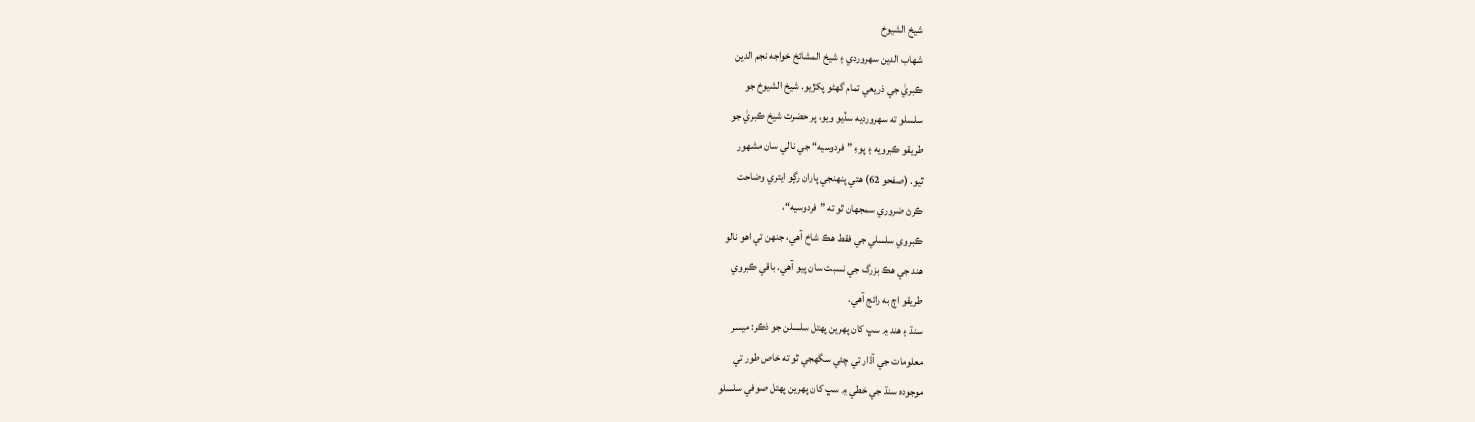شيخ الشيوخ
شھاب الدين سھروردي ۽ شيخ المشائخ خواجه نجم الدين
ڪبريٰ جي ذريعي تمام گهڻو پکڙيو. شيخ الشيوخ جو
سلسلو ته سھرورديه سڏيو ويو، پر حضرت شيخ ڪبريٰ جو
طريقو ڪبرويه ۽ پوءِ ”فردوسيه“ جي نالي سان مشھور
ٿيو. (صفحو 62) هتي پنھنجي پاران رڳو ايتري وضاحت
ڪرڻ ضروري سمجهان ٿو ته ”فردوسيه“،
ڪبروي سلسلي جي فقط هڪ شاخ آهي، جنھن تي اهو نالو
هند جي هڪ بزرگ جي نسبت سان پيو آهي. باقي ڪبروي
طريقو اڄ به رائج آهي.
سنڌ ۽ هند ۾ سڀ کان پھرين پھتل سلسلن جو ذڪر: ميسر
معلومات جي آڌار تي چئي سگهجي ٿو ته خاص طور تي
موجوده سنڌ جي خطي ۾ سڀ کان پھرين پھتل صوفي سلسلو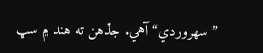”سھروردي“ آهي. جڏهن ته هند ۾ سڀ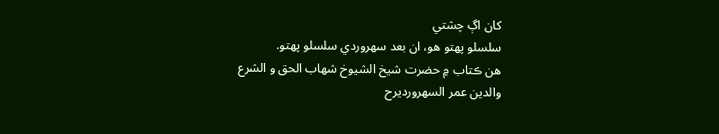کان اڳ چشتي
سلسلو پھتو هو، ان بعد سھروردي سلسلو پھتو.
هن ڪتاب ۾ حضرت شيخ الشيوخ شھاب الحق و الشرع
والدين عمر السھرورديرح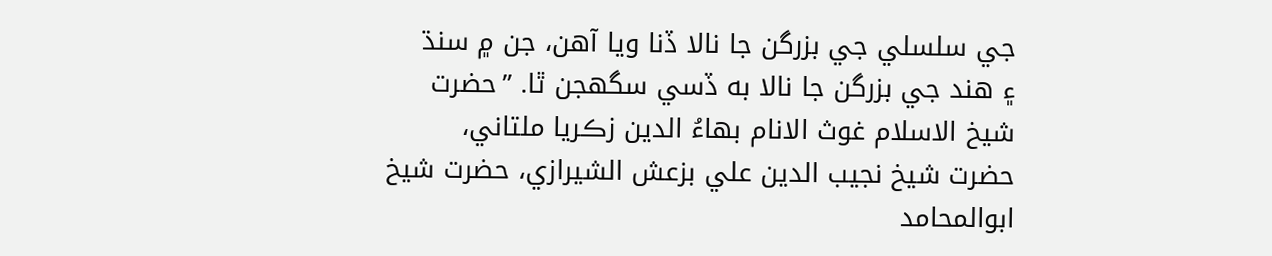جي سلسلي جي بزرگن جا نالا ڏنا ويا آهن، جن ۾ سنڌ
۽ هند جي بزرگن جا نالا به ڏسي سگهجن ٿا. ”حضرت
شيخ الاسلام غوث الانام بھاءُ الدين زڪريا ملتاني،
حضرت شيخ نجيب الدين علي بزعش الشيرازي، حضرت شيخ
ابوالمحامد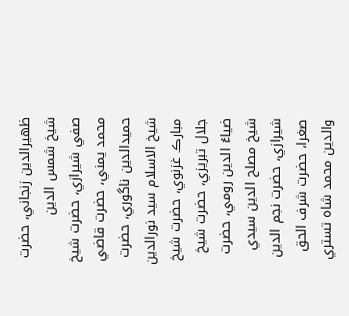ظھيرالدين زنجاني، حضرت شيخ شمس الدين
صفي شيرازي، حضرت شيخ محمد يمني، حضرت قاضي
حميدالدين ناگوري، حضرت شيخ الاسلام سيد نورالدين
مبارڪ غزنوي، حضرت شيخ جلال تبريزي، حضرت شيخ
ضياءُ الدين رومي، حضرت شيخ مصلح الدين سيدي
شيرازي، حضرت نجم الدين صغرا، حضرت شرف الحق
والدين محمد شاه تستري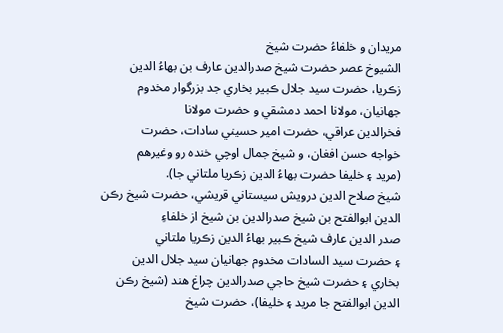مريدان و خلفاءُ حضرت شيخ
الشيوخ عصر حضرت شيخ صدرالدين عارف بن بھاءُ الدين
زڪريا، حضرت سيد جلال ڪبير بخاري جد بزرگوار مخدوم
جھانيان، مولانا احمد دمشقي و حضرت مولانا
فخرالدين عراقي، حضرت امير حسيني سادات، حضرت
خواجه حسن افغان، و شيخ جمال اوچي خنده رو وغيرهم
(مريد ۽ خليفا حضرت بھاءُ الدين زڪريا ملتاني جا).
شيخ صلاح الدين درويش سيستاني قريشي، حضرت شيخ رڪن
الدين ابوالفتح بن شيخ صدرالدين بن شيخ از خلفاءِ
صدر الدين عارف شيخ ڪبير بھاءُ الدين زڪريا ملتاني
۽ حضرت سيد السادات مخدوم جھانيان سيد جلال الدين
بخاري ۽ حضرت شيخ حاجي صدرالدين چراغ هند (شيخ رڪن
الدين ابوالفتح جا مريد ۽ خليفا)، حضرت شيخ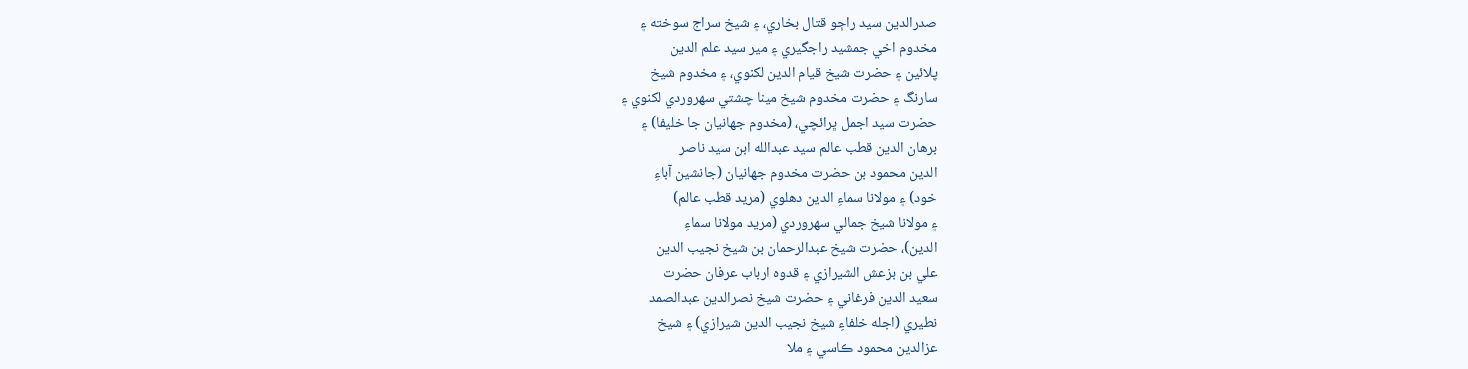صدرالدين سيد راڄو قتال بخاري، ۽ شيخ سراج سوخته ۽
مخدوم اخي جمشيد راجگيري ۽ مير سيد علم الدين
پلائين ۽ حضرت شيخ قيام الدين لکنوي، ۽ مخدوم شيخ
سارنگ ۽ حضرت مخدوم شيخ مينا چشتي سھروردي لکنوي ۽
حضرت سيد اجمل ڀرائچي، (مخدوم جھانيان جا خليفا) ۽
برهان الدين قطب عالم سيد عبدالله ابن سيد ناصر
الدين محمود بن حضرت مخدوم جھانيان (جانشين آباءِ
خود) ۽ مولانا سماءِ الدين دهلوي (مريد قطب عالم)
۽ مولانا شيخ جمالي سھروردي (مريد مولانا سماءِ
الدين)، حضرت شيخ عبدالرحمان بن شيخ نجيب الدين
علي بن بزعش الشيرازي ۽ قدوه ارباب عرفان حضرت
سعيد الدين فرغاني ۽ حضرت شيخ نصرالدين عبدالصمد
نطيري (اجله خلفاءِ شيخ نجيب الدين شيرازي) ۽ شيخ
عزالدين محمود ڪاسي ۽ ملا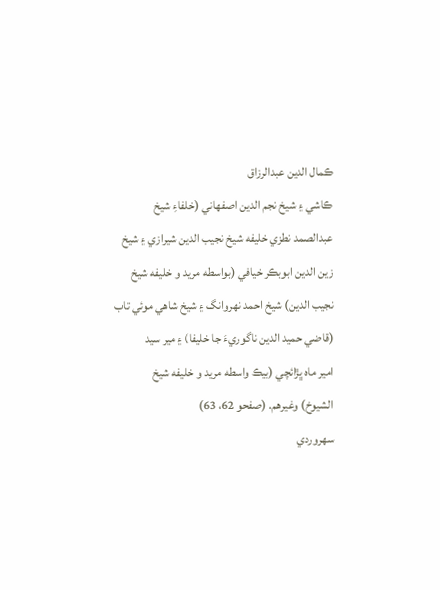ڪمال الدين عبدالرزاق
ڪاشي ۽ شيخ نجم الدين اصفھاني (خلفاءِ شيخ
عبدالصمد نطزي خليفه شيخ نجيب الدين شيرازي ۽ شيخ
زين الدين ابوبڪر خيافي (بواسطه مريد و خليفه شيخ
نجيب الدين) شيخ احمد نھروانگ ۽ شيخ شاهي موئي تاب
(قاضي حميد الدين ناگوريءَ جا خليفا) ۽ مير سيد
امير ماه ڀڙائچي (بيڪ واسطه مريد و خليفه شيخ
الشيوخ) وغيرهم. (صفحو 62، 63)
سھروردي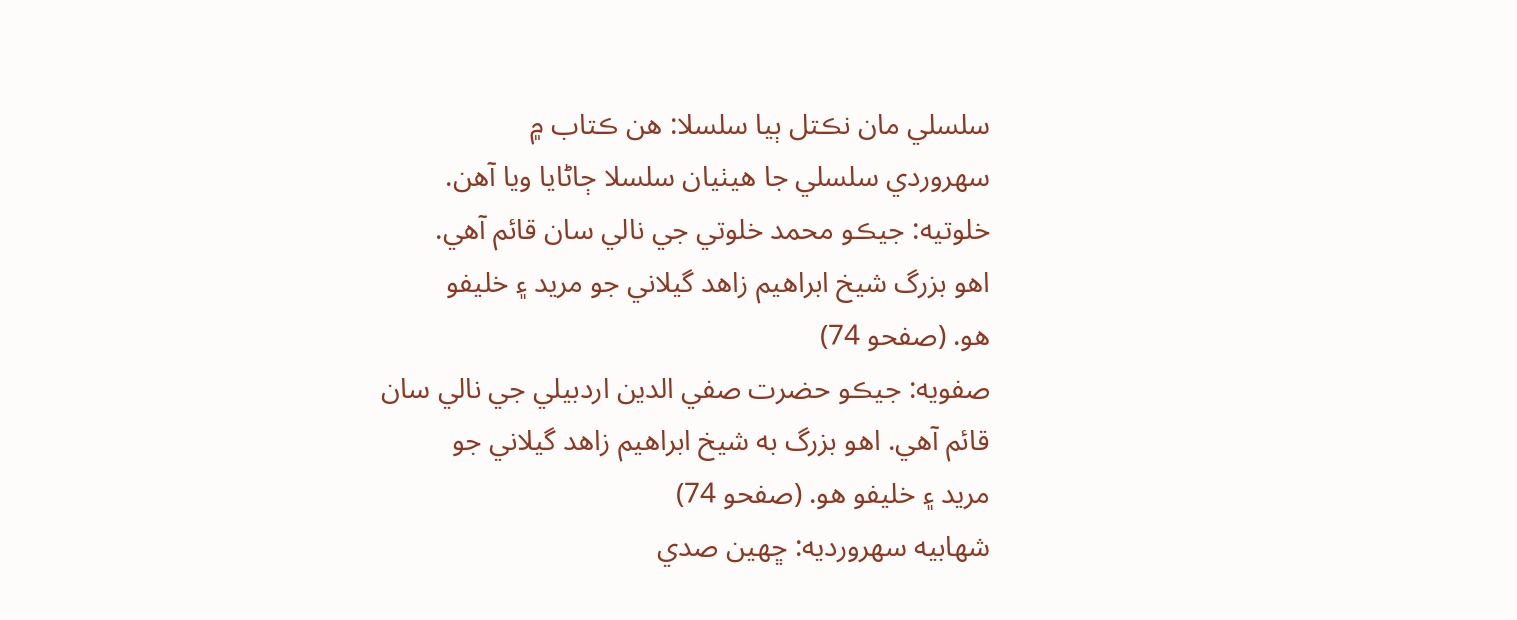سلسلي مان نڪتل ٻيا سلسلا: هن ڪتاب ۾
سھروردي سلسلي جا هيٺيان سلسلا ڄاڻايا ويا آهن.
خلوتيه: جيڪو محمد خلوتي جي نالي سان قائم آهي.
اهو بزرگ شيخ ابراهيم زاهد گيلاني جو مريد ۽ خليفو
هو. (صفحو 74)
صفويه: جيڪو حضرت صفي الدين اردبيلي جي نالي سان
قائم آهي. اهو بزرگ به شيخ ابراهيم زاهد گيلاني جو
مريد ۽ خليفو هو. (صفحو 74)
شھابيه سھرورديه: ڇھين صدي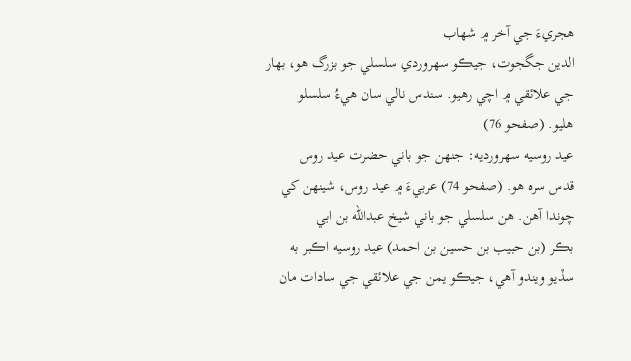هجريءَ جي آخر ۾ شھاب
الدين جگجوت، جيڪو سھروردي سلسلي جو بزرگ هو، بھار
جي علائقي ۾ اچي رهيو. سندس نالي سان هيءُ سلسلو
هليو. (صفحو 76)
عيد روسيه سھرورديه: جنھن جو باني حضرت عيد روس
قدس سره هو. (صفحو 74) عربيءَ ۾ عيد روس، شينھن کي
چوندا آهن. هن سلسلي جو باني شيخ عبدالله بن ابي
بڪر (بن حبيب بن حسين بن احمد) عيد روسيه اڪبر به
سڏيو ويندو آهي، جيڪو يمن جي علائقي جي سادات مان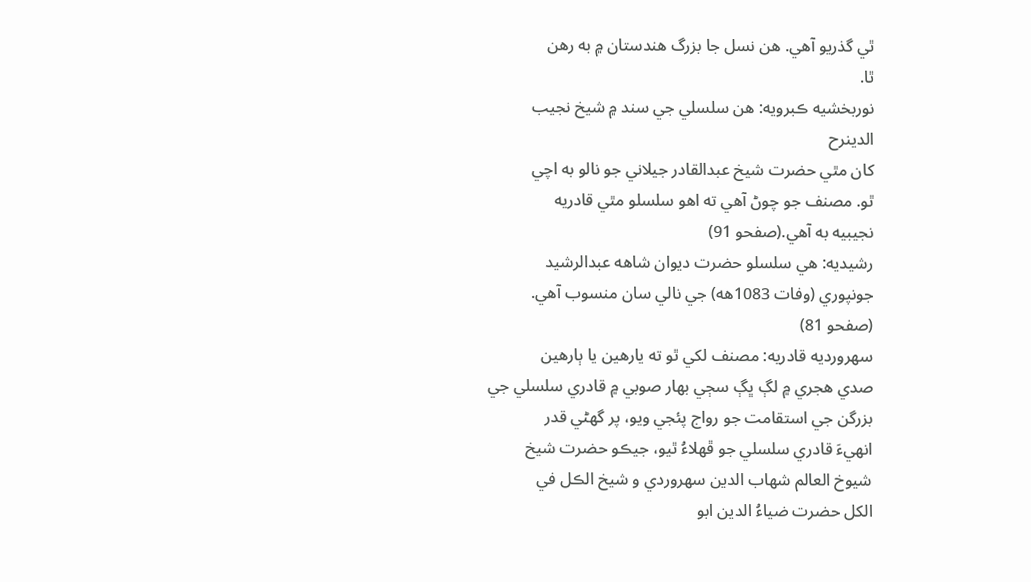ٿي گذريو آهي. هن نسل جا بزرگ هندستان ۾ به رهن
ٿا.
نوربخشيه ڪبرويه: هن سلسلي جي سند ۾ شيخ نجيب
الدينرح
کان مٿي حضرت شيخ عبدالقادر جيلاني جو نالو به اچي
ٿو. مصنف جو چوڻ آهي ته اهو سلسلو مٿي قادريه
نجيبيه به آهي.(صفحو 91)
رشيديه: هي سلسلو حضرت ديوان شاهه عبدالرشيد
جونپوري (وفات 1083هه) جي نالي سان منسوب آهي.
(صفحو 81)
سھرورديه قادريه: مصنف لکي ٿو ته يارهين يا ٻارهين
صدي هجري ۾ لڳ ڀڳ سڄي بھار صوبي ۾ قادري سلسلي جي
بزرگن جي استقامت جو رواج پئجي ويو، پر گهڻي قدر
انھيءَ قادري سلسلي جو ڦھلاءُ ٿيو، جيڪو حضرت شيخ
شيوخ العالم شھاب الدين سھروردي و شيخ الڪل في
الکل حضرت ضياءُ الدين ابو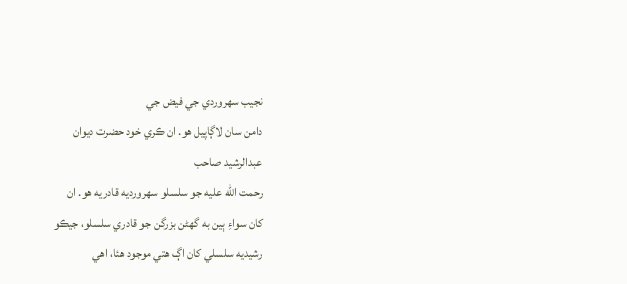نجيب سھروردي جي فيض جي
دامن سان لاڳاپيل هو. ان ڪري خود حضرت ديوان
عبدالرشيد صاحب
رحمت الله عليه جو سلسلو سھرورديه قادريه هو. ان
کان سواءِ ٻين به گهڻن بزرگن جو قادري سلسلو، جيڪو
رشيديه سلسلي کان اڳ هتي موجود هئا، اهي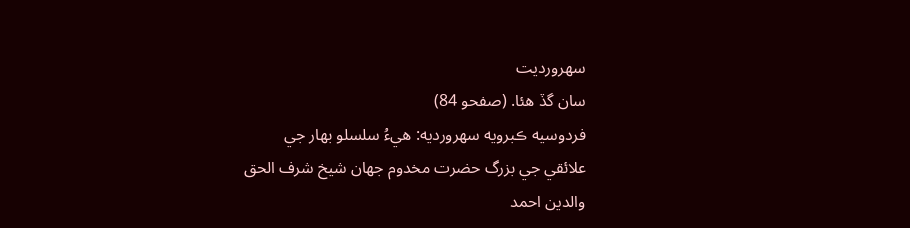سھرورديت
سان گڏ هئا. (صفحو 84)
فردوسيه ڪبرويه سھرورديه: هيءُ سلسلو بھار جي
علائقي جي بزرگ حضرت مخدوم جھان شيخ شرف الحق
والدين احمد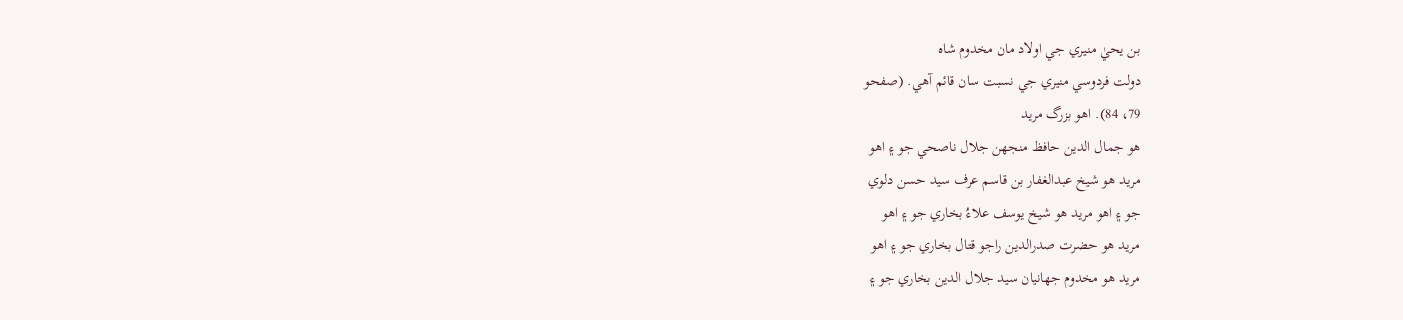بن يحيٰ منيري جي اولاد مان مخدوم شاه
دولت فردوسي منيري جي نسبت سان قائم آهي. (صفحو
79، 84). اهو بزرگ مريد
هو جمال الدين حافظ منجهن جلال ناصحي جو ۽ اهو
مريد هو شيخ عبدالغفار بن قاسم عرف سيد حسن دلوي
جو ۽ اهو مريد هو شيخ يوسف علاءُ بخاري جو ۽ اهو
مريد هو حضرت صدرالدين راجو قتال بخاري جو ۽ اهو
مريد هو مخدوم جھانيان سيد جلال الدين بخاري جو ۽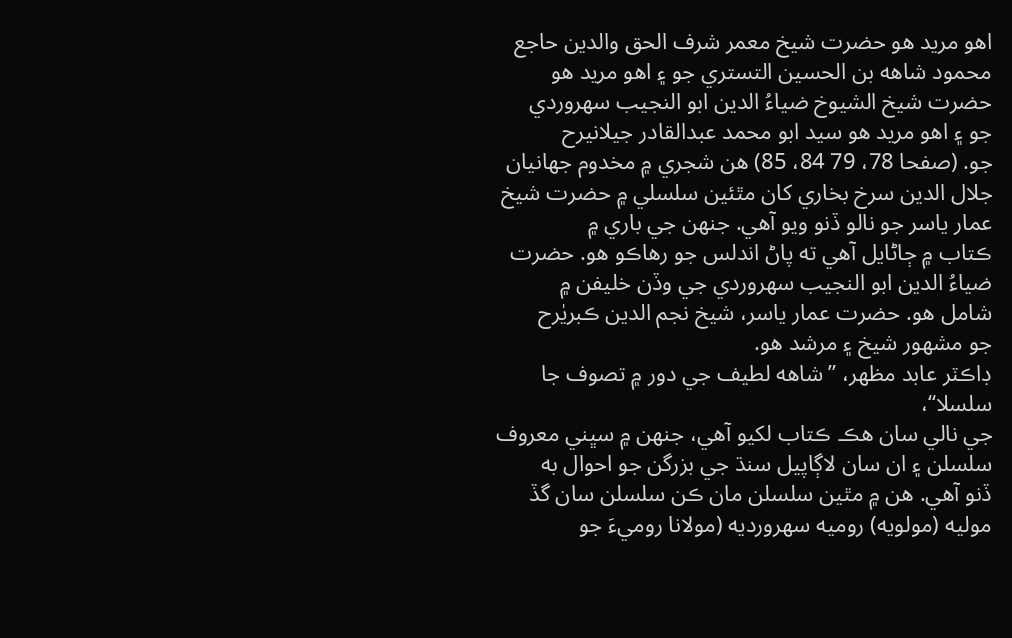اهو مريد هو حضرت شيخ معمر شرف الحق والدين حاجع
محمود شاهه بن الحسين التستري جو ۽ اهو مريد هو
حضرت شيخ الشيوخ ضياءُ الدين ابو النجيب سھروردي
جو ۽ اهو مريد هو سيد ابو محمد عبدالقادر جيلانيرح
جو. (صفحا 78، 79 84، 85) هن شجري ۾ مخدوم جھانيان
جلال الدين سرخ بخاري کان مٿئين سلسلي ۾ حضرت شيخ
عمار ياسر جو نالو ڏنو ويو آهي. جنھن جي باري ۾
ڪتاب ۾ ڄاڻايل آهي ته پاڻ اندلس جو رهاڪو هو. حضرت
ضياءُ الدين ابو النجيب سھروردي جي وڏن خليفن ۾
شامل هو. حضرت عمار ياسر، شيخ نجم الدين ڪبريٰرح
جو مشھور شيخ ۽ مرشد هو.
ڊاڪٽر عابد مظھر، ”شاهه لطيف جي دور ۾ تصوف جا
سلسلا“،
جي نالي سان هڪ ڪتاب لکيو آهي، جنھن ۾ سڀني معروف
سلسلن ۽ ان سان لاڳاپيل سنڌ جي بزرگن جو احوال به
ڏنو آهي. هن ۾ مٿين سلسلن مان ڪن سلسلن سان گڏ
موليه (مولويه) روميه سھرورديه (مولانا روميءَ جو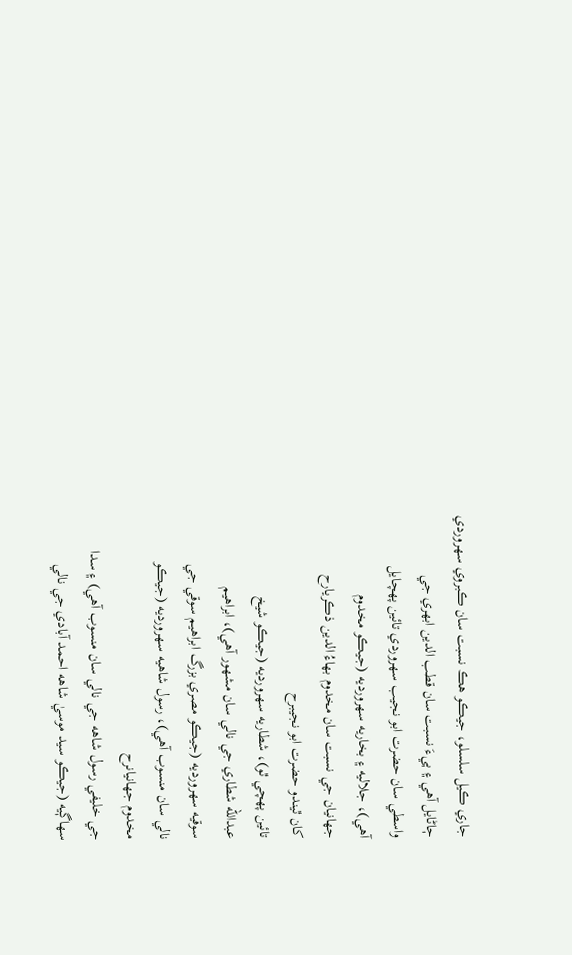جاري ڪيل سلسلو، جيڪو هڪ نسبت سان ڪبروي سھروردي
ڄاڻايل آهي ۽ ٻيءَ نسبت سان قطب الدين ابھري جي
واسطي سان حضرت ابو نجيب سھروردي تائين پھچايل
آهي)، جلاليه ۽ بخاريه سھرورديه (جيڪو مخدوم
جھانيان جي نسبت سان مخدوم بھاءُ الدين ذڪريارح
کان ٿيندو حضرت ابو نجيبرح
تائين پھچي ٿو)، شطاريه سھرورديه (جيڪو شيخ
عبدالله شطاري جي نالي سان مشھور آهي)، ابراهيم
سوقيه سھرورديه (جيڪو مصري بزرگ ابراهيم سوقي جي
نالي سان منسوب آهي)، رسول شاهيه سھرورديه (جيڪو
مخدوم جھانيانرح
جي خليفي رسول شاهه جي نالي سان منسوب آهي) ۽ سدا
سھاڳيه (جيڪو سيد موسيٰ شاهه احمد آبادي جي نالي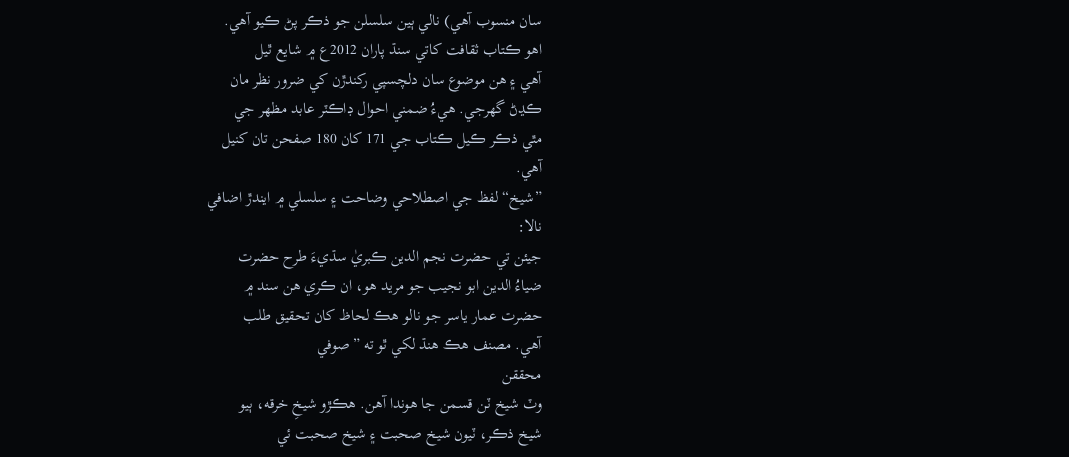سان منسوب آهي) نالي ٻين سلسلن جو ذڪر پڻ ڪيو آهي.
اهو ڪتاب ثقافت کاتي سنڌ پاران 2012ع ۾ شايع ٿيل
آهي ۽ هن موضوع سان دلچسپي رکندڙن کي ضرور نظر مان
ڪڍڻ گهرجي. هيءُ ضمني احوال ڊاڪٽر عابد مظھر جي
مٿي ذڪر ڪيل ڪتاب جي 171 کان 180 صفحن تان کنيل
آهي.
”شيخ“ لفظ جي اصطلاحي وضاحت ۽ سلسلي ۾ ايندڙ اضافي
نالا:
جيئن تي حضرت نجم الدين ڪبريٰ سڌيءَ طرح حضرت
ضياءُ الدين ابو نجيب جو مريد هو، ان ڪري هن سند ۾
حضرت عمار ياسر جو نالو هڪ لحاظ کان تحقيق طلب
آهي. مصنف هڪ هنڌ لکي ٿو ته ”صوفي
محققن
وٽ شيخ ٽن قسمن جا هوندا آهن. هڪڙو شيخِ خرقه، ٻيو
شيخ ذڪر، ٽيون شيخ صحبت ۽ شيخ صحبت ئي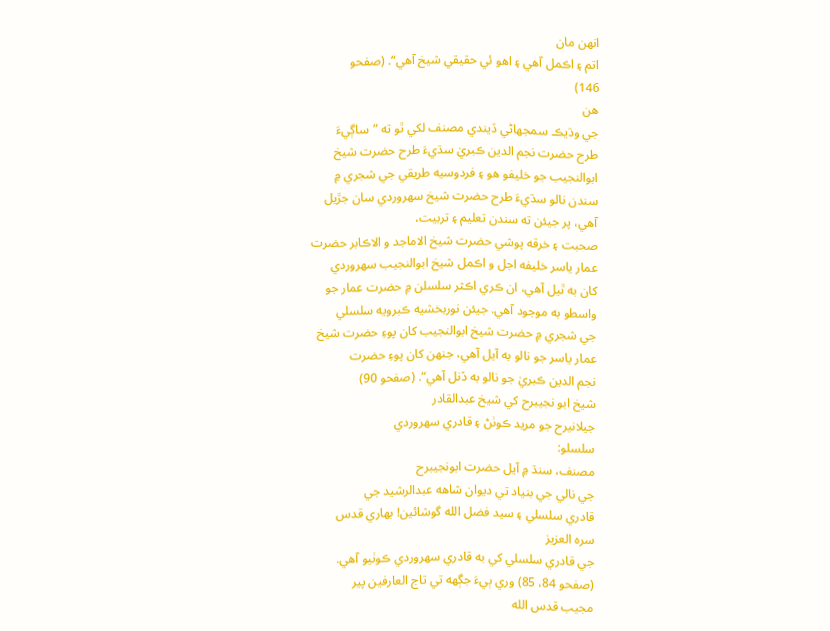انھن مان
اتم ۽ اڪمل آهي ۽ اهو ئي حقيقي شيخ آهي“. (صفحو
146)
هن
جي وڌيڪ سمجهاڻي ڏيندي مصنف لکي ٿو ته ”ساڳيءَ
طرح حضرت نجم الدين ڪبريٰ سڌيءَ طرح حضرت شيخ
ابوالنجيب جو خليفو هو ۽ فردوسيه طريقي جي شجري ۾
سندن نالو سڌيءَ طرح حضرت شيخ سھروردي سان جڙيل
آهي، پر جيئن ته سندن تعليم ۽ تربيت،
صحبت ۽ خرقه پوشي حضرت شيخ الاماجد و الاڪابر حضرت
عمار ياسر خليفه اجل و اڪمل شيخ ابوالنجيب سھروردي
کان به ٿيل آهي، ان ڪري اڪثر سلسلن ۾ حضرت عمار جو
واسطو به موجود آهي. جيئن نوربخشيه ڪبرويه سلسلي
جي شجري ۾ حضرت شيخ ابوالنجيب کان پوءِ حضرت شيخ
عمار ياسر جو نالو به آيل آهي، جنھن کان پوءِ حضرت
نجم الدين ڪبريٰ جو نالو به ڏنل آهي“. (صفحو 90)
شيخ ابو نجيبرح کي شيخ عبدالقادر
جيلانيرح جو مريد ڪوٺڻ ۽ قادري سھروردي
سلسلو:
مصنف، سنڌ ۾ آيل حضرت ابونجيبرح
جي نالي جي بنياد تي ديوان شاهه عبدالرشيد جي
قادري سلسلي ۽ سيد فضل الله گوشائين! بھاري قدس
سره العزيز
جي قادري سلسلي کي به قادري سھروردي ڪوٺيو آهي.
(صفحو 84، 85) وري ٻيءَ جڳھه تي تاج العارفين پير
مجيب قدس الله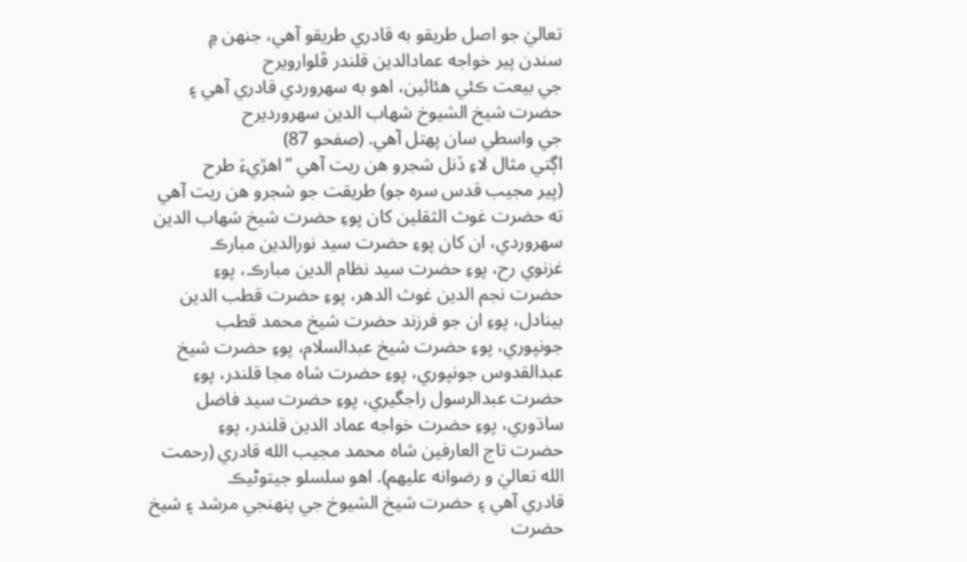تعاليٰ جو اصل طريقو به قادري طريقو آهي، جنھن ۾
سندن پير خواجه عمادالدين قلندر ڦلوارويرح
جي بيعت ڪئي هئائين، اهو به سھروردي قادري آهي ۽
حضرت شيخ الشيوخ شھاب الدين سھرورديرح
جي واسطي سان پھتل آهي. (صفحو 87)
اڳتي مثال لاءِ ڏنل شجرو هن ريت آهي ”اهڙيءَ طرح
(پير مجيب قدس سره جو) طريقت جو شجرو هن ريت آهي
ته حضرت غوث الثقلين کان پوءِ حضرت شيخ شھاب الدين
سھروردي، ان کان پوءِ حضرت سيد نورالدين مبارڪ
غزنوي رح، پوءِ حضرت سيد نظام الدين مبارڪ، پوءِ
حضرت نجم الدين غوث الدهر، پوءِ حضرت قطب الدين
بينادل، پوءِ ان جو فرزند حضرت شيخ محمد قطب
جونپوري، پوءِ حضرت شيخ عبدالسلام، پوءِ حضرت شيخ
عبدالقدوس جونپوري، پوءِ حضرت شاه مجا قلندر، پوءِ
حضرت عبدالرسول راجگيري، پوءِ حضرت سيد فاضل
ساڌوري، پوءِ حضرت خواجه عماد الدين قلندر، پوءِ
حضرت تاج العارفين شاه محمد مجيب الله قادري (رحمت
الله تعاليٰ و رضوانه عليھم). اهو سلسلو جيتوڻيڪ
قادري آهي ۽ حضرت شيخ الشيوخ جي پنھنجي مرشد ۽ شيخ
حضرت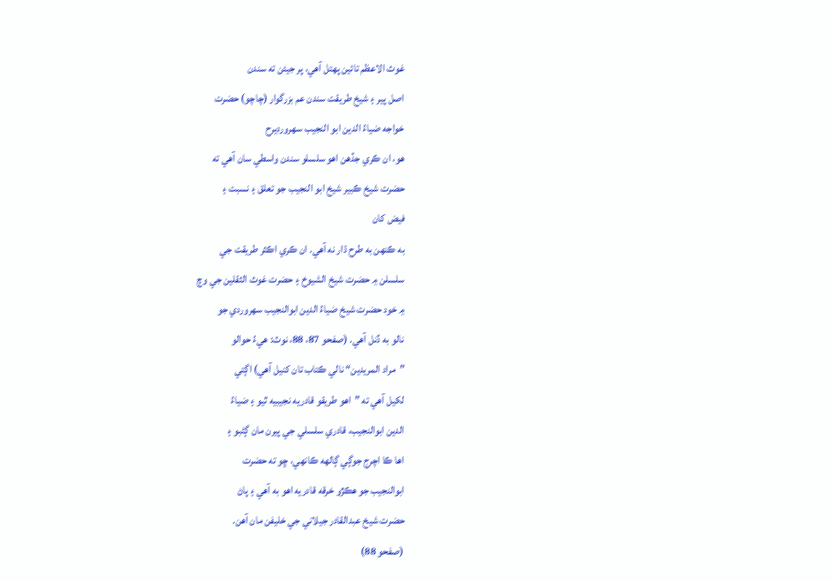غوث الاعظم تائين پھتل آهي، پر جيئن ته سندن
اصل پير ۽ شيخ طريقت سندن عم بزرگوار (چاچو) حضرت
خواجه ضياءُ الدين ابو النجيب سھرورديرح
هو، ان ڪري جڏهن اهو سلسلو سندن واسطي سان آهي ته
حضرت شيخ ڪبير شيخ ابو النجيب جو تعلق ۽ نسبت ۽
فيض کان
به ڪنھن به طرح ڌار نه آهي. ان ڪري اڪثر طريقت جي
سلسلن ۾ حضرت شيخ الشيوخ ۽ حضرت غوث الثقلين جي وچ
۾ خود حضرت شيخ ضياءُ الدين ابوالنجيب سھروردي جو
نالو به ڏنل آهي. (صفحو 87، 88، نوٽ: هيءُ حوالو
”مراد المريدين“ نالي ڪتاب تان کنيل آهي) اڳتي
لکيل آهي ته ”اهو طريقو قادريه نجيبيه ٿيو ۽ ضياءُ
الدين ابوالنجيب، قادري سلسلي جي پيرن مان ڳڻبو ۽
اها ڪا اچرج جوڳي ڳالھه ڪانھي، ڇو ته حضرت
ابوالنجيب جو هڪڙو خرقه قادريه اهو به آهي ۽ پاڻ
حضرت شيخ عبدالقادر جيلاني جي خليفن مان آهن.
(صفحو 88)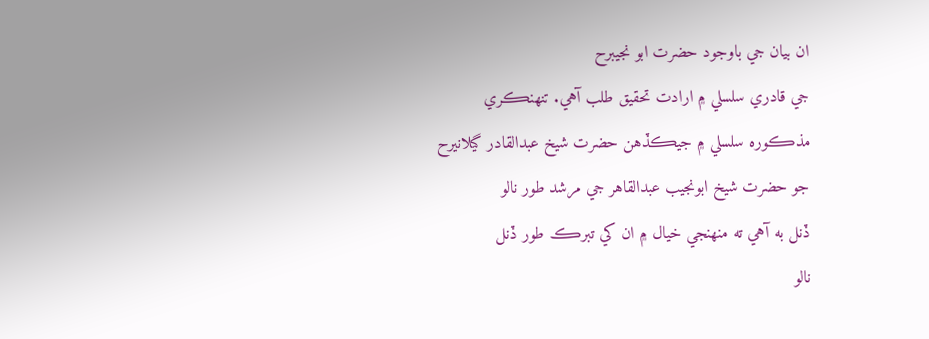ان بيان جي باوجود حضرت ابو نجيبرح
جي قادري سلسلي ۾ ارادت تحقيق طلب آهي. تنھنڪري
مذڪوره سلسلي ۾ جيڪڏهن حضرت شيخ عبدالقادر گيلانيرح
جو حضرت شيخ ابونجيب عبدالقاهر جي مرشد طور نالو
ڏنل به آهي ته منھنجي خيال ۾ ان کي تبرڪ طور ڏنل
نالو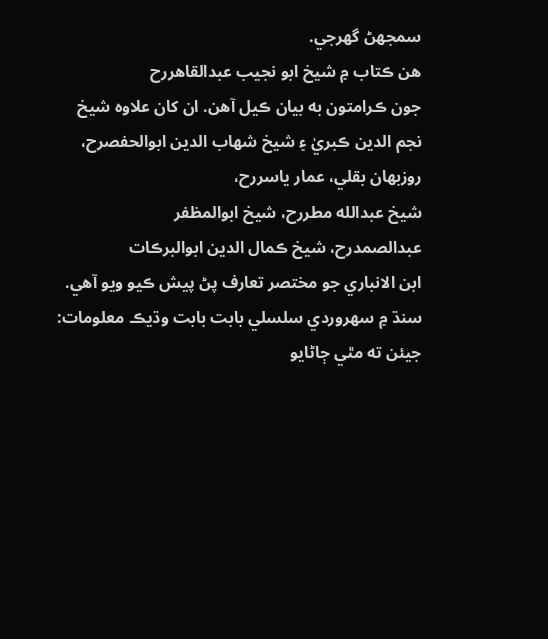سمجهڻ گهرجي.
هن ڪتاب ۾ شيخ ابو نجيب عبدالقاهررح
جون ڪرامتون به بيان ڪيل آهن. ان کان علاوه شيخ
نجم الدين ڪبريٰ ۽ شيخ شھاب الدين ابوالحفصرح،
روزبهان بقلي، عمار ياسررح،
شيخ عبدالله مطررح، شيخ ابوالمظفر
عبدالصمدرح، شيخ ڪمال الدين ابوالبرڪات
ابن الانباري جو مختصر تعارف پڻ پيش ڪيو ويو آهي.
سنڌ ۾ سھروردي سلسلي بابت بابت وڌيڪ معلومات:
جيئن ته مٿي ڄاڻايو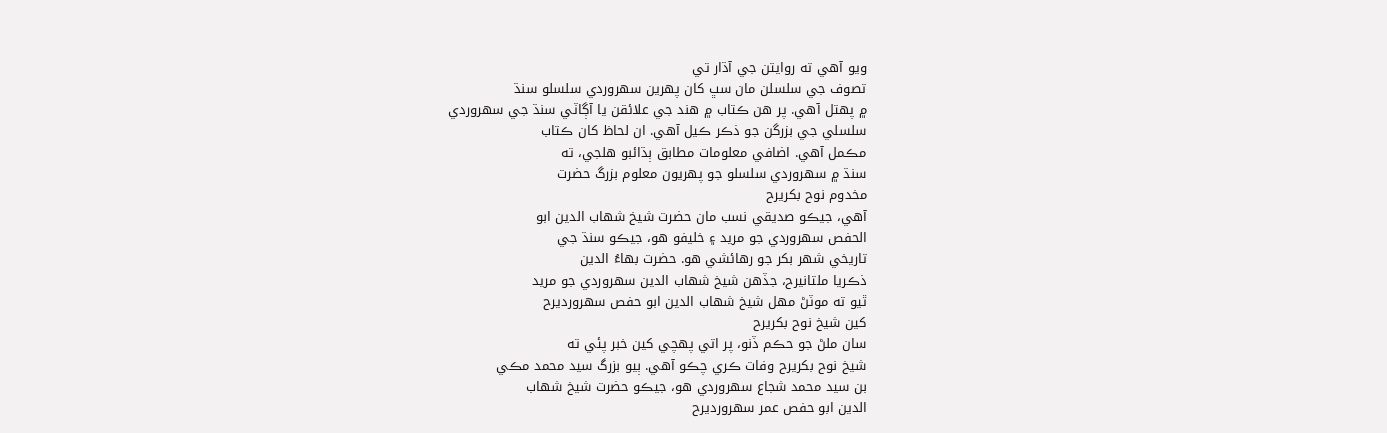ويو آهي ته روايتن جي آڌار تي
تصوف جي سلسلن مان سڀ کان پھرين سھروردي سلسلو سنڌ
۾ پھتل آهي. پر هن ڪتاب ۾ هند جي علائقن يا آڳاٽي سنڌ جي سھروردي
سلسلي جي بزرگن جو ذڪر ڪيل آهي. ان لحاظ کان ڪتاب
مڪمل آهي. اضافي معلومات مطابق ٻڌائبو هلجي، ته
سنڌ ۾ سھروردي سلسلو جو پھريون معلوم بزرگ حضرت
مخدوم نوح بکريرح
آهي، جيڪو صديقي نسب مان حضرت شيخ شھاب الدين ابو
الحفص سھروردي جو مريد ۽ خليفو هو، جيڪو سنڌ جي
تاريخي شھر بکر جو رهائشي هو. حضرت بھاءُ الدين
ذڪريا ملتانيرح، جڏهن شيخ شھاب الدين سھروردي جو مريد
ٿيو ته موٽڻ مھل شيخ شھاب الدين ابو حفص سھرورديرح
کين شيخ نوح بکريرح
سان ملڻ جو حڪم ڏنو، پر اتي پھچي کين خبر پئي ته
شيخ نوح بکريرح وفات ڪري چڪو آهي. ٻيو بزرگ سيد محمد مڪي
بن سيد محمد شجاع سھروردي هو، جيڪو حضرت شيخ شھاب
الدين ابو حفص عمر سھرورديرح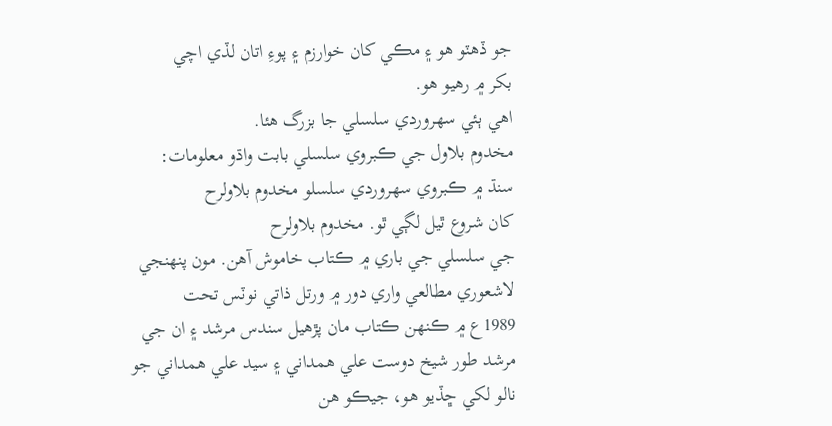جو ڏهٽو هو ۽ مڪي کان خوارزم ۽ پوءِ اتان لڏي اچي
بکر ۾ رهيو هو.
اهي ٻئي سھروردي سلسلي جا بزرگ هئا.
مخدوم بلاول جي ڪبروي سلسلي بابت واڌو معلومات:
سنڌ ۾ ڪبروي سھروردي سلسلو مخدوم بلاولرح
کان شروع ٿيل لڳي ٿو. مخدوم بلاولرح
جي سلسلي جي باري ۾ ڪتاب خاموش آهن. مون پنھنجي
لاشعوري مطالعي واري دور ۾ ورتل ذاتي نوٽس تحت
1989ع ۾ ڪنھن ڪتاب مان پڙهيل سندس مرشد ۽ ان جي
مرشد طور شيخ دوست علي همداني ۽ سيد علي همداني جو
نالو لکي ڇڏيو هو، جيڪو هن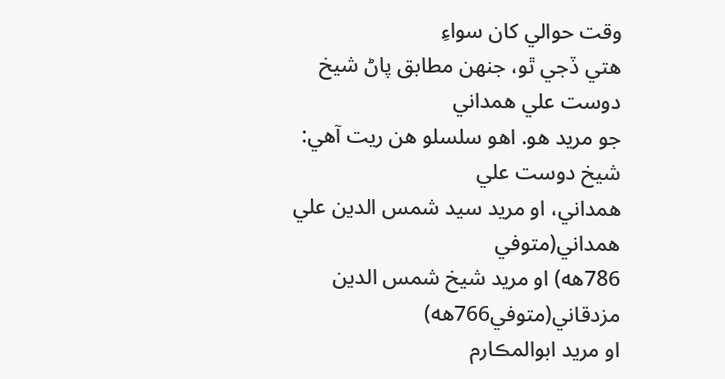وقت حوالي کان سواءِ
هتي ڏجي ٿو، جنھن مطابق پاڻ شيخ دوست علي همداني
جو مريد هو. اهو سلسلو هن ريت آهي: شيخ دوست علي
همداني، او مريد سيد شمس الدين علي همداني(متوفي
786هه) او مريد شيخ شمس الدين مزدقاني(متوفي766هه)
او مريد ابوالمڪارم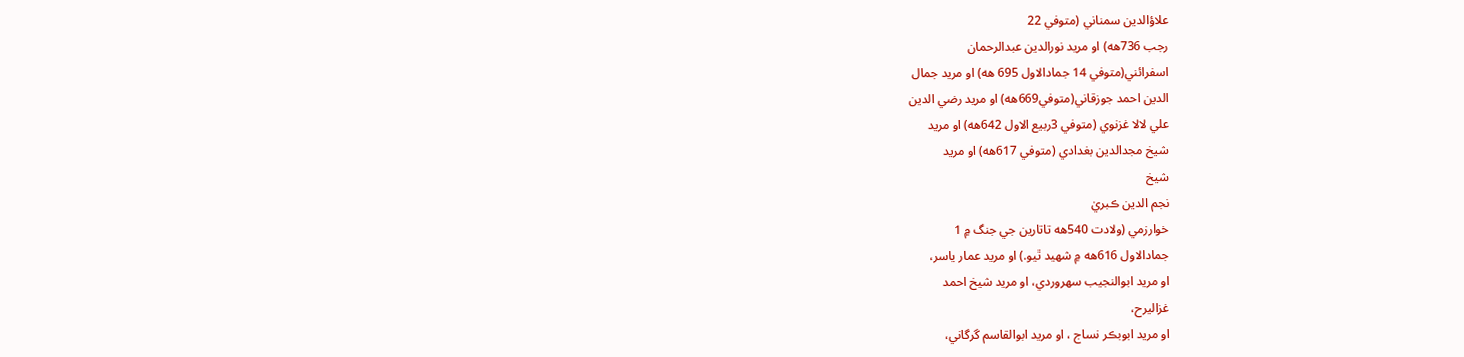علاؤالدين سمناني (متوفي 22
رجب 736هه) او مريد نورالدين عبدالرحمان
اسفرائني(متوفي 14 جمادالاول 695 هه) او مريد جمال
الدين احمد جوزقاني(متوفي669هه) او مريد رضي الدين
علي لالا غزنوي (متوفي 3ربيع الاول 642هه) او مريد
شيخ مجدالدين بغدادي (متوفي 617هه) او مريد
شيخ
نجم الدين ڪبريٰ
خوارزمي (ولادت 540هه تاتارين جي جنگ ۾ 1
جمادالاول 616هه ۾ شھيد ٿيو.) او مريد عمار ياسر،
او مريد ابوالنجيب سھروردي، او مريد شيخ احمد
غزاليرح،
او مريد ابوبڪر نساج ، او مريد ابوالقاسم گرگاني،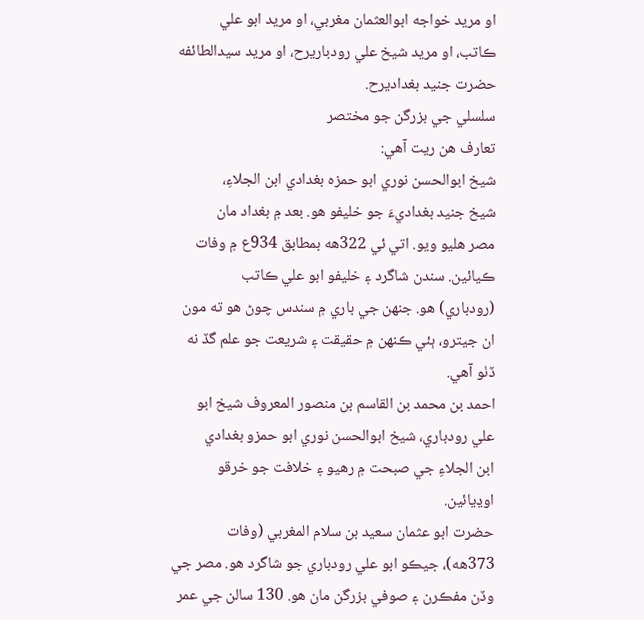او مريد خواجه ابوالعثمان مغربي، او مريد ابو علي
ڪاتب، او مريد شيخ علي رودباريرح، او مريد سيدالطائفه حضرت جنيد بغداديرح.
سلسلي جي بزرگن جو مختصر
تعارف هن ريت آهي:
شيخ ابوالحسن نوري ابو حمزه بغدادي ابن الجلاءِ،
شيخ جنيد بغداديءَ جو خليفو هو. بعد ۾ بغداد مان
مصر هليو ويو. اتي ئي 322هه بمطابق 934ع ۾ وفات
ڪيائين. سندن شاگرد ۽ خليفو ابو علي ڪاتب
(رودباري) هو. جنھن جي باري ۾ سندس چوڻ هو ته مون
ان جيترو، ٻئي ڪنھن ۾ حقيقت ۽ شريعت جو علم گڏ نه
ڏٺو آهي.
احمد بن محمد بن القاسم بن منصور المعروف شيخ ابو
علي رودباري، شيخ ابوالحسن نوري ابو حمزو بغدادي
ابن الجلاءِ جي صبحت ۾ رهيو ۽ خلافت جو خرقو
اوڍيائين.
حضرت ابو عثمان سعيد بن سلام المغربي (وفات
373هه)، جيڪو ابو علي رودباري جو شاگرد هو. مصر جي
وڏن مفڪرن ۽ صوفي بزرگن مان هو. 130 سالن جي عمر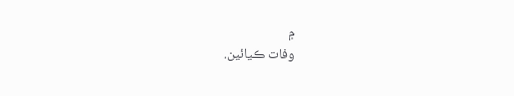۾
وفات ڪيائين.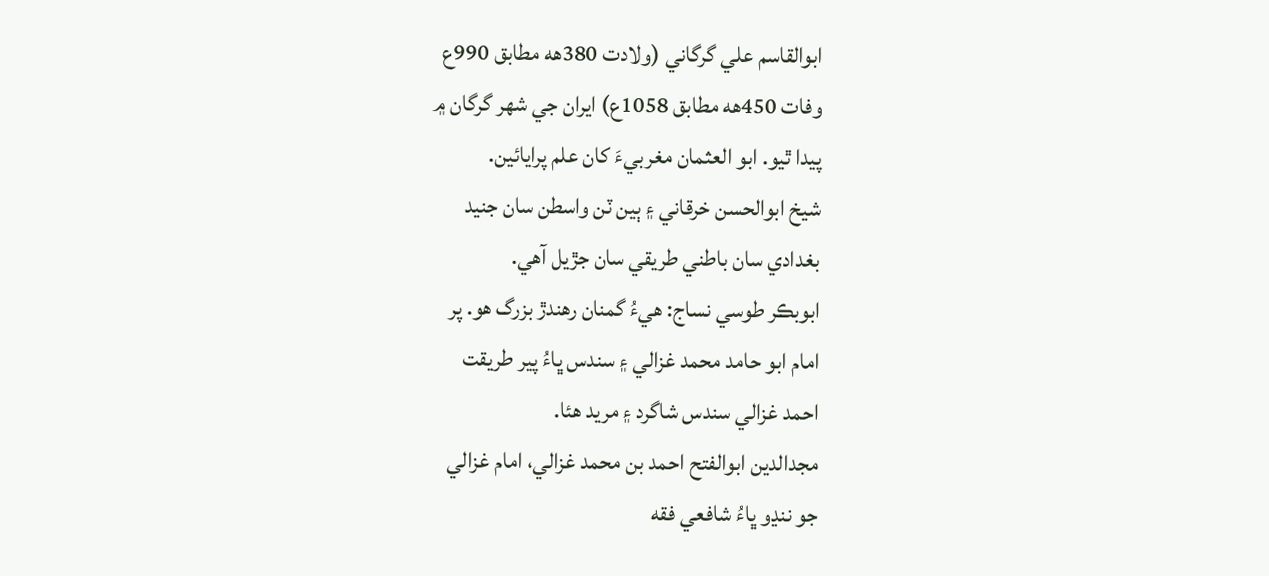ابوالقاسم علي گرگاني (ولادت 380هه مطابق 990ع
وفات 450هه مطابق 1058ع) ايران جي شھر گرگان ۾
پيدا ٿيو. ابو العثمان مغربيءَ کان علم پرايائين.
شيخ ابوالحسن خرقاني ۽ ٻين ٽن واسطن سان جنيد
بغدادي سان باطني طريقي سان جڙيل آهي.
ابوبڪر طوسي نساج: هيءُ گمنان رهندڙ بزرگ هو. پر
امام ابو حامد محمد غزالي ۽ سندس ڀاءُ پير طريقت
احمد غزالي سندس شاگرد ۽ مريد هئا.
مجدالدين ابوالفتح احمد بن محمد غزالي، امام غزالي
جو ننڍو ڀاءُ شافعي فقه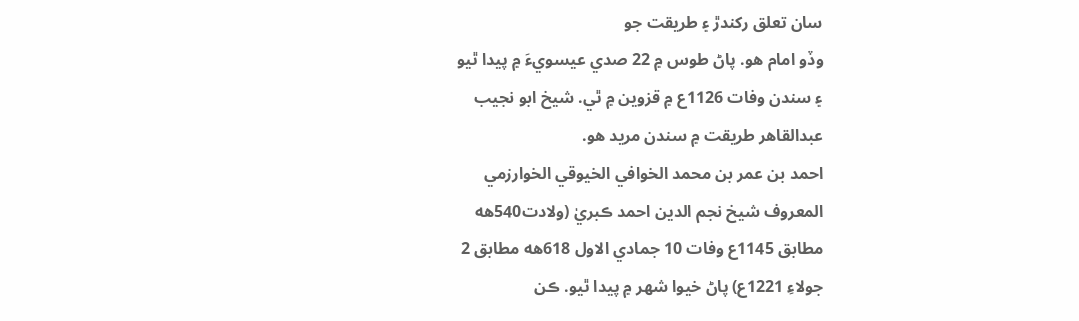سان تعلق رکندڙ ۽ طريقت جو
وڏو امام هو. پاڻ طوس ۾ 22 صدي عيسويءَ ۾ پيدا ٿيو
۽ سندن وفات 1126ع ۾ قزوين ۾ ٿي. شيخ ابو نجيب
عبدالقاهر طريقت ۾ سندن مريد هو.
احمد بن عمر بن محمد الخوافي الخيوقي الخوارزمي
المعروف شيخ نجم الدين احمد ڪبريٰ (ولادت540هه
مطابق 1145ع وفات 10 جمادي الاول 618هه مطابق 2
جولاءِ 1221ع) پاڻ خيوا شھر ۾ پيدا ٿيو. ڪن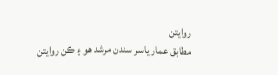روايتن
مطابق عمار ياسر سندن مرشد هو ۽ ڪن روايتن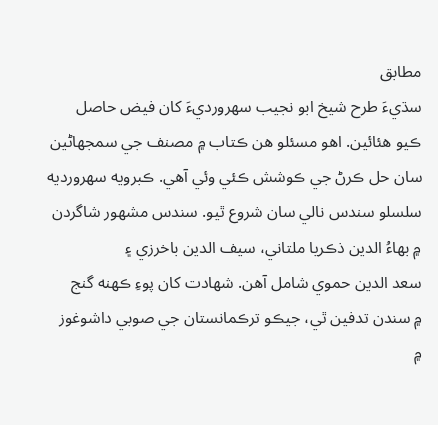مطابق
سڌيءَ طرح شيخ ابو نجيب سھرورديءَ کان فيض حاصل
ڪيو هئائين. اهو مسئلو هن ڪتاب ۾ مصنف جي سمجهاڻين
سان حل ڪرڻ جي ڪوشش ڪئي وئي آهي. ڪبرويه سھرورديه
سلسلو سندس نالي سان شروع ٿيو. سندس مشھور شاگردن
۾ بھاءُ الدين ذڪريا ملتاني، سيف الدين باخرزي ۽
سعد الدين حموي شامل آهن. شھادت کان پوءِ ڪھنه گنج
۾ سندن تدفين ٿي، جيڪو ترڪمانستان جي صوبي داشوغوز
۾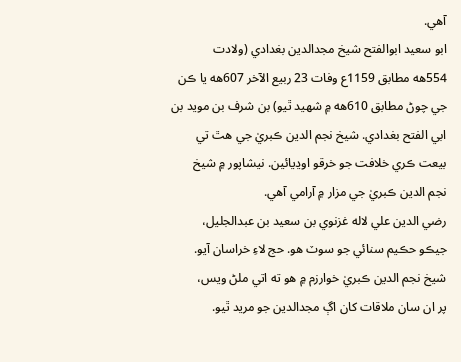آهي.
ابو سعيد ابوالفتح شيخ مجدالدين بغدادي (ولادت
554هه مطابق 1159ع وفات 23 ربيع الآخر 607هه يا ڪن
جي چوڻ مطابق 610هه ۾ شھيد ٿيو) بن شرف بن مويد بن
ابي الفتح بغدادي. شيخ نجم الدين ڪبريٰ جي هٿ تي
بيعت ڪري خلافت جو خرقو اوڍيائين. نيشاپور ۾ شيخ
نجم الدين ڪبريٰ جي مزار ۾ آرامي آهي.
رضي الدين علي لاله غزنوي بن سعيد بن عبدالجليل،
جيڪو حڪيم سنائي جو سوٽ هو. حج لاءِ خراسان آيو.
شيخ نجم الدين ڪبريٰ خوارزم ۾ هو ته اتي ملڻ ويس،
پر ان سان ملاقات کان اڳ مجدالدين جو مريد ٿيو.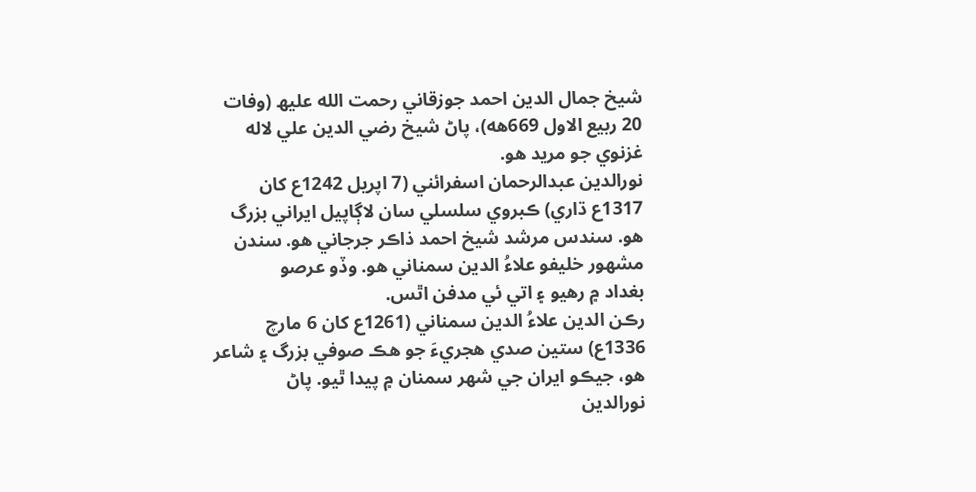شيخ جمال الدين احمد جوزقاني رحمت الله عليھ (وفات
20 ربيع الاول 669هه)، پاڻ شيخ رضي الدين علي لاله
غزنوي جو مريد هو.
نورالدين عبدالرحمان اسفرائني (7 اپريل 1242ع کان
1317ع ڌاري) ڪبروي سلسلي سان لاڳاپيل ايراني بزرگ
هو. سندس مرشد شيخ احمد ذاڪر جرجاني هو. سندن
مشھور خليفو علاءُ الدين سمناني هو. وڏو عرصو
بغداد ۾ رهيو ۽ اتي ئي مدفن اٿس.
رڪن الدين علاءُ الدين سمناني (1261ع کان 6 مارچ
1336ع) ستين صدي هجريءَ جو هڪ صوفي بزرگ ۽ شاعر
هو، جيڪو ايران جي شھر سمنان ۾ پيدا ٿيو. پاڻ
نورالدين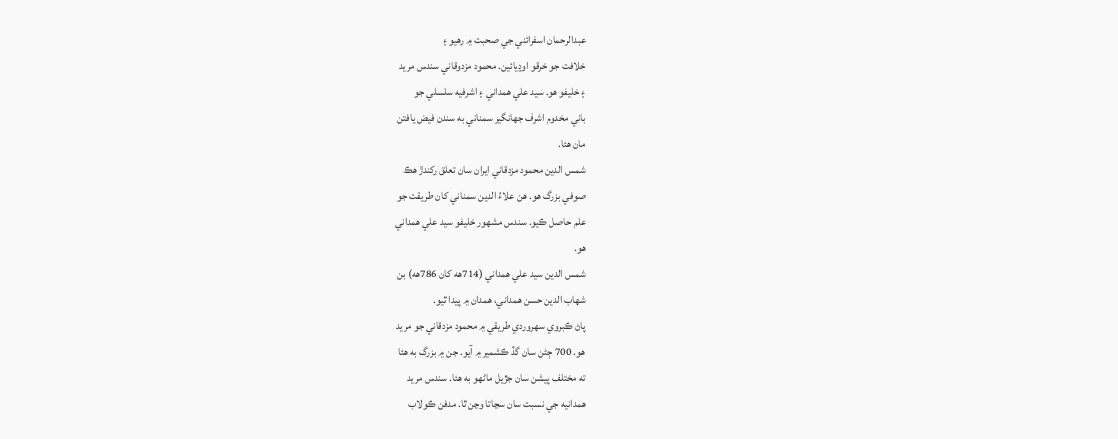عبدالرحمان اسفرائني جي صحبت ۾ رهيو ۽
خلافت جو خرقو اوڍيائين. محمود مزدوقاني سندس مريد
۽ خليفو هو. سيد علي همداني ۽ اشرفيه سلسلي جو
باني مخدوم اشرف جھانگير سمناني به سندن فيض يافتن
مان هئا.
شمس الدين محمود مزدقاني ايران سان تعلق رکندڙ هڪ
صوفي بزرگ هو. هن علاءُ الدين سمناني کان طريقت جو
علم حاصل ڪيو. سندس مشھور خليفو سيد علي همداني
هو.
شمس الدين سيد علي همداني (714هه کان 786هه) بن
شھاب الدين حسن همداني، همدان ۾ پيدا ٿيو.
پاڻ ڪبروي سھروردي طريقي ۾ محمود مزدقاني جو مريد
هو. 700 ڄڻن سان گڏ ڪشمير ۾ آيو. جن ۾ بزرگ به هئا
ته مختلف پيشن سان جڙيل ماڻهو به هئا. سندس مريد
همدانيه جي نسبت سان سڃاتا وڃن ٿا. مدفن ڪولاب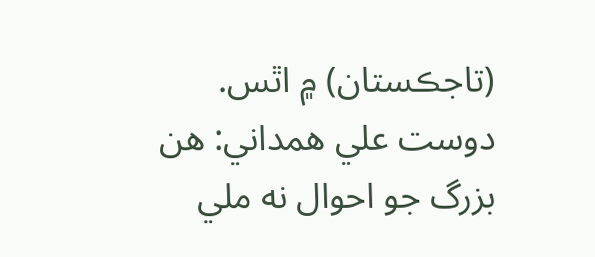(تاجڪستان) ۾ اٿس.
دوست علي همداني: هن بزرگ جو احوال نه ملي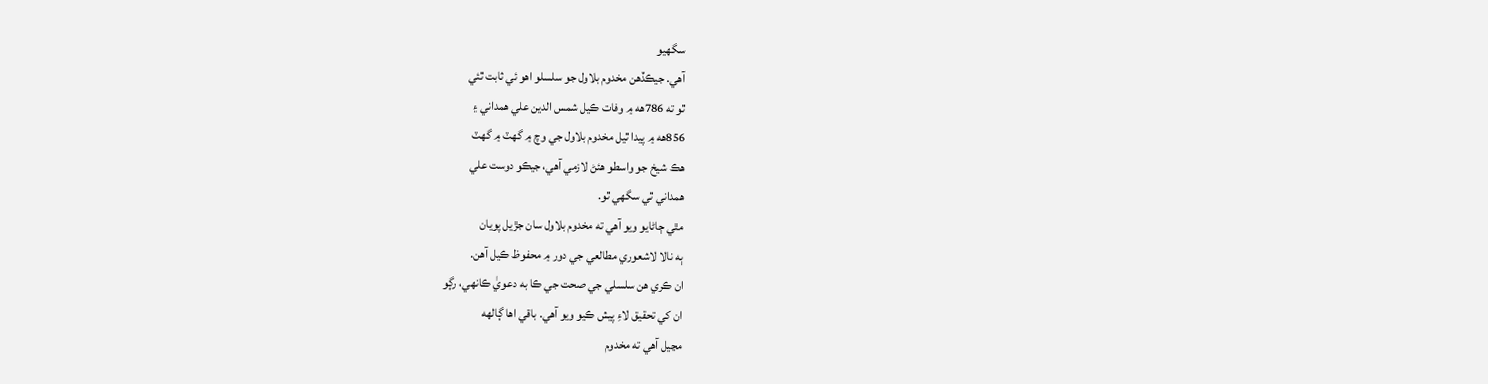سگهيو
آهي. جيڪڏهن مخدوم بلاول جو سلسلو اهو ئي ثابت ٿئي
ٿو ته 786هه ۾ وفات ڪيل شمس الدين علي همداني ۽
856هه ۾ پيدا ٿيل مخدوم بلاول جي وچ ۾ گهٽ ۾ گهٽ
هڪ شيخ جو واسطو هئڻ لازمي آهي، جيڪو دوست علي
همداني ٿي سگهي ٿو.
مٿي ڄاڻايو ويو آهي ته مخدوم بلاول سان جڙيل پويان
ٻه نالا لاشعوري مطالعي جي دور ۾ محفوظ ڪيل آهن.
ان ڪري هن سلسلي جي صحت جي ڪا به دعويٰ ڪانھي، رڳو
ان کي تحقيق لاءِ پيش ڪيو ويو آهي. باقي اها ڳالهه
مڃيل آهي ته مخدوم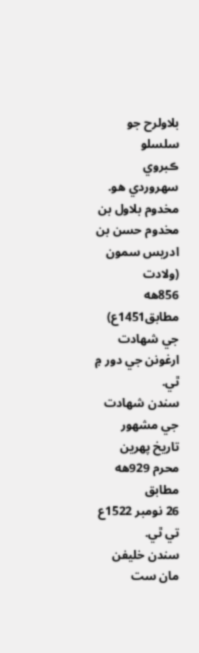بلاولرح جو سلسلو
ڪبروي سھروردي هو.
مخدوم بلاول بن مخدوم حسن بن ادريس سمون (ولادت
856هه مطابق1451ع) جي شھادت ارغونن جي دور ۾ ٿي.
سندن شھادت جي مشھور تاريخ پھرين محرم 929هه مطابق
26 نومبر 1522ع تي ٿي.
سندن خليفن مان ست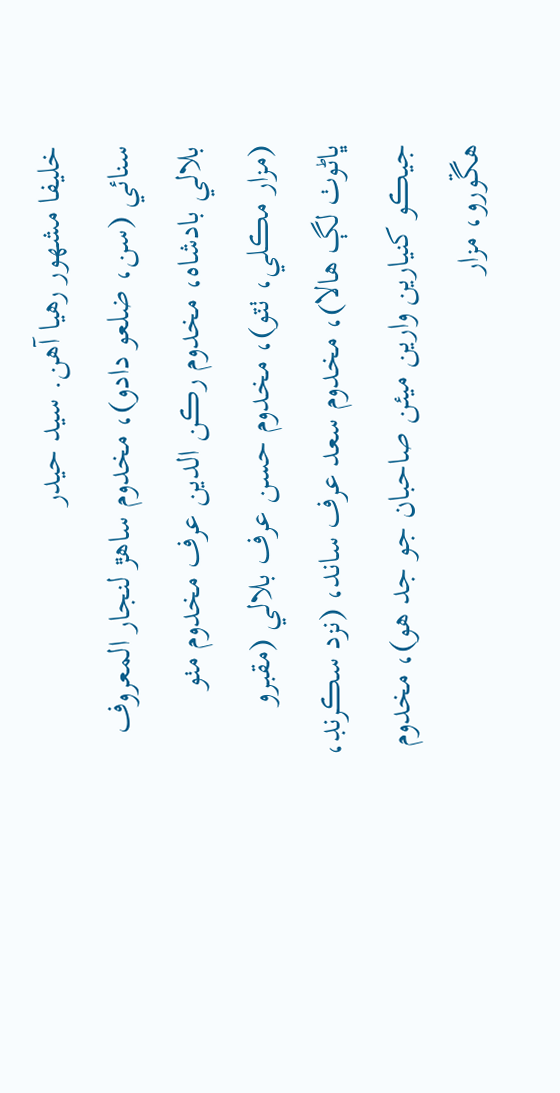خليفا مشھور رهيا آهن. سيد حيدر
سنائي (سن، ضلعو دادو)، مخدوم ساهڙ لنجار المعروف
بلالي بادشاه، مخدوم رڪن الدين عرف مخدوم مٺو
(مزار مڪلي، ٺٽو)، مخدوم حسن عرف بلالي (مقبرو
ڀاڻوٺ لڳ هالا)، مخدوم سعد عرف ساند، (نزد سڪرنڊ،
جيڪو کنيارين وارين ميئن صاحبان جو جد هو)، مخدوم
هڱورو، مزار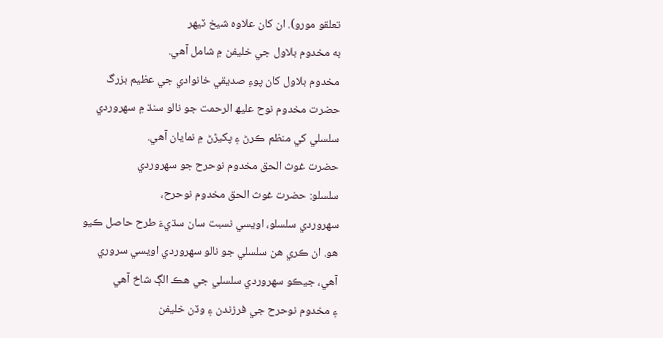تعلقو مورو). ان کان علاوه شيخ ٽيھر
به مخدوم بلاول جي خليفن ۾ شامل آهي.
مخدوم بلاول کان پوءِ صديقي خانوادي جي عظيم بزرگ
حضرت مخدوم نوح عليھ الرحمت جو نالو سنڌ ۾ سھروردي
سلسلي کي منظم ڪرڻ ۽ پکيڙڻ ۾ نمايان آهي.
حضرت غوث الحق مخدوم نوحرح جو سھروردي
سلسلو: حضرت غوث الحق مخدوم نوحرح،
سھروردي سلسلو، اويسي نسبت سان سڌيءَ طرح حاصل ڪيو
هو. ان ڪري هن سلسلي جو نالو سھروردي اويسي سروري
آهي، جيڪو سھروردي سلسلي جي هڪ الڳ شاخ آهي
۽ مخدوم نوحرح جي فرزندن ۽ وڏن خليفن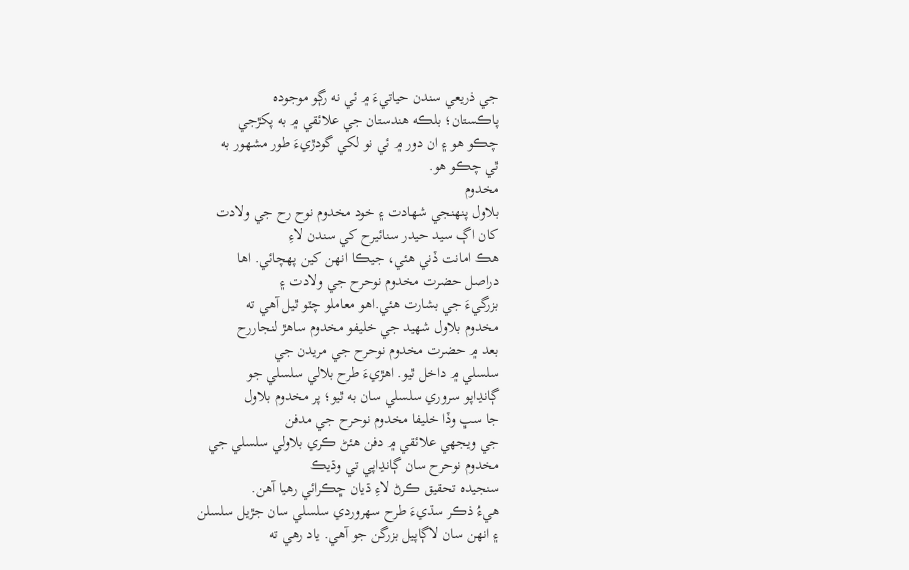جي ذريعي سندن حياتيءَ ۾ ئي نه رڳو موجوده
پاڪستان؛ بلڪه هندستان جي علائقي ۾ به پکڙجي
چڪو هو ۽ ان دور ۾ ئي نو لکي گودڙيءَ طور مشھور به
ٿي چڪو هو.
مخدوم
بلاول پنھنجي شھادت ۽ خود مخدوم نوح رح جي ولادت
کان اڳ سيد حيدر سنائيرح کي سندن لاءِ
هڪ امانت ڏني هئي، جيڪا انھن کين پھچائي. اها
دراصل حضرت مخدوم نوحرح جي ولادت ۽
بزرگيءَ جي بشارت هئي.اهو معاملو چٽو ٿيل آهي ته
مخدوم بلاول شھيد جي خليفو مخدوم ساهڙ لنجاررح
بعد ۾ حضرت مخدوم نوحرح جي مريدن جي
سلسلي ۾ داخل ٿيو. اهڙيءَ طرح بلالي سلسلي جو
ڳانڍاپو سروري سلسلي سان به ٿيو؛ پر مخدوم بلاول
جا سڀ وڏا خليفا مخدوم نوحرح جي مدفن
جي ويجهي علائقي ۾ دفن هئڻ ڪري بلاولي سلسلي جي
مخدوم نوحرح سان ڳانڍاپي تي وڌيڪ
سنجيده تحقيق ڪرڻ لاءِ ڌيان ڇڪرائي رهيا آهن.
هيءُ ذڪر سڌيءَ طرح سھروردي سلسلي سان جڙيل سلسلن
۽ انھن سان لاڳاپيل بزرگن جو آهي. ياد رهي ته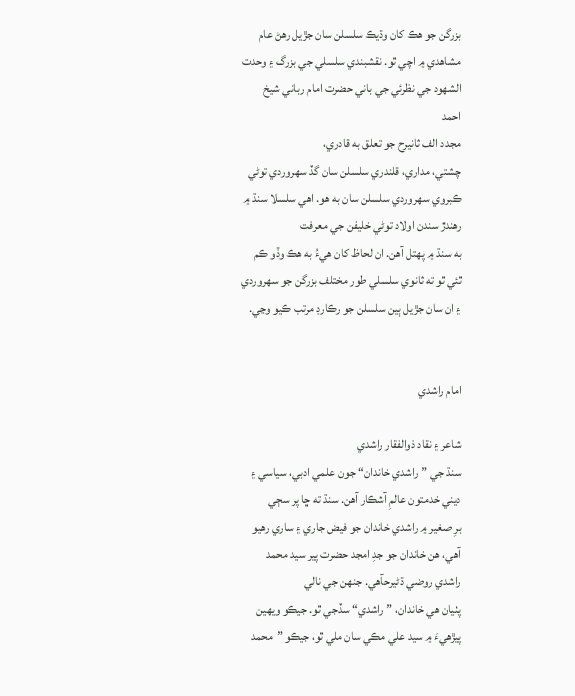بزرگن جو هڪ کان وڌيڪ سلسلن سان جڙيل رهڻ عام
مشاهدي ۾ اچي ٿو. نقشبندي سلسلي جي بزرگ ۽ وحدت
الشھود جي نظرئي جي باني حضرت امام رباني شيخ
احمد
مجدد الف ثانيرح جو تعلق به قادري،
چشتي، مداري، قلندري سلسلن سان گڏ سھروردي توڻي
ڪبروي سھروردي سلسلن سان به هو. اهي سلسلا سنڌ ۾
رهندڙ سندن اولاد توڻي خليفن جي معرفت
به سنڌ ۾ پھتل آهن. ان لحاظ کان هيءُ به هڪ وڏو ڪم
ٿئي ٿو ته ثانوي سلسلي طور مختلف بزرگن جو سھروردي
۽ ان سان جڙيل ٻين سلسلن جو رڪارڊ مرتب ڪيو وڃي.


امام راشدي

شاعر ۽ نقاد ذوالفقار راشدي
سنڌ جي ”راشدي خاندان“ جون علمي ادبي، سياسي ۽
ديني خدمتون عالمِ آشڪار آهن. سنڌ ته ڇا پر سڄي
برِ صغير ۾ راشدي خاندان جو فيض جاري ۽ ساري رهيو
آهي، هن خاندان جو جدِ امجد حضرت پير سيد محمد
راشدي روضي ڌڻيرحآهي. جنھن جي نالي
پٺيان هي خاندان، ”راشدي“ سڏجي ٿو. جيڪو ويھين
پيڙهيءَ ۾ سيد علي مڪي سان ملي ٿو، جيڪو ”محمد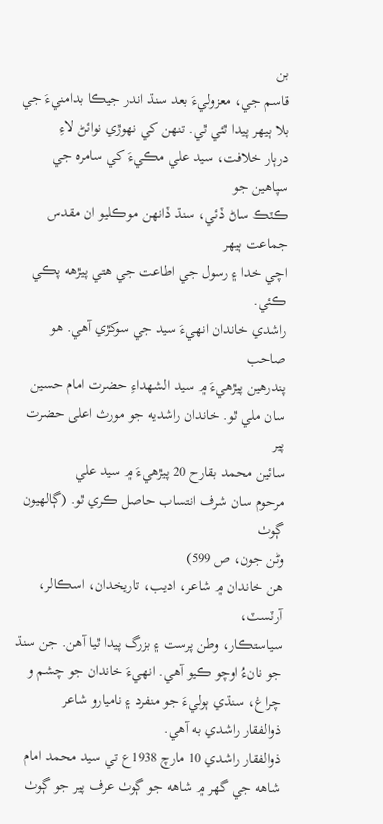بن
قاسم جي، معزوليءَ بعد سنڌ اندر جيڪا بدامنيءَ جي
بلا ٻيھر پيدا ٿئي ٿي. تنھن کي نھوڙي نوائڻ لاءِ
درٻار خلافت، سيد علي مڪيءَ کي سامره جي سپاهين جو
ڪٽڪ ساڻ ڏئي، سنڌ ڏانھن موڪليو ان مقدس جماعت ٻيھر
اچي خدا ۽ رسول جي اطاعت جي هتي پيڙهه پڪي ڪئي.
راشدي خاندان انھيءَ سيد جي سوکڙي آهي. هو صاحب
پندرهين پيڙهيءَ ۾ سيد الشھداءِ حضرت امام حسين
سان ملي ٿو. خاندان راشديه جو مورث اعلى حضرت پير
سائين محمد بقارح 20 پيڙهيءَ ۾ سيد علي
مرحوم سان شرف انتساب حاصل ڪري ٿو. (ڳالھيون ڳوٺ
وڻن جون، ص 599)
هن خاندان ۾ شاعر، اديب، تاريخدان، اسڪالر، آرٽسٽ،
سياستڪار، وطن پرست ۽ بزرگ پيدا ٿيا آهن. جن سنڌ
جو نانءُ اوچو ڪيو آهي. انھيءَ خاندان جو چشم و
چراغ، سنڌي ٻوليءَ جو منفرد ۽ ناميارو شاعر
ذوالفقار راشدي به آهي.
ذوالفقار راشدي 10 مارچ 1938ع تي سيد محمد امام
شاهه جي گهر ۾ شاهه جو ڳوٺ عرف پير جو ڳوٺ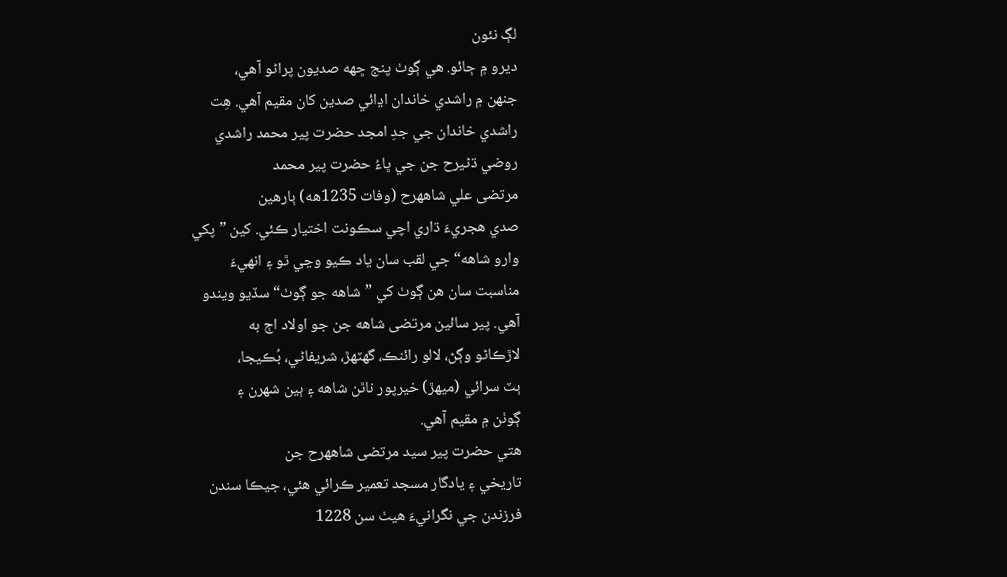لڳ نئون
ديرو ۾ ڄائو. هي ڳوٺ پنج ڇھه صديون پراڻو آهي،
جنھن ۾ راشدي خاندان اڍائي صدين کان مقيم آهي. هِت
راشدي خاندان جي جدِ امجد حضرت پير محمد راشدي
روضي ڌڻيرح جن جي ڀاءُ حضرت پير محمد
مرتضى علي شاههرح (وفات 1235هه) ٻارهين
صدي هجريءَ ڌاري اچي سڪونت اختيار ڪئي. کين ”پکي
وارو شاهه“ جي لقب سان ياد ڪيو وڃي ٿو ۽ انھيءَ
مناسبت سان هن ڳوٺ کي ”شاهه جو ڳوٺ“ سڏيو ويندو
آهي. پير سائين مرتضى شاهه جن جو اولاد اڄ به
لاڙڪاڻو وڳڻ، لالو رائنڪ، گهٽھڙ، شريفاڻي، بُڪيجا،
ٻٽ سرائي (ميھڙ) خيرپور ناٿن شاهه ۽ ٻين شھرن ۽
ڳوٺن ۾ مقيم آهي.
هتي حضرت پير سيد مرتضى شاههرح جن
تاريخي ۽ يادگار مسجد تعمير ڪرائي هئي، جيڪا سندن
فرزندن جي نگرانيءَ هيٺ سن 1228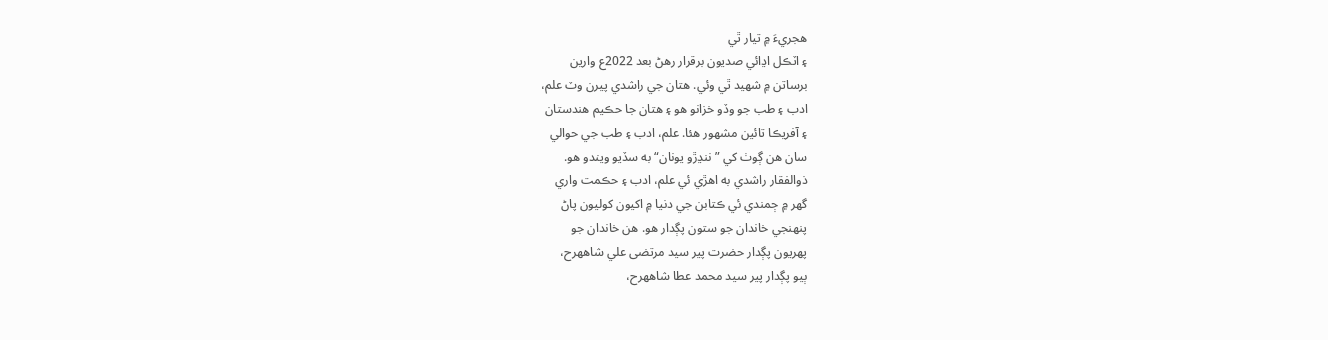هجريءَ ۾ تيار ٿي
۽ اٽڪل اڍائي صديون برقرار رهڻ بعد 2022ع وارين
برساتن ۾ شھيد ٿي وئي. هتان جي راشدي پيرن وٽ علم،
ادب ۽ طب جو وڏو خزانو هو ۽ هتان جا حڪيم هندستان
۽ آفريڪا تائين مشھور هئا. علم، ادب ۽ طب جي حوالي
سان هن ڳوٺ کي ”ننڍڙو يونان“ به سڏيو ويندو هو.
ذوالفقار راشدي به اهڙي ئي علم، ادب ۽ حڪمت واري
گهر ۾ ڄمندي ئي ڪتابن جي دنيا ۾ اکيون کوليون پاڻ
پنھنجي خاندان جو ستون پڳدار هو. هن خاندان جو
پھريون پڳدار حضرت پير سيد مرتضى علي شاههرح،
ٻيو پڳدار پير سيد محمد عطا شاههرح،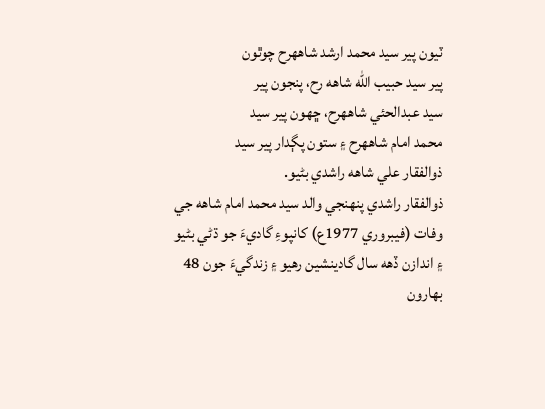ٽيون پير سيد محمد ارشد شاههرح چوٿون
پير سيد حبيب الله شاهه رح، پنجون پير
سيد عبدالحئي شاههرح، ڇھون پير سيد
محمد امام شاههرح ۽ ستون پڳدار پير سيد
ذوالفقار علي شاهه راشدي بڻيو.
ذوالفقار راشدي پنھنجي والد سيد محمد امام شاهه جي
وفات (فيبروري 1977ع) کانپوءِ گاديءَ جو ڌڻي بڻيو
۽ اندازن ڏهه سال گادينشين رهيو ۽ زندگيءَ جون 48
بھارون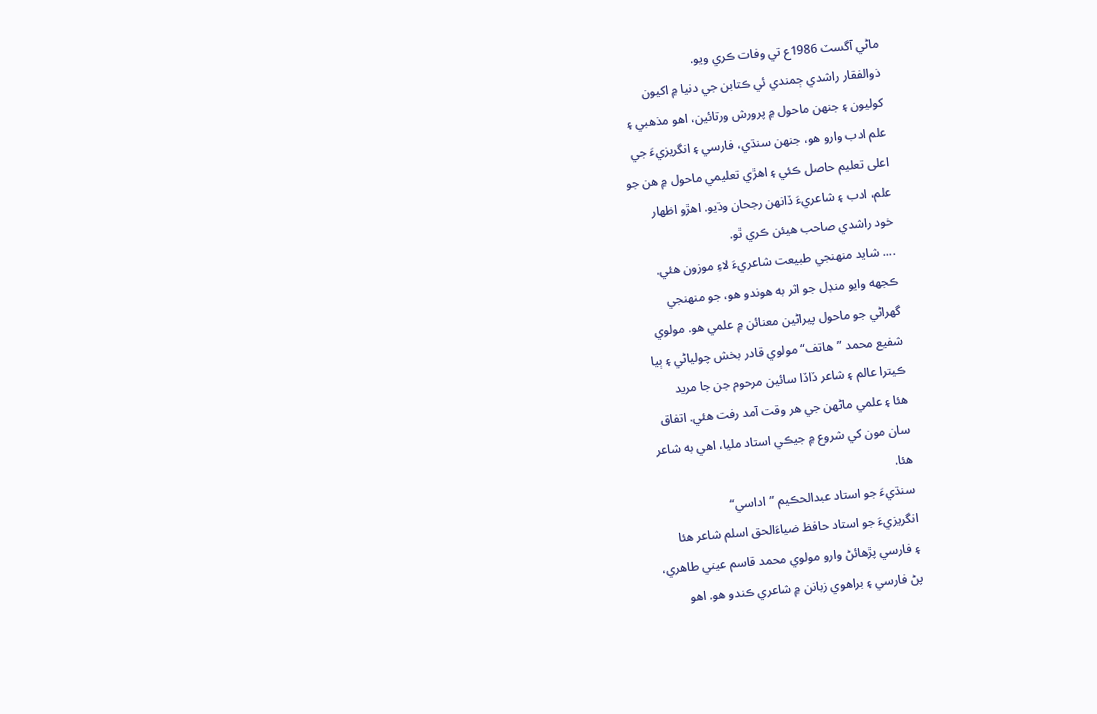ماڻي آگسٽ 1986ع تي وفات ڪري ويو.
ذوالفقار راشدي ڄمندي ئي ڪتابن جي دنيا ۾ اکيون
کوليون ۽ جنھن ماحول ۾ پرورش ورتائين، اهو مذهبي ۽
علم ادب وارو هو، جنھن سنڌي، فارسي ۽ انگريزيءَ جي
اعلى تعليم حاصل ڪئي ۽ اهڙي تعليمي ماحول ۾ هن جو
علم، ادب ۽ شاعريءَ ڏانھن رجحان وڌيو. اهڙو اظھار
خود راشدي صاحب هيئن ڪري ٿو.
.... شايد منھنجي طبيعت شاعريءَ لاءِ موزون هئي.
ڪجهه وايو منڊل جو اثر به هوندو هو، جو منھنجي
گهراڻي جو ماحول پيراڻين معنائن ۾ علمي هو. مولوي
شفيع محمد ”هاتف“ مولوي قادر بخش چولياڻي ۽ ٻيا
ڪيترا عالم ۽ شاعر ڏاڏا سائين مرحوم جن جا مريد
هئا ۽ علمي ماڻھن جي هر وقت آمد رفت هئي. اتفاق
سان مون کي شروع ۾ جيڪي استاد مليا، اهي به شاعر
هئا.
سنڌيءَ جو استاد عبدالحڪيم ”اداسي“
انگريزيءَ جو استاد حافظ ضياءَالحق اسلم شاعر هئا
۽ فارسي پڙهائڻ وارو مولوي محمد قاسم عيني طاهري،
پڻ فارسي ۽ براهوي زبانن ۾ شاعري ڪندو هو. اهو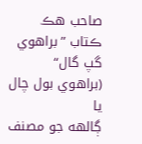صاحب هڪ ڪتاب ”براهوي گپ گال“ (براهوي بول چال يا
ڳالھه جو مصنف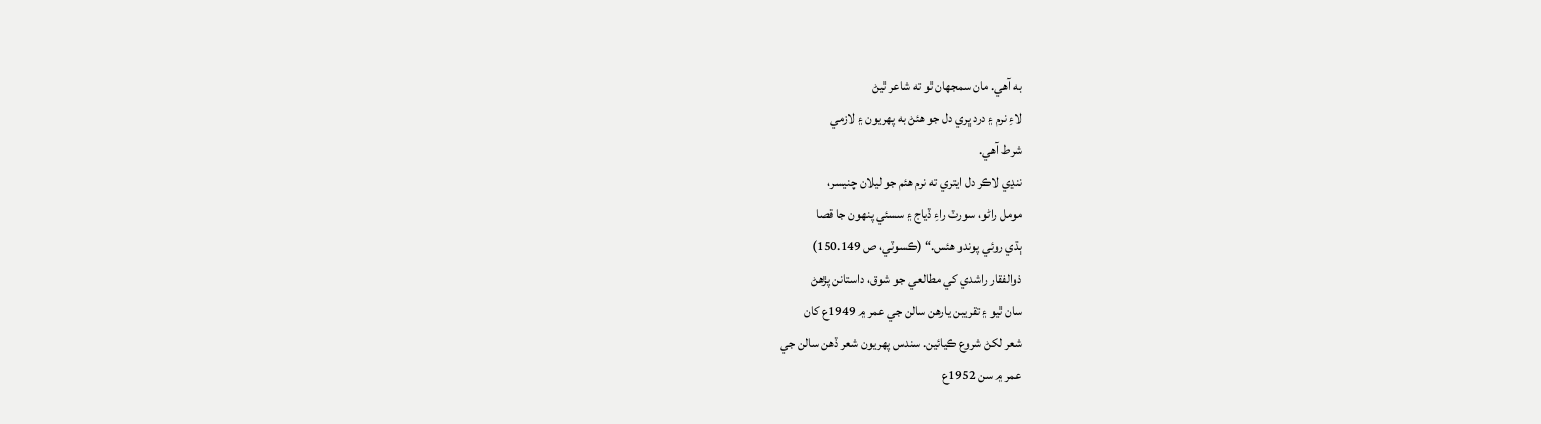به آهي. مان سمجهان ٿو ته شاعر ٿيڻ
لاءِ نرم ۽ درد ڀري دل جو هئڻ به پھريون ۽ لازمي
شرط آهي.
ننڍي لاڪر دل ايتري ته نرم هئم جو ليلان چنيسر،
مومل راڻو، سورٽ راءِ ڏياج ۽ سسئي پنھون جا قصا
ٻڌي روئي پوندو هئس.“ (ڪسوٽي، ص 150.149)
ذوالفقار راشدي کي مطالعي جو شوق، داستانن پڙهڻ
سان ٿيو ۽ تقريبن يارهن سالن جي عمر ۾ 1949ع کان
شعر لکڻ شروع ڪيائين. سندس پھريون شعر ڏهن سالن جي
عمر ۾ سن 1952ع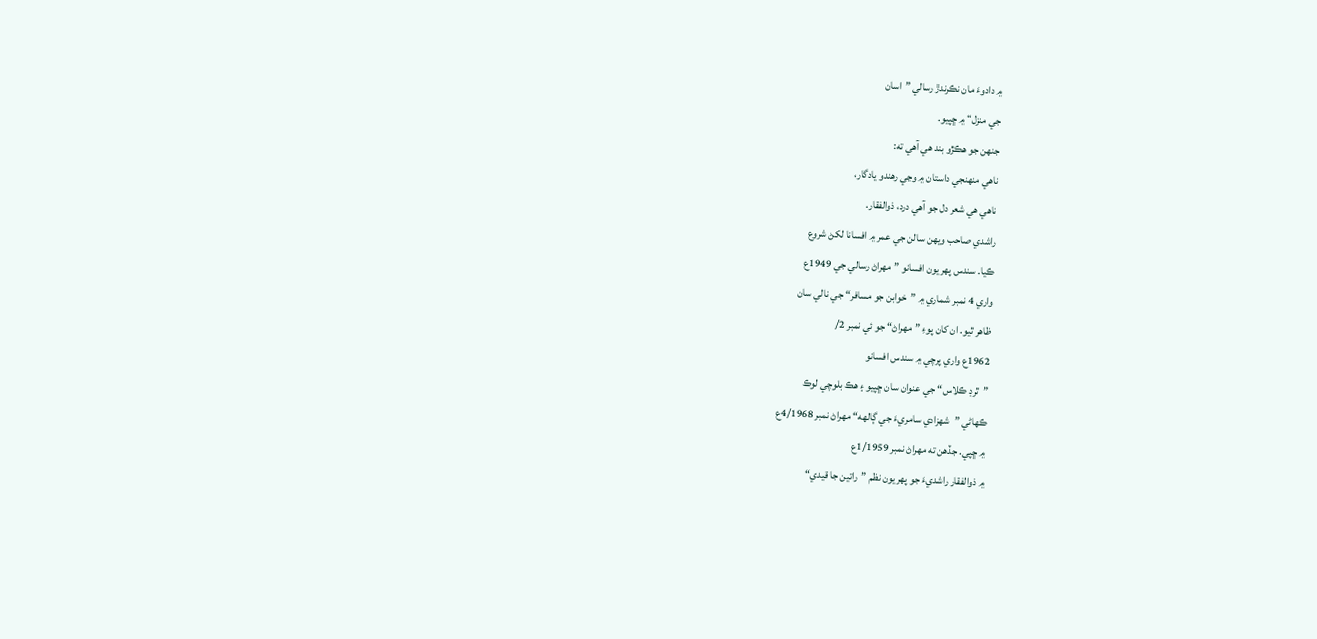۾ دادوءَ مان نڪرندڙ رسالي ”اسان
جي منزل“ ۾ ڇپيو.
جنھن جو هڪڙو بند هي آهي ته:
ناهي منھنجي داستان ۾ وڃي رهندو يادگار،
ناهي هي شعر دل جو آهي درد، ذوالفقار.
راشدي صاحب ويھن سالن جي عمر ۾ افسانا لکڻ شروع
ڪيا. سندس پھريون افسانو ”مھراڻ رسالي جي 1949ع
واري 4 نمبر شماري ۾ ”خوابن جو مسافر“ جي نالي سان
ظاهر ٿيو. ان کان پوءِ ”مھراڻ“ جو ئي نمبر 2/
1962ع واري پرچي ۾ سندس افسانو
”ٿرڊ ڪلاس“ جي عنوان سان ڇپيو ۽ هڪ بلوچي لوڪ
ڪھاڻي ”شھزادي سامريءَ جي ڳالھه“ مھراڻ نمبر 4/1968ع
۾ ڇپي. جڏهن ته مھراڻ نمبر 1/1959ع
۾ ذوالفقار راشديءَ جو پھريون نظم ”راتين جا قيدي“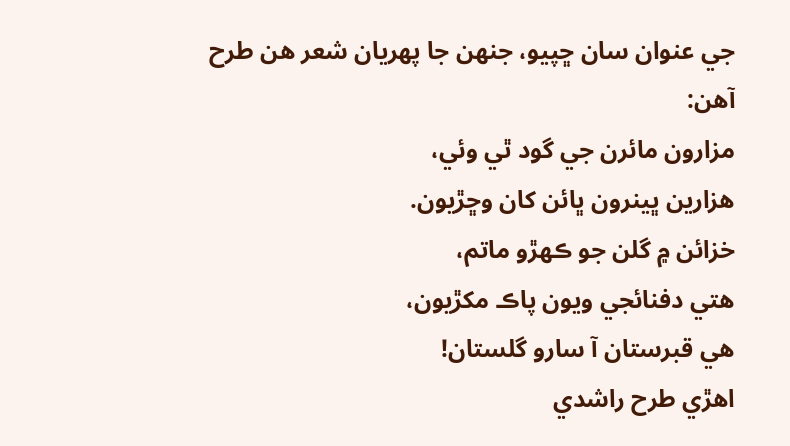جي عنوان سان ڇپيو، جنھن جا پھريان شعر هن طرح
آهن:
مزارون مائرن جي گود ٿي وئي،
هزارين ڀينرون ڀائن کان وڇڙيون.
خزائن ۾ گلن جو ڪھڙو ماتم،
هتي دفنائجي ويون پاڪ مکڙيون،
هي قبرستان آ سارو گلستان!
اهڙي طرح راشدي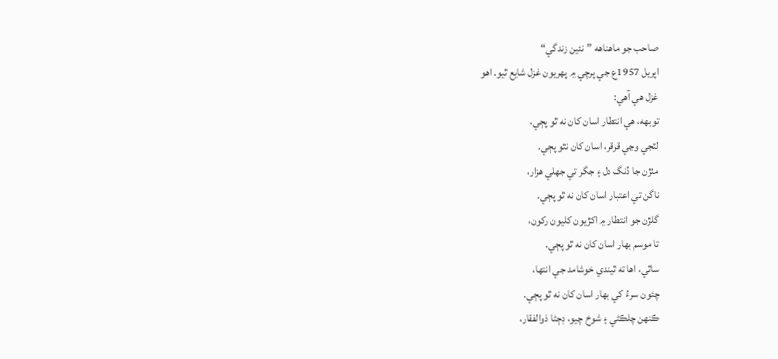صاحب جو ماهناهه ”نئين زندگي“
اپريل 1957ع جي پرچي ۾ پھريون غزل شايع ٿيو. اهو
غزل هي آهي:
توبھه، هي انتطار اسان کان نه ٿو پڄي،
لٽجي وڃي قرقر، اسان کان نٿو پڄي.
مٺڙن جا ڏنگ دل ۽ جگر تي جهلي هزار،
ناگن تي اعتبار اسان کان نه ٿو پڄي.
گلڙن جو انتطار ۾ اکڙيون کليون رکون،
تا موسم بھار اسان کان نه ٿو پڄي.
ساٿي، اها ته ٿيندي خوشامد جي انتھا،
چئون سرءُ کي بھار اسان کان نه ٿو پڄي.
ڪنھن چلڪڻي ۽ شوخ چيو، ڊڄڻا ذوالفقار،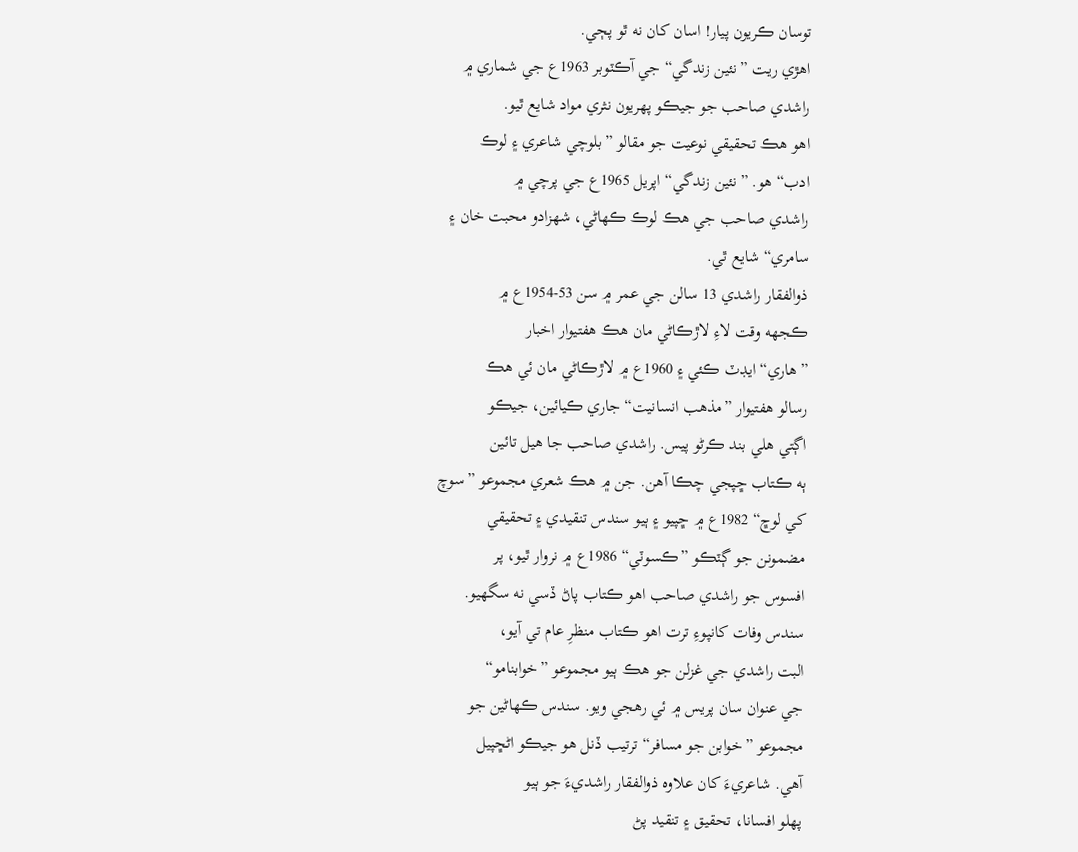توسان ڪريون پيار! اسان کان نه ٿو پڄي.
اهڙي ريت ”نئين زندگي“ جي آڪٽوبر 1963ع جي شماري ۾
راشدي صاحب جو جيڪو پھريون نثري مواد شايع ٿيو.
اهو هڪ تحقيقي نوعيت جو مقالو ”بلوچي شاعري ۽ لوڪ
ادب“ هو. ”نئين زندگي“ اپريل 1965ع جي پرچي ۾
راشدي صاحب جي هڪ لوڪ ڪھاڻي، شھزادو محبت خان ۽
سامري“ شايع ٿي.
ذوالفقار راشدي 13 سالن جي عمر ۾ سن 53-1954ع ۾
ڪجهه وقت لاءِ لاڙڪاڻي مان هڪ هفتيوار اخبار
”هاري“ ايڊٽ ڪئي ۽ 1960ع ۾ لاڙڪاڻي مان ئي هڪ
رسالو هفتيوار ”مذهب انسانيت“ جاري ڪيائين، جيڪو
اڳتي هلي بند ڪرڻو پيس. راشدي صاحب جا هيل تائين
ٻه ڪتاب ڇپجي چڪا آهن. جن ۾ هڪ شعري مجموعو ”سوچ
کي لوڇ“ 1982ع ۾ ڇپيو ۽ ٻيو سندس تنقيدي ۽ تحقيقي
مضمونن جو ڳٽڪو ”ڪسوٽي“ 1986ع ۾ نروار ٿيو، پر
افسوس جو راشدي صاحب اهو ڪتاب پاڻ ڏسي نه سگهيو.
سندس وفات کانپوءِ ترت اهو ڪتاب منظرِ عام تي آيو،
البت راشدي جي غزلن جو هڪ ٻيو مجموعو ”خوابنامو“
جي عنوان سان پريس ۾ ئي رهجي ويو. سندس ڪھاڻين جو
مجموعو ”خوابن جو مسافر“ ترتيب ڏنل هو جيڪو اڻڇپيل
آهي. شاعريءَ کان علاوه ذوالفقار راشديءَ جو ٻيو
پھلو افسانا، تحقيق ۽ تنقيد پڻ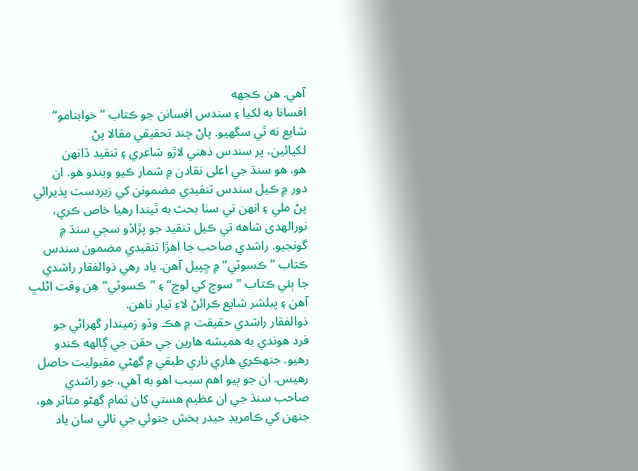آهي. هن ڪجهه
افسانا به لکيا ۽ سندس افسانن جو ڪتاب ”خوابنامو“
شايع نه ٿي سگهيو. پاڻ چند تحقيقي مقالا پڻ
لکيائين، پر سندس ذهني لاڙو شاعري ۽ تنقيد ڏانھن
هو. هو سنڌ جي اعلى نقادن ۾ شمار ڪيو ويندو هو. ان
دور ۾ ڪيل سندس تنقيدي مضمونن کي زبردست پذيرائي
پڻ ملي ۽ انھن تي سٺا بحث به ٿيندا رهيا خاص ڪري،
نورالھدى شاهه تي ڪيل تنقيد جو پڙاڏو سڄي سنڌ ۾
گونجيو. راشدي صاحب جا اهڙا تنقيدي مضمون سندس
ڪتاب ”ڪسوٽي“ ۾ ڇپيل آهن. ياد رهي ذوالفقار راشدي
جا ٻئي ڪتاب ”سوچ کي لوڇ“ ۽ ”ڪسوٽي“ هِن وقت اڻلڀ
آهن ۽ پبلشر شايع ڪرائڻ لاءِ تيار ناهن.
ذوالفقار راشدي حقيقت ۾ هڪ وڏو زميندار گهراڻي جو
فرد هوندي به هميشه هارين جي حقن جي ڳالھه ڪندو
رهيو. جنھڪري هاري ناري طبقي ۾ گهڻي مقبوليت حاصل
رهيس. ان جو ٻيو اهم سبب اهو به آهي، جو راشدي
صاحب سنڌ جي ان عظيم هستي کان تمام گهڻو متاثر هو،
جنھن کي ڪامريڊ حيدر بخش جتوئي جي نالي سان ياد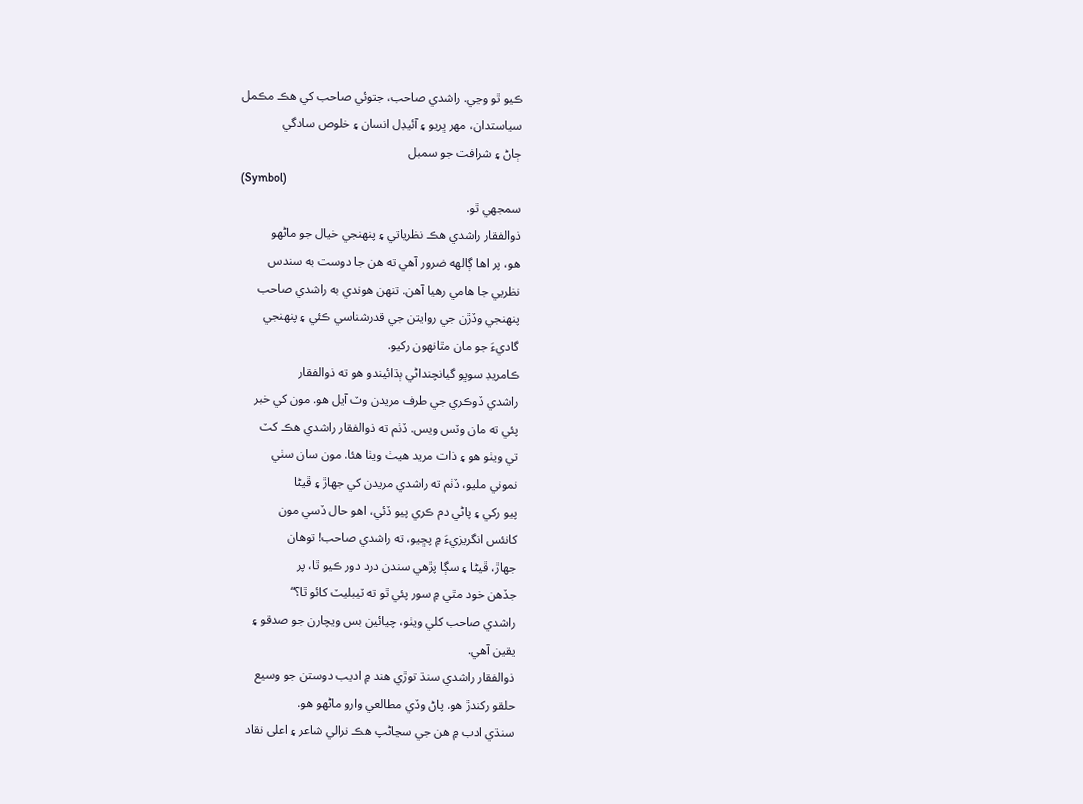ڪيو ٿو وڃي. راشدي صاحب، جتوئي صاحب کي هڪ مڪمل
سياستدان، مھر ڀريو ۽ آئيڊل انسان ۽ خلوص سادگي
ڄاڻ ۽ شرافت جو سمبل
(Symbol)
سمجهي ٿو.
ذوالفقار راشدي هڪ نظرياتي ۽ پنھنجي خيال جو ماڻھو
هو، پر اها ڳالھه ضرور آهي ته هن جا دوست به سندس
نظريي جا هامي رهيا آهن. تنھن هوندي به راشدي صاحب
پنھنجي وڏڙن جي روايتن جي قدرشناسي ڪئي ۽ پنھنجي
گاديءَ جو مان مٿانھون رکيو.
ڪامريڊ سوڀو گيانچنداڻي ٻڌائيندو هو ته ذوالفقار
راشدي ڏوڪري جي طرف مريدن وٽ آيل هو. مون کي خبر
پئي ته مان وٽس ويس. ڏٺم ته ذوالفقار راشدي هڪ کٽ
تي ويٺو هو ۽ ذات مريد هيٺ ويٺا هئا. مون سان سٺي
نموني مليو، ڏٺم ته راشدي مريدن کي جهاڙ ۽ ڦيڻا
پيو رکي ۽ پاڻي دم ڪري پيو ڏئي، اهو حال ڏسي مون
کانئس انگريزيءَ ۾ پڇيو، ته راشدي صاحب! توهان
جهاڙ، ڦيڻا ۽ سڳا پڙهي سندن درد دور ڪيو ٿا، پر
جڏهن خود مٿي ۾ سور پئي ٿو ته ٽيبليٽ کائو ٿا؟“
راشدي صاحب کلي ويٺو، چيائين بس ويچارن جو صدقو ۽
يقين آهي.
ذوالفقار راشدي سنڌ توڙي هند ۾ اديب دوستن جو وسيع
حلقو رکندڙ هو. پاڻ وڏي مطالعي وارو ماڻھو هو.
سنڌي ادب ۾ هن جي سڃاڻپ هڪ نرالي شاعر ۽ اعلى نقاد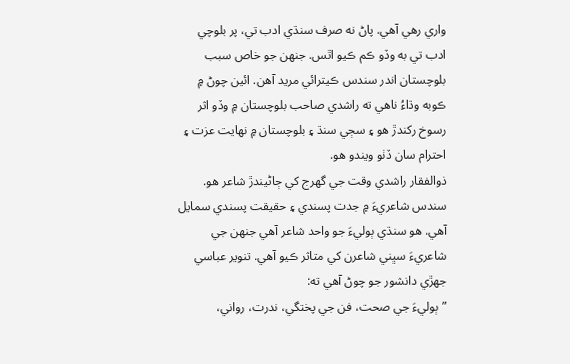واري رهي آهي. پاڻ نه صرف سنڌي ادب تي، پر بلوچي
ادب تي به وڏو ڪم ڪيو اٿس. جنھن جو خاص سبب
بلوچستان اندر سندس ڪيترائي مريد آهن. ائين چوڻ ۾
ڪوبه وڌاءُ ناهي ته راشدي صاحب بلوچستان ۾ وڏو اثر
رسوخ رکندڙ هو ۽ سڄي سنڌ ۽ بلوچستان ۾ نھايت عزت ۽
احترام سان ڏٺو ويندو هو.
ذوالفقار راشدي وقت جي گهرج کي ڄاڻيندڙ شاعر هو.
سندس شاعريءَ ۾ جدت پسندي ۽ حقيقت پسندي سمايل
آهي. هو سنڌي ٻوليءَ جو واحد شاعر آهي جنھن جي
شاعريءَ سڀني شاعرن کي متاثر ڪيو آهي. تنوير عباسي
جھڙي دانشور جو چوڻ آهي ته:
”ٻوليءَ جي صحت، فن جي پختگي، ندرت، رواني،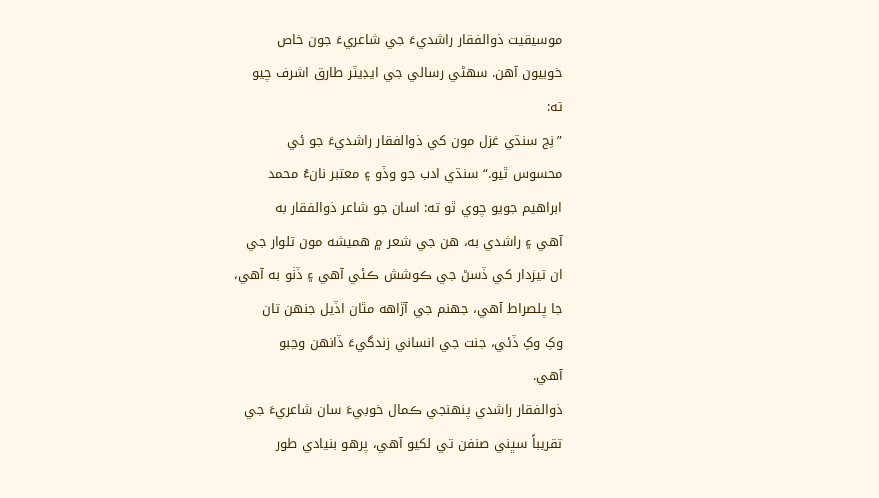موسيقيت ذوالفقار راشديءَ جي شاعريءَ جون خاص
خوبيون آهن. سھڻي رسالي جي ايڊيٽر طارق اشرف چيو
ته:
”نِج سنڌي غزل مون کي ذوالفقار راشديءَ جو ئي
محسوس ٿيو.“ سنڌي ادب جو وڏو ۽ معتبر نانءُ محمد
ابراهيم جويو چوي ٿو ته: اسان جو شاعر ذوالفقار به
آهي ۽ راشدي به، هن جي شعر ۾ هميشه مون تلوار جي
ان تيزدار کي ڏسڻ جي ڪوشش ڪئي آهي ۽ ڏٺو به آهي،
جا پلصراط آهي، جھنم جي آڙاهه مٿان اڏيل جنھن تان
وکِ وکِ ڏئي، جنت جي انساني زندگيءَ ڏانھن وڃبو
آهي.
ذوالفقار راشدي پنھنجي ڪمال خوبيءَ سان شاعريءَ جي
تقريباً سڀني صنفن تي لکيو آهي، پرهو بنيادي طور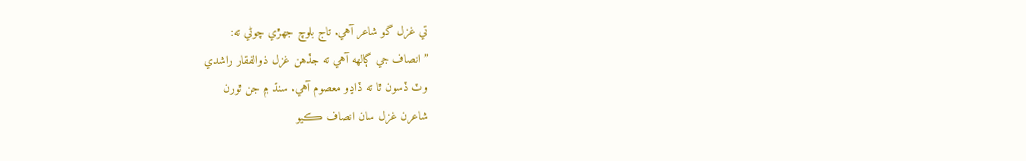تي غزل گو شاعر آهي. تاج بلوچ جھڙي چوڻي ته:
”انصاف جي ڳالھه آهي ته جڏهن غزل ذوالفقار راشدي
وٽ ڏسون ٿا ته ڏاڍو معصوم آهي. سنڌ ۾ جن ٿورن
شاعرن غزل سان انصاف ڪيو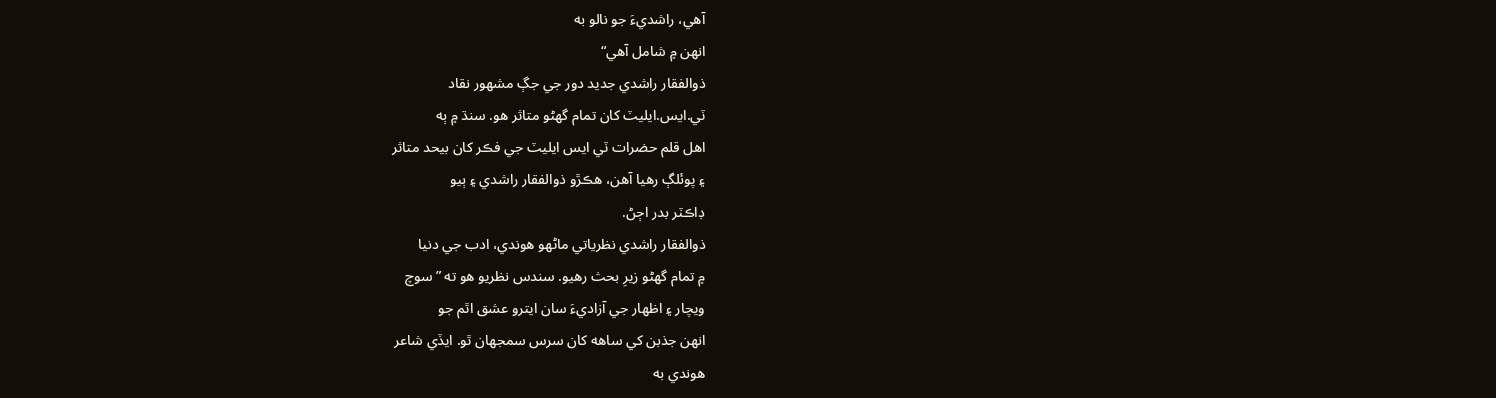آهي، راشديءَ جو نالو به
انھن ۾ شامل آهي“
ذوالفقار راشدي جديد دور جي جڳ مشھور نقاد
ٽي.ايس.ايليٽ کان تمام گهڻو متاثر هو. سنڌ ۾ ٻه
اهل قلم حضرات ٽي ايس ايليٽ جي فڪر کان بيحد متاثر
۽ پوئلڳ رهيا آهن، هڪڙو ذوالفقار راشدي ۽ ٻيو
ڊاڪٽر بدر اڄڻ.
ذوالفقار راشدي نظرياتي ماڻھو هوندي، ادب جي دنيا
۾ تمام گهڻو زيرِ بحث رهيو. سندس نظريو هو ته ”سوچ
ويچار ۽ اظھار جي آزاديءَ سان ايترو عشق اٿم جو
انھن جذبن کي ساهه کان سرس سمجهان ٿو. ايڏي شاعر
هوندي به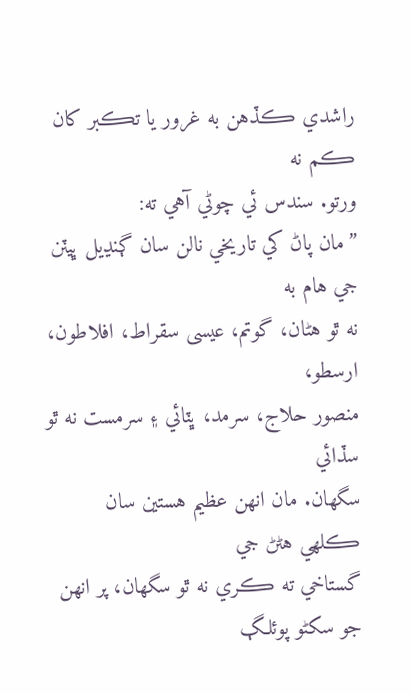راشدي ڪڏهن به غرور يا تڪبر کان ڪم نه
ورتو. سندس ئي چوڻي آهي ته:
”مان پاڻ کي تاريخي نالن سان ڳنڍيل ڀيٽن جي هام به
نه ٿو هڻان، گوتم، عيسى سقراط، افلاطون، ارسطو،
منصور حلاج، سرمد، ڀٽائي ۽ سرمست نه ٿو سڏائي
سگهان. مان انھن عظيم هستين سان ڪلھي هڻڻ جي
گستاخي ته ڪري نه ٿو سگهان، پر انھن جو سکڻو پوئلڳ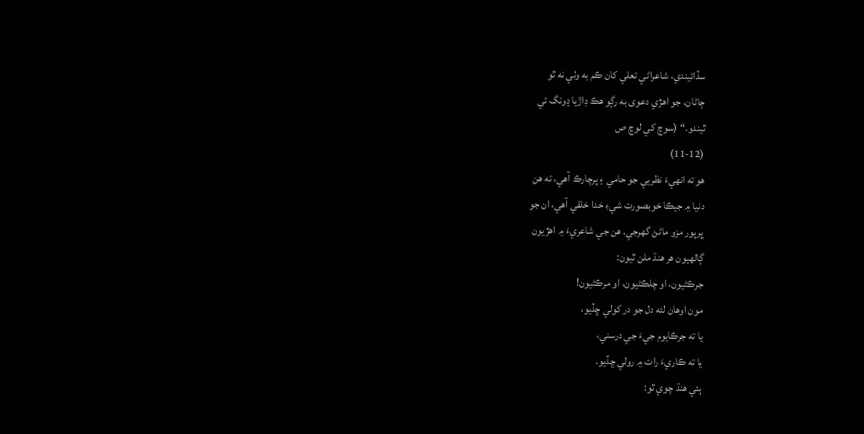سڏائيندي، شاعراڻي تعلي کان ڪم به وٺي نه ٿو
ڄاڻان، جو اهڙي دعوى به رڳو هڪ ڊاڙيا ڍونگ ئي
ٿيندو.“ (سوچ کي لوڇ ص
(11-12)
هو ته انھيءَ نظريي جو حامي ۽ پرچارڪ آهي، ته هن
دنيا ۾ جيڪا خوبصورت شيءِ خدا خلقي آهي، ان جو
ڀرپور مزو ماڻڻ گهرجي. هن جي شاعريءَ ۾ اهڙيون
ڳالھيون هر هنڌ ملن ٿيون:
جرڪڻيون، او چلڪڻيون، او مرڪڻيون!
مون اوهان لئه دل جو در کولي ڇڏيو،
يا ته جرڪايوم جيءَ جي درسني،
يا ته ڪاريءَ رات ۾ رولي ڇڏيو.
ٻئي هنڌ چوي ٿو: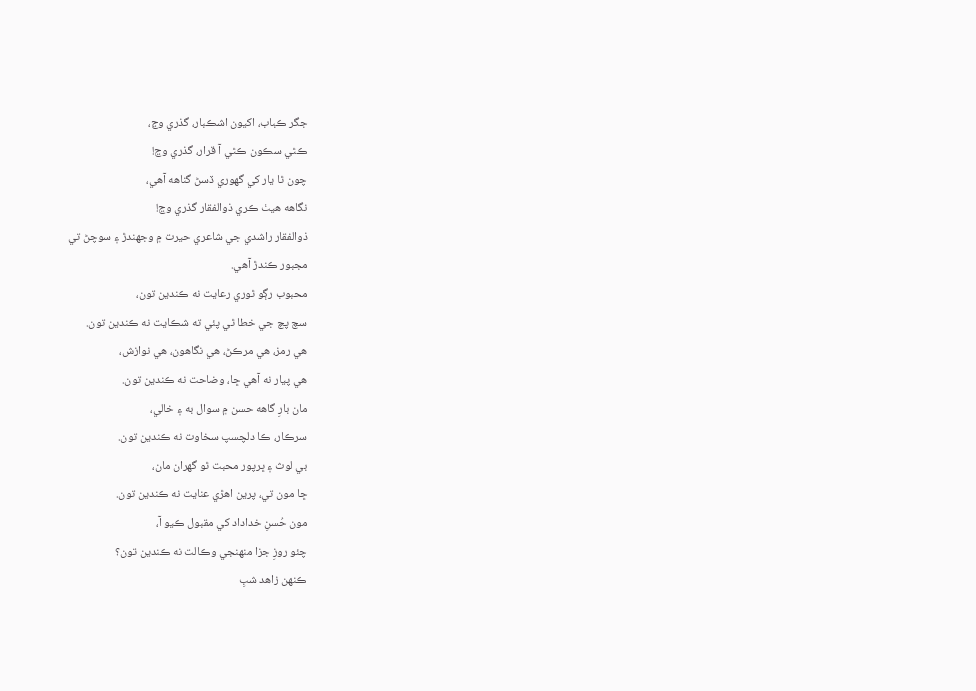جگر ڪباب، اکيون اشڪبار، گذري وڃ،
ڪٿي سڪون ڪٿي آ قرار، گذري وڃ!
چون ٿا يار کي گهوري ڏسڻ گناهه آهي،
نگاهه هيٺ ڪري ذوالفقار گذري وڃ!
ذوالفقار راشدي جي شاعري حيرت ۾ وجهندڙ ۽ سوچڻ تي
مجبور ڪندڙ آهي.
محبوب رڳو ٿوري رعايت نه ڪندين تون،
سچ پچ جي خطا ٿي پئي ته شڪايت نه ڪندين تون.
هي رمز، هي مرڪڻ، هي نگاهون، هي نوازش،
هي پيار نه آهي ڇا، وضاحت نه ڪندين تون.
مان بارِ گاهه حسن ۾ سوال به ۽ خالي،
سرڪار، ڪا دلچسپ سخاوت نه ڪندين تون.
بي لوث ۽ ڀرپور محبت ٿو گهران مان،
ڇا مون تي، پرين اهڙي عنايت نه ڪندين تون.
مون حُسنِ خداداد کي مقبول ڪيو آ،
چئو روزِ جزا منھنجي وڪالت نه ڪندين تون؟
ڪنهن زاهد شبِ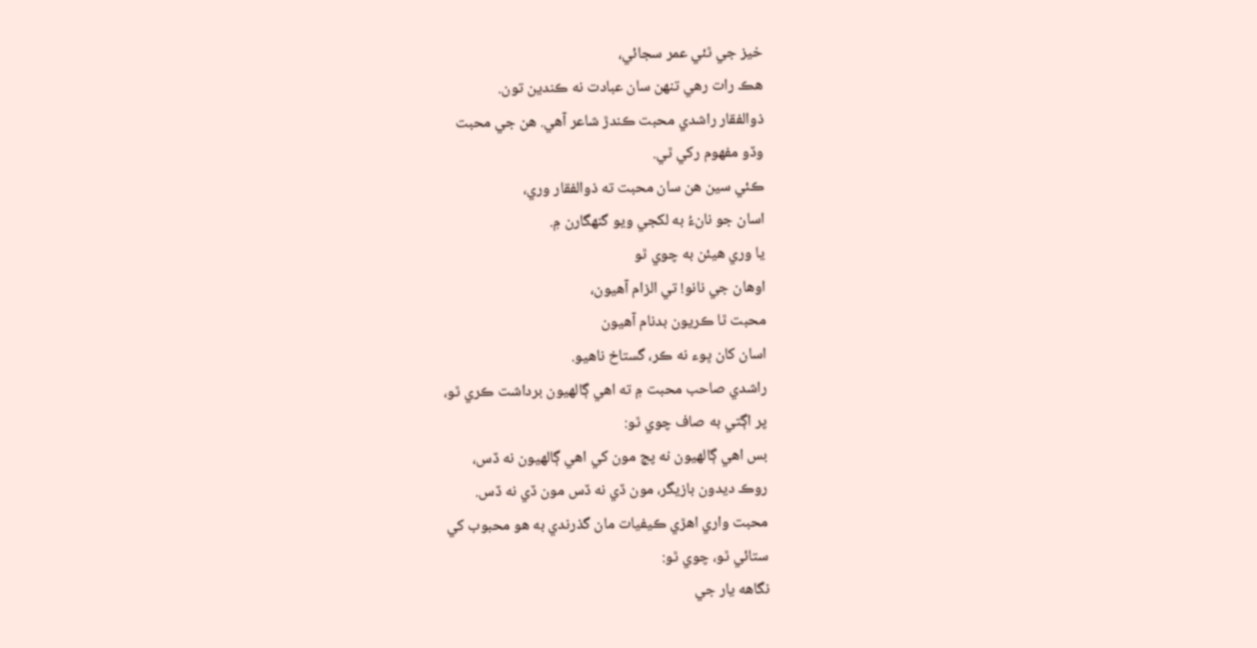خيز جي ٿئي عمر سجائي،
هڪ رات رهي تنھن سان عبادت نه ڪندين تون.
ذوالفقار راشدي محبت ڪندڙ شاعر آهي. هن جي محبت
وڏو مفھوم رکي ٿي.
ڪئي سين هن سان محبت ته ذوالفقار وري،
اسان جو نانءُ به لکجي ويو گنھگارن ۾.
يا وري هيئن به چوي ٿو
اوهان جي نانو! تي الزام آهيون،
محبت ٿا ڪريون بدنام آهيون
اسان کان ڀوء نه ڪر، گستاخ ناهيو.
راشدي صاحب محبت ۾ ته اهي ڳالھيون برداشت ڪري ٿو،
پر اڳتي به صاف چوي ٿو:
بس اهي ڳالھيون نه پڇ مون کي اهي ڳالھيون نه ڏس،
روڪ ديدون بازيگر، مون ڏي نه ڏس مون ڏي نه ڏس.
محبت واري اهڙي ڪيفيات مان گذرندي به هو محبوب کي
ستائي ٿو، چوي ٿو:
نگاهه يار جي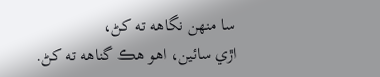سا منھن نگاهه ته کڻ،
اڙي سائين، اهو هڪ گناهه ته کڻ.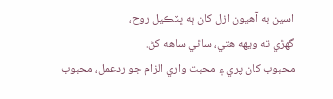اسين به آهيون ازل کان ٻه ڀٽڪيل روح،
گهڙي ته ويھه هتي، ساٿي ساهه کڻ.
محبوب کان پري ۽ محبت واري الزام جو ردعمل، محبوب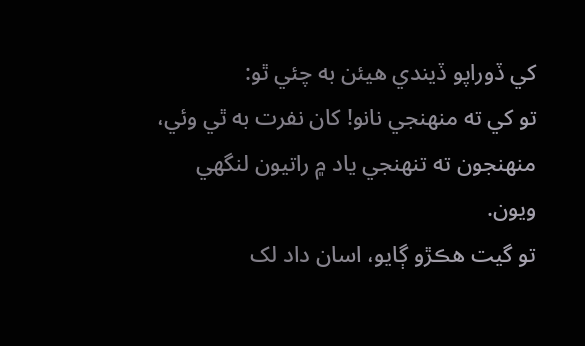کي ڏوراپو ڏيندي هيئن به چئي ٿو:
تو کي ته منھنجي نانو! کان نفرت به ٿي وئي،
منھنجون ته تنھنجي ياد ۾ راتيون لنگهي ويون.
تو گيت هڪڙو ڳايو، اسان داد لک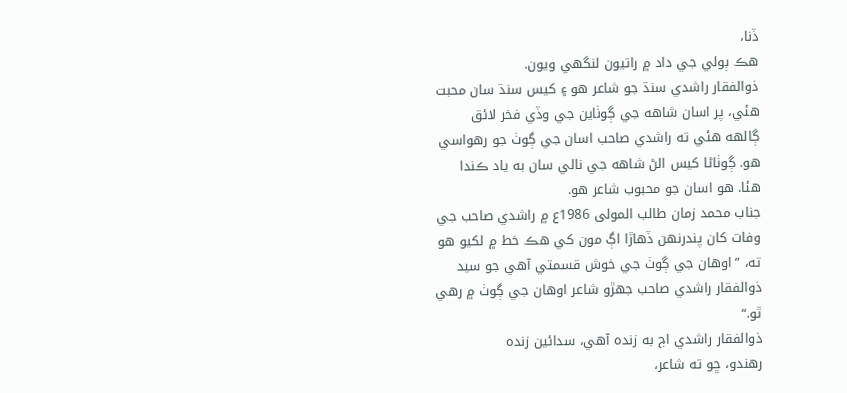ڏنا،
هڪ ٻولي جي داد ۾ راتيون لنگهي ويون.
ذوالفقار راشدي سنڌ جو شاعر هو ۽ کيس سنڌ سان محبت
هئي، پر اسان شاهه جي ڳوٺاين جي وڏي فخر لائق
ڳالھه هئي ته راشدي صاحب اسان جي ڳوٺ جو رهواسي
هو. ڳوٺاڻا کيس الڻ شاهه جي نالي سان به ياد ڪندا
هئا. هو اسان جو محبوب شاعر هو.
جناب محمد زمان طالب المولى 1986ع ۾ راشدي صاحب جي
وفات کان پندرنھن ڏهاڙا اڳ مون کي هڪ خط ۾ لکيو هو
ته، ”اوهان جي ڳوٺ جي خوش قسمتي آهي جو سيد
ذوالفقار راشدي صاحب جھڙو شاعر اوهان جي ڳوٺ ۾ رهي
ٿو.“
ذوالفقار راشدي اڄ به زنده آهي، سدائين زنده
رهندو، ڇو ته شاعر،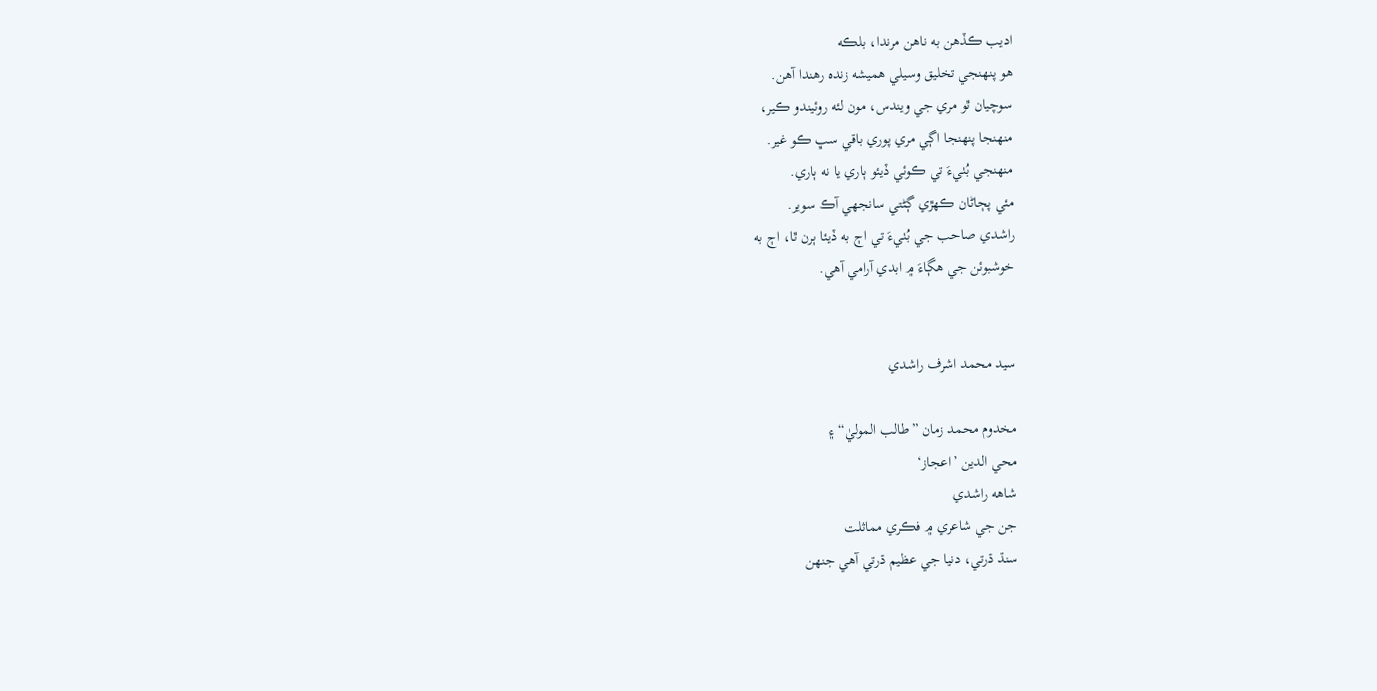اديب ڪڏهن به ناهن مرندا، بلڪه
هو پنھنجي تخليق وسيلي هميشه زنده رهندا آهن.
سوچيان ٿو مري جي ويندس، مون لئه روئيندو ڪير،
منھنجا پنھنجا اڳي مري پوري باقي سڀ ڪو غير.
منھنجي بُٺيءَ تي ڪوئي ڏيئو ٻاري يا نه ٻاري.
مئي پڄاڻان ڪھڙي ڳڻتي سانجهي آڪ سوير.
راشدي صاحب جي بُٺيءَ تي اڄ به ڏيئا ٻرن ٿا، اڄ به
خوشبوئن جي هڳاءَ ۾ ابدي آرامي آهي.


سيد محمد اشرف راشدي

مخدوم محمد زمان ”طالب الموليٰ“ ۽
محي الدين ’اعجاز‘
شاهه راشدي
جن جي شاعري ۾ فڪري مماثلت
سنڌ ڌرتي، دنيا جي عظيم ڌرتي آهي جنھن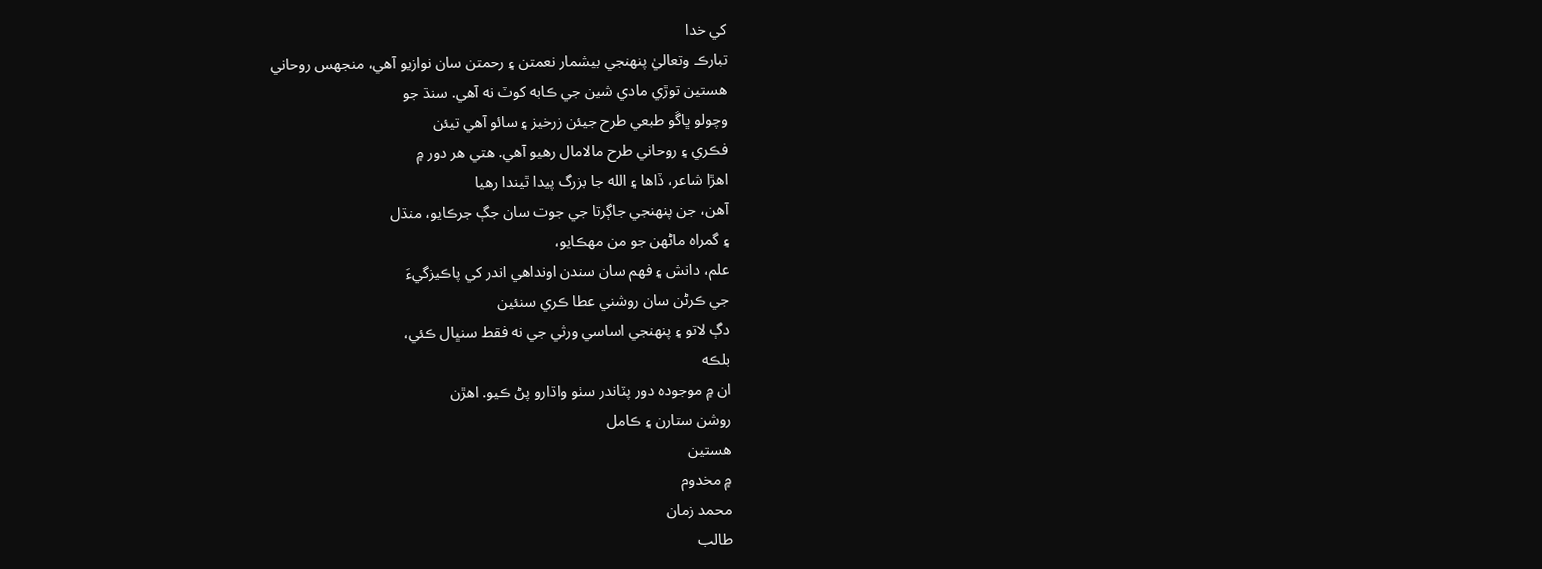کي خدا
تبارڪ وتعاليٰ پنھنجي بيشمار نعمتن ۽ رحمتن سان نوازيو آهي، منجھس روحاني
هستين توڙي مادي شين جي ڪابه کوٽ نه آهي. سنڌ جو
وچولو ڀاڱو طبعي طرح جيئن زرخيز ۽ سائو آهي تيئن
فڪري ۽ روحاني طرح مالامال رهيو آهي. هتي هر دور ۾
اهڙا شاعر، ڏاها ۽ الله جا بزرگ پيدا ٿيندا رهيا
آهن، جن پنھنجي جاڳرتا جي جوت سان جڳ جرڪايو، منڌل
۽ گمراه ماڻھن جو من مھڪايو،
علم، دانش ۽ فھم سان سندن اونداهي اندر کي پاڪيزگيءَ
جي ڪرڻن سان روشني عطا ڪري سنئين
دڳ لاتو ۽ پنھنجي اساسي ورثي جي نه فقط سنڀال ڪئي،
بلڪه
ان ۾ موجوده دور پٽاندر سٺو واڌارو پڻ ڪيو. اهڙن
روشن ستارن ۽ ڪامل
هستين
۾ مخدوم
محمد زمان
طالب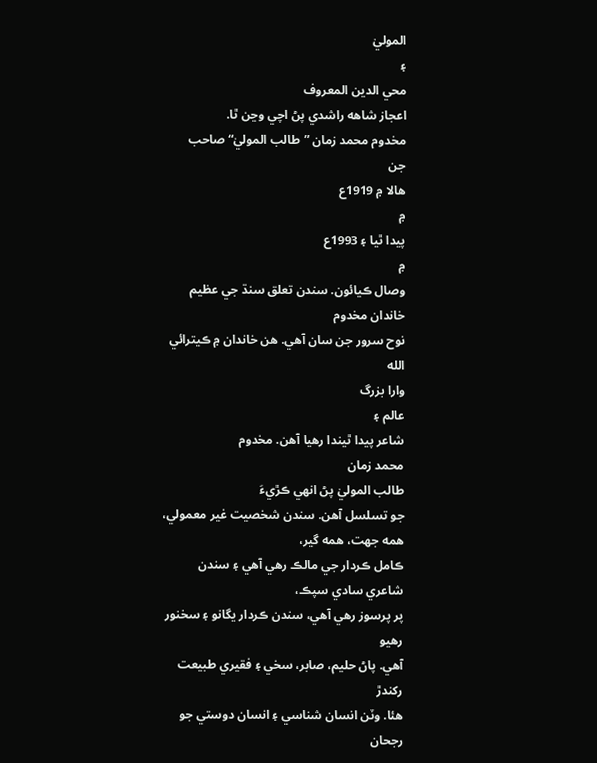الموليٰ
۽
محي الدين المعروف
اعجاز شاهه راشدي پڻ اچي وڃن ٿا.
مخدوم محمد زمان ”طالب الموليٰ“ صاحب
جن
هالا ۾ 1919ع
۾
پيدا ٿيا ۽ 1993ع
۾
وصال ڪيائون. سندن تعلق سنڌ جي عظيم خاندان مخدوم
نوح سرور جن سان آهي. هن خاندان ۾ ڪيترائي الله
وارا بزرگ
عالم ۽
شاعر پيدا ٿيندا رهيا آهن. مخدوم
محمد زمان
طالب الموليٰ پڻ انھي ڪڙيءَ
جو تسلسل آهن. سندن شخصيت غير معمولي، همه جھت، همه گير،
ڪامل ڪردار جي مالڪ رهي آهي ۽ سندن شاعري سادي سپڪ،
پر پرسوز رهي آهي، سندن ڪردار يگانو ۽ سخنور رهيو
آهي. پاڻ حليم، صابر، سخي ۽ فقيري طبيعت رکندڙ
هئا. وٽن انسان شناسي ۽ انسان دوستي جو رجحان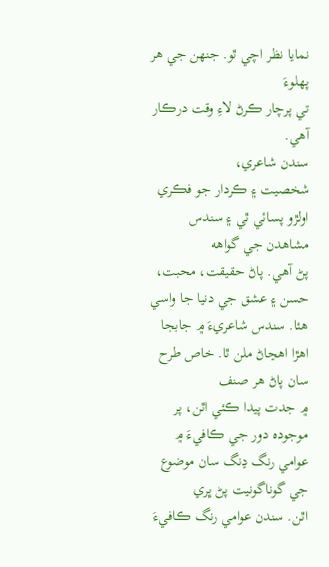نمايا نظر اچي ٿو. جنھن جي هر پھلوءَ
تي پرچار ڪرڻ لاءِ وقت درڪار
آهي.
سندن شاعري،
شخصيت ۽ ڪردار جو فڪري اولڙو پسائي ٿي ۽ سندس
مشاهدن جي گواهه
پڻ آهي. پاڻ حقيقت، محبت، حسن ۽ عشق جي دنيا جا واسي هئا. سندس شاعريءَ ۾ جابجا اهڙا اهڃاڻ ملن ٿا. خاص طرح سان پاڻ هر صنف
۾ جدت پيدا ڪئي اٿن، پر موجوده دور جي ڪافيءَ ۾ عوامي رنگ ڍنگ سان موضوع جي گوناگونيت پڻ ڀري
اٿن. سندن عوامي رنگ ڪافيءَ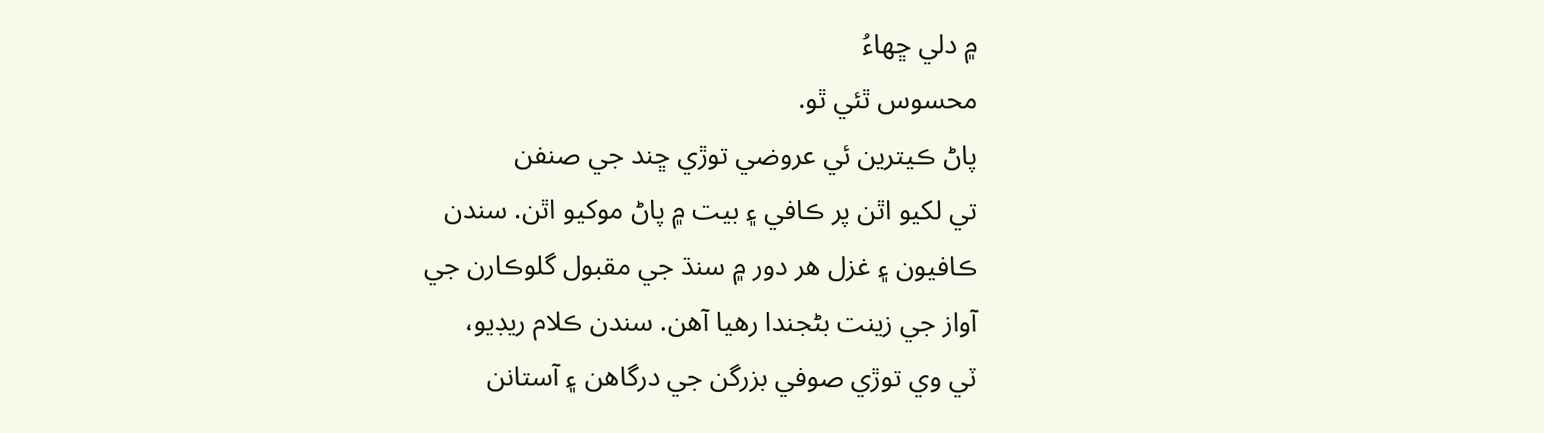۾ دلي ڇھاءُ
محسوس ٿئي ٿو.
پاڻ ڪيترين ئي عروضي توڙي ڇند جي صنفن
تي لکيو اٿن پر ڪافي ۽ بيت ۾ پاڻ موکيو اٿن. سندن
ڪافيون ۽ غزل هر دور ۾ سنڌ جي مقبول گلوڪارن جي
آواز جي زينت بڻجندا رهيا آهن. سندن ڪلام ريڊيو،
ٽي وي توڙي صوفي بزرگن جي درگاهن ۽ آستانن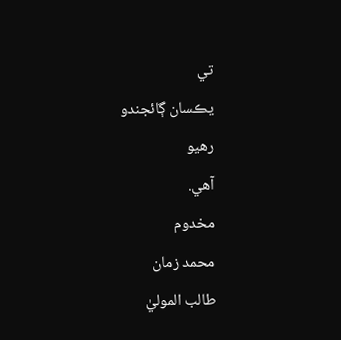تي
يڪسان ڳائجندو
رهيو
آهي.
مخدوم
محمد زمان
طالب الموليٰ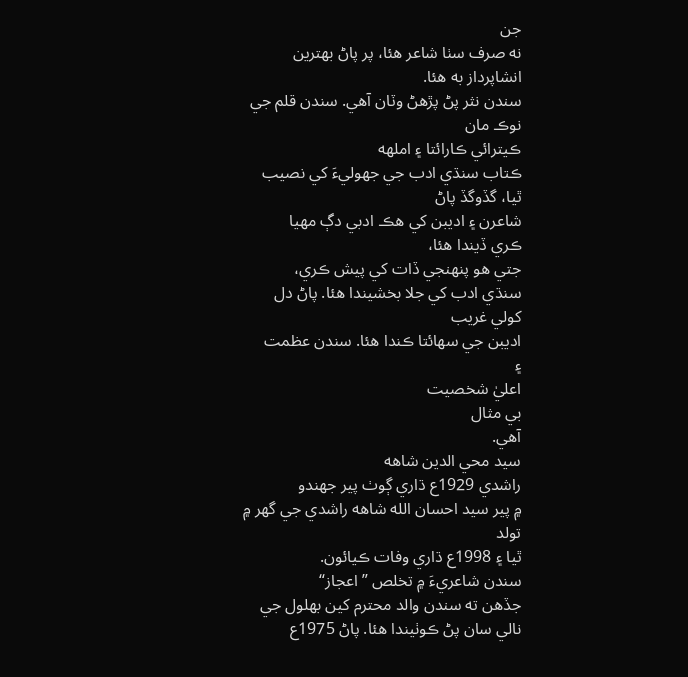جن
نه صرف سٺا شاعر هئا، پر پاڻ بھترين انشاپرداز به هئا.
سندن نثر پڻ پڙهڻ وٽان آهي. سندن قلم جي نوڪ مان
ڪيترائي ڪارائتا ۽ املھه
ڪتاب سنڌي ادب جي جهوليءَ کي نصيب ٿيا، گڏوگڏ پاڻ
شاعرن ۽ اديبن کي هڪ ادبي دڳ مھيا
ڪري ڏيندا هئا،
جتي هو پنھنجي ڏات کي پيش ڪري،
سنڌي ادب کي جلا بخشيندا هئا. پاڻ دل کولي غريب
اديبن جي سھائتا ڪندا هئا. سندن عظمت
۽
اعليٰ شخصيت
بي مثال
آهي.
سيد محي الدين شاهه
راشدي 1929ع ڌاري ڳوٺ پير جھندو
۾ پير سيد احسان الله شاهه راشدي جي گهر ۾ تولد
ٿيا ۽ 1998ع ڌاري وفات ڪيائون.
سندن شاعريءَ ۾ تخلص ”اعجاز“
جڏهن ته سندن والد محترم کين بھلول جي نالي سان پڻ ڪوٺيندا هئا. پاڻ 1975ع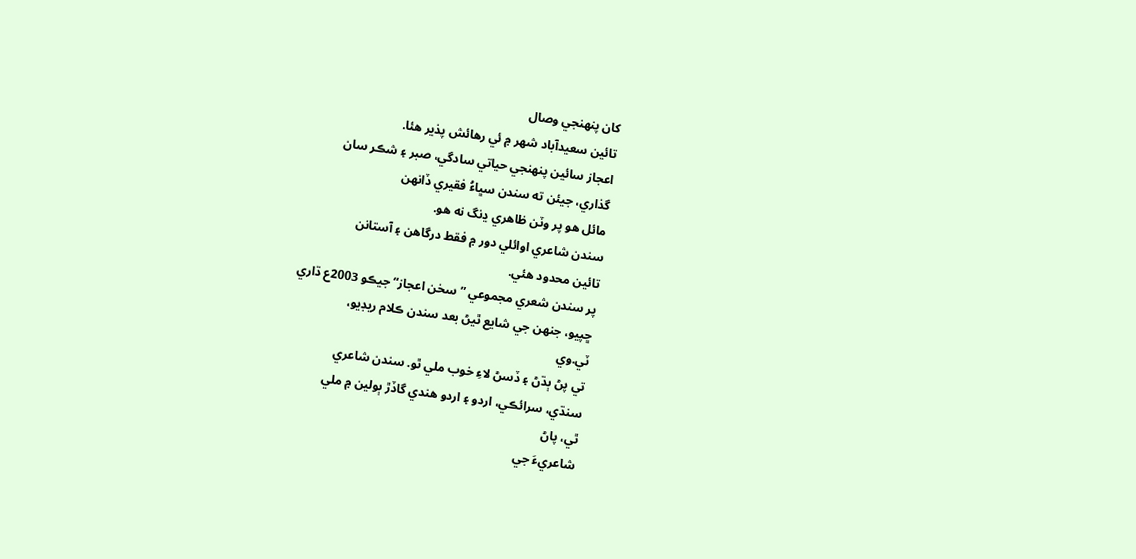کان پنھنجي وصال
تائين سعيدآباد شھر ۾ ئي رهائش پذير هئا.
اعجاز سائين پنھنجي حياتي سادگي، صبر ۽ شڪر سان
گذاري، جيئن ته سندن سڀاءُ فقيري ڏانھن
مائل هو پر وٽن ظاهري ڍنگ نه هو.
سندن شاعري اوائلي دور ۾ فقط درگاهن ۽ آستانن
تائين محدود هئي.
پر سندن شعري مجموعي ”سخن اعجاز“ جيڪو 2003ع ڌاري
ڇپيو، جنھن جي شايع ٿيڻ بعد سندن ڪلام ريڊيو،
ٽي.وي
تي پڻ ٻڌڻ ۽ ڏسڻ لاءِ خوب ملي ٿو. سندن شاعري
سنڌي، سرائڪي، اردو ۽ اردو هندي گاڏڙ ٻولين ۾ ملي
ٿي، پاڻ
شاعريءَ جي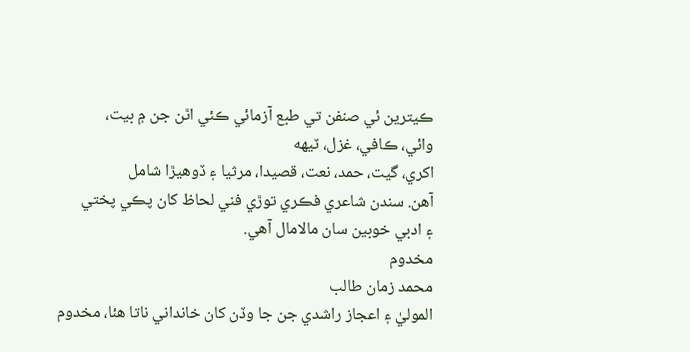ڪيترين ئي صنفن تي طبع آزمائي ڪئي اٿن جن ۾ بيت،
وائي، ڪافي، غزل، ٽيھه
اکري، گيت، حمد، نعت، قصيدا، مرثيا ۽ ڏوهيڙا شامل
آهن. سندن شاعري فڪري توڙي فني لحاظ کان پڪي پختي
۽ ادبي خوبين سان مالامال آهي.
مخدوم
محمد زمان طالب
الموليٰ ۽ اعجاز راشدي جن جا وڏن کان خانداني ناتا هئا، مخدوم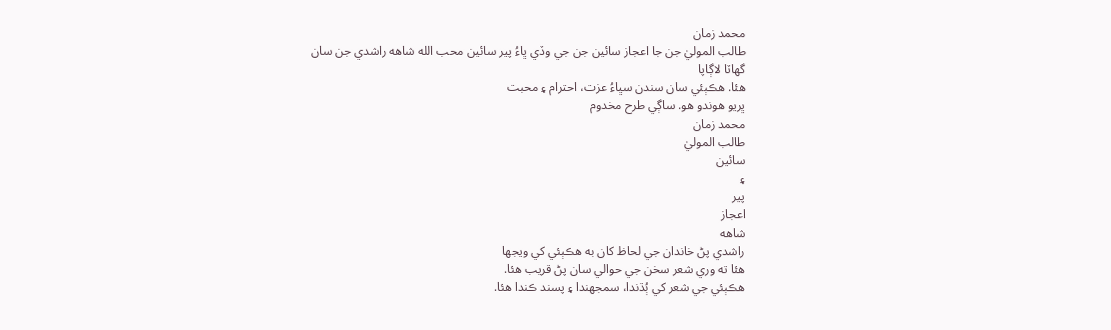محمد زمان
طالب الموليٰ جن جا اعجاز سائين جن جي وڏي ڀاءُ پير سائين محب الله شاهه راشدي جن سان
گهاٽا لاڳاپا
هئا. هڪٻئي سان سندن سڀاءُ عزت، احترام ۽ محبت
ڀريو هوندو هو. ساڳي طرح مخدوم
محمد زمان
طالب الموليٰ
سائين
۽
پير
اعجاز
شاهه
راشدي پڻ خاندان جي لحاظ کان به هڪٻئي کي ويجھا
هئا ته وري شعر سخن جي حوالي سان پڻ قريب هئا.
هڪٻئي جي شعر کي ٻُڌندا، سمجھندا ۽ پسند ڪندا هئا.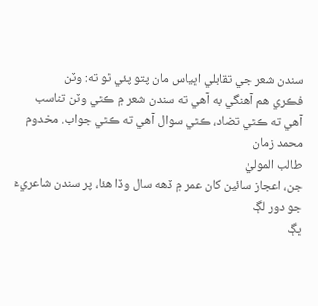سندن شعر جي تقابلي اڀياس مان پتو پئي ٿو ته: وٽن
فڪري هم آهنگي به آهي ته سندن شعر ۾ ڪٿي وٽن تناسب
آهي ته ڪٿي تضاد، ڪٿي سوال آهي ته ڪٿي جواب. مخدوم
محمد زمان
طالب الموليٰ
جن، اعجاز سائين کان عمر ۾ ڏهه سال وڏا هئا، پر سندن شاعريءَ جو دور لڳ
ڀڳ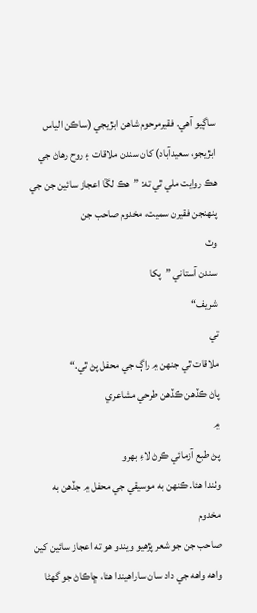ساڳيو آهي. فقيرمرحوم شاهن ابڙيجي (ساڪن الياس
ابڙيجو، سعيدآباد) کان سندن ملاقات ۽ روح رهاڻ جي
هڪ روايت ملي ٿي ته: ”هڪ لڱا اعجاز سائين جن جي پنھنجن فقيرن سميت، مخدوم صاحب جن
وٽ
سندن آستاني ”پکا
شريف“
تي
ملاقات ٿي جنھن ۾ راڳ جي محفل پڻ ٿي.“
پاڻ ڪڏهن ڪڏهن طرحي مشاعري
۾
پڻ طبع آزمائي ڪرڻ لاءِ بھرو
وٺندا هئا. ڪنھن به موسيقي جي محفل ۾ جڏهن به
مخدوم
صاحب جن جو شعر پڙهيو ويندو هو ته اعجاز سائين کين واهه واهه جي داد سان ساراهيندا هئا، ڇاڪاڻ جو گهڻا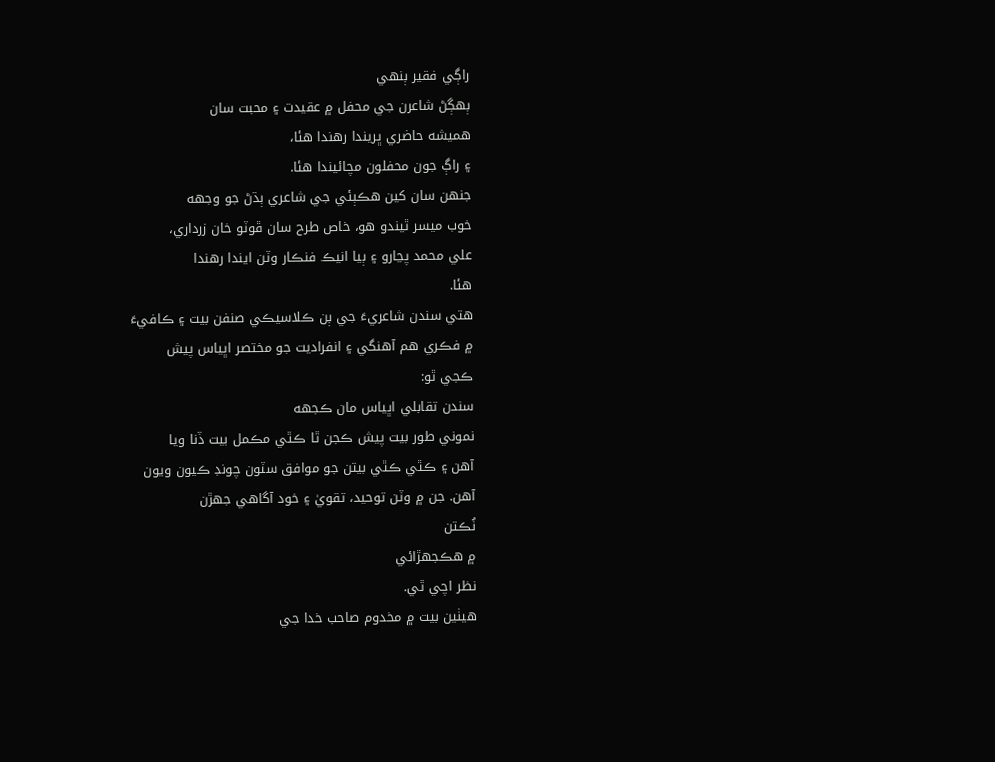راڳي فقير ٻنھي
ٻھڳڻ شاعرن جي محفل ۾ عقيدت ۽ محبت سان
هميشه حاضري ڀريندا رهندا هئا،
۽ راڳ جون محفلون مچائيندا هئا.
جنھن سان کين هڪٻئي جي شاعري ٻڌڻ جو وجهه
خوب ميسر ٿيندو هو، خاص طرح سان ڦوٽو خان زرداري،
علي محمد پڃارو ۽ ٻيا انيڪ فنڪار وٽن ايندا رهندا
هئا.
هتي سندن شاعريءَ جي ٻن ڪلاسيڪي صنفن بيت ۽ ڪافيءَ
۾ فڪري هم آهنگي ۽ انفراديت جو مختصر اڀياس پيش
ڪجي ٿو:
سندن تقابلي اڀياس مان ڪجهه
نموني طور بيت پيش ڪجن ٿا ڪٿي مڪمل بيت ڏنا ويا
آهن ۽ ڪٿي ڪٿي بيتن جو موافق سٽون چونڊ ڪيون ويون
آهن. جن ۾ وٽن توحيد، تقويٰ ۽ خود آگاهي جھڙن
نُڪتن
۾ هڪجھڙائي
نظر اچي ٿي.
هيٺين بيت ۾ مخدوم صاحب خدا جي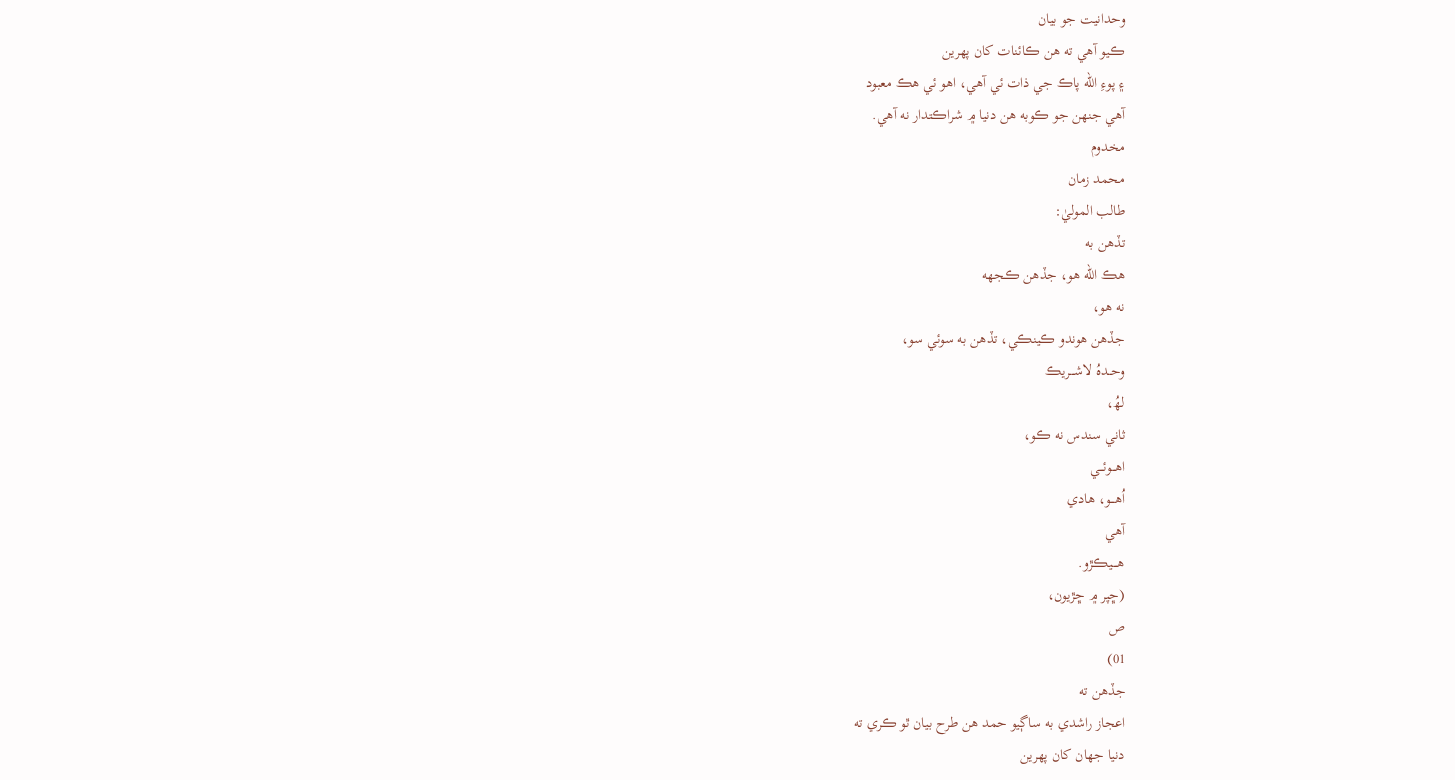وحدانيت جو بيان
ڪيو آهي ته هن ڪائنات کان پھرين
۽ پوءِ الله پاڪ جي ذات ئي آهي، اهو ئي هڪ معبود
آهي جنھن جو ڪوبه هن دنيا ۾ شراڪتدار نه آهي.
مخدوم
محمد زمان
طالب الموليٰ:
تڏهن به
هڪ الله هو، جڏهن ڪجھه
نه هو،
جڏهن هوندو ڪينڪي، تڏهن به سوئي سو،
وحــدهُ لاشـــريڪ
لھُ،
ثاني سندس نه ڪو،
اهـــوئـــي
اُهـــو، هادي
آهي
هــــيڪڙو.
(ڇپر ۾ ڇڙيون،
ص
01)
جڏهن ته
اعجاز راشدي به ساڳيو حمد هن طرح بيان ٿو ڪري ته
دنيا جھان کان پھرين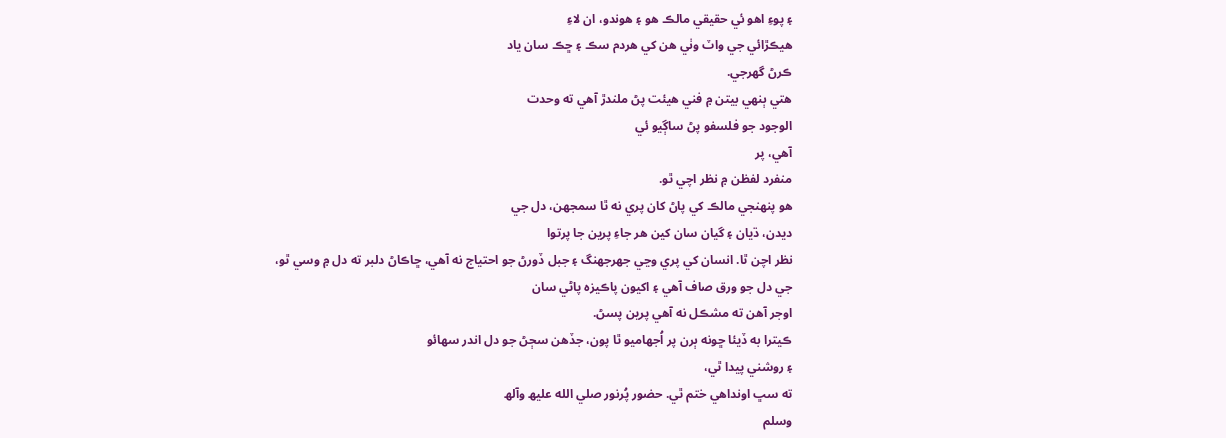۽ پوءِ اهو ئي حقيقي مالڪ هو ۽ هوندو، ان لاءِ
هيڪڙائي جي واٽ وٺي هن کي هردم سڪ ۽ ڇڪ سان ياد
ڪرڻ گهرجي.
هتي ٻنهي بيتن ۾ فني هيئت پڻ ملندڙ آهي ته وحدت
الوجود جو فلسفو پڻ ساڳيو ئي
آهي، پر
منفرد لفظن ۾ نظر اچي ٿو.
هو پنھنجي مالڪ کي پاڻ کان پري نه ٿا سمجھن، دل جي
ديدن، ڌيان ۽ گيان سان کين هر جاءِ پرين جا پرتوا
نظر اچن ٿا. انسان کي پري وڃي جهرجھنگ ۽ جبل ڏورڻ جو احتياج نه آهي، ڇاڪاڻ دلبر ته دل ۾ وسي ٿو،
جي دل جو ورق صاف آهي ۽ اکيون پاڪيزه پاڻي سان
اوجر آهن ته مشڪل نه آهي پرين پسڻ.
ڪيترا به ڏيئا ڇونه ٻرن پر اُجھاميو ٿا پون، جڏهن سڄڻ جو دل اندر سھائو
۽ روشني پيدا ٿي،
ته سڀ اونداهي ختم ٿي. حضور پُرنور صلي الله عليھ وآلھ
وسلم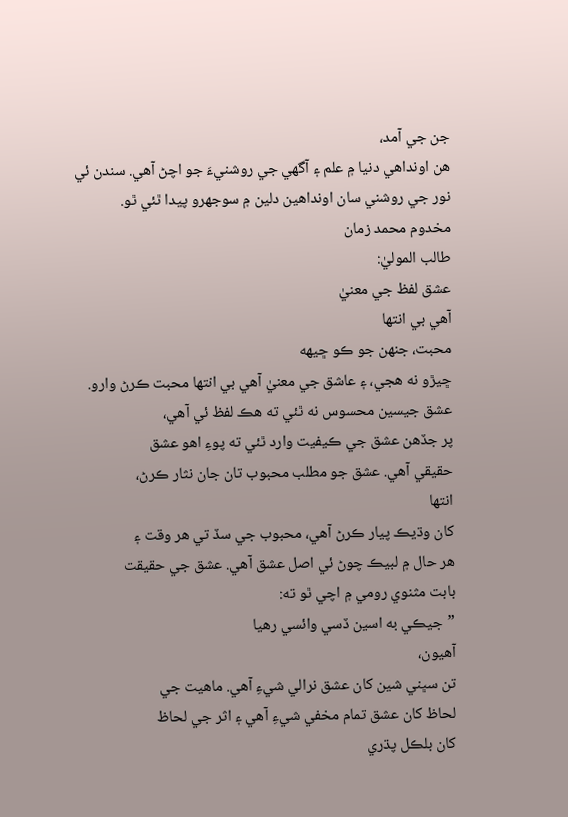جن جي آمد،
هن اونداهي دنيا ۾ علم ۽ آگهي جي روشنيءَ جو اچڻ آهي. سندن ئي نور جي روشني سان اونداهين دلين ۾ سوجھرو پيدا ٿئي ٿو.
مخدوم محمد زمان
طالب الموليٰ:
عشق لفظ جي معنيٰ
آهي بي انتھا
محبت، جنھن جو ڪو ڇيھه
ڇيڙو نه هجي، ۽ عاشق جي معنيٰ آهي بي انتھا محبت ڪرڻ وارو. عشق جيسين محسوس نه ٿئي ته هڪ لفظ ئي آهي،
پر جڏهن عشق جي ڪيفيت وارد ٿئي ته پوءِ اهو عشق
حقيقي آهي. عشق جو مطلب محبوب تان جان نثار ڪرڻ،
انتھا
کان وڌيڪ پيار ڪرڻ آهي، محبوب جي سڏ تي هر وقت ۽
هر حال ۾ لبيڪ چوڻ ئي اصل عشق آهي. عشق جي حقيقت
بابت مثنوي رومي ۾ اچي ٿو ته:
”جيڪي به اسين ڏسي وائسي رهيا
آهيون،
تن سڀني شين کان عشق نرالي شيءِ آهي. ماهيت جي
لحاظ کان عشق تمام مخفي شيءِ آهي ۽ اثر جي لحاظ
کان بلڪل پڌري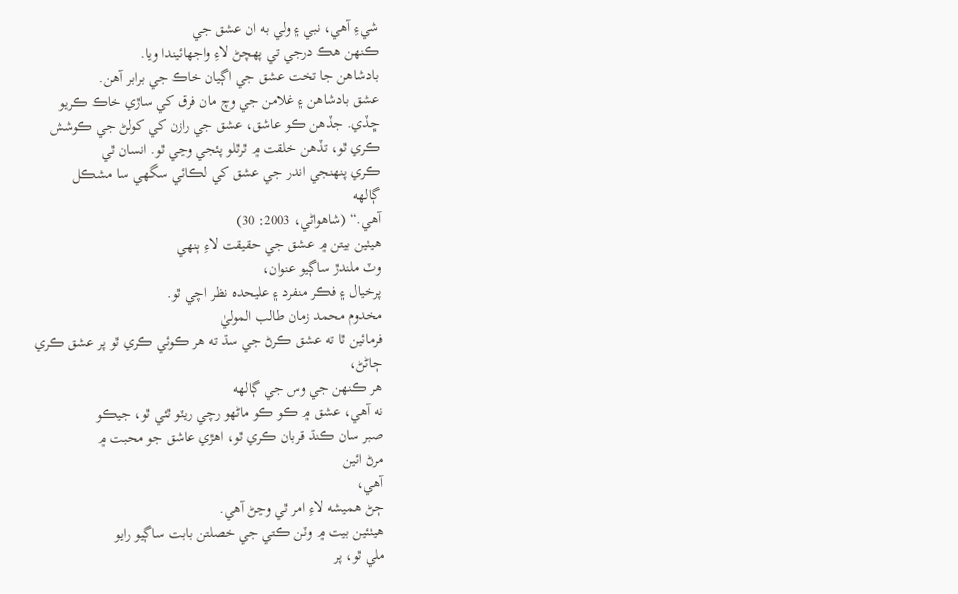شيءِ آهي، نبي ۽ ولي به ان عشق جي
ڪنھن هڪ درجي تي پهچڻ لاءِ واجھائيندا ويا.
بادشاهن جا تخت عشق جي اڳيان خاڪ جي برابر آهن.
عشق بادشاهن ۽ غلامن جي وچ مان فرق کي ساڙي خاڪ ڪريو
ڇڏي. جڏهن ڪو عاشق، عشق جي رازن کي کولڻ جي ڪوشش
ڪري ٿو، تڏهن خلقت ۾ ٿرٿلو پئجي وڃي ٿو. انسان ٿي
ڪري پنھنجي اندر جي عشق کي لڪائي سگهي سا مشڪل
ڳالھه
آهي.“ (شاهواڻي، 2003: 30)
هيٺين بيتن ۾ عشق جي حقيقت لاءِ ٻنھي
وٽ ملندڙ ساڳيو عنوان،
پرخيال ۽ فڪر منفرد ۽ عليحده نظر اچي ٿو.
مخدوم محمد زمان طالب الموليٰ
فرمائين ٿا ته عشق ڪرڻ جي سڌ ته هر ڪوئي ڪري ٿو پر عشق ڪري
ڄاڻڻ،
هر ڪنھن جي وس جي ڳالهه
نه آهي، عشق ۾ ڪو ڪو ماڻھو رچي ريٽو ٿئي ٿو، جيڪو
صبر سان ڪنڌ قربان ڪري ٿو، اهڙي عاشق جو محبت ۾
مرڻ ائين
آهي،
ڄڻ هميشه لاءِ امر ٿي وڃڻ آهي.
هيٺئين بيت ۾ وٽن ڪتي جي خصلتن بابت ساڳيو رايو
ملي ٿو، پر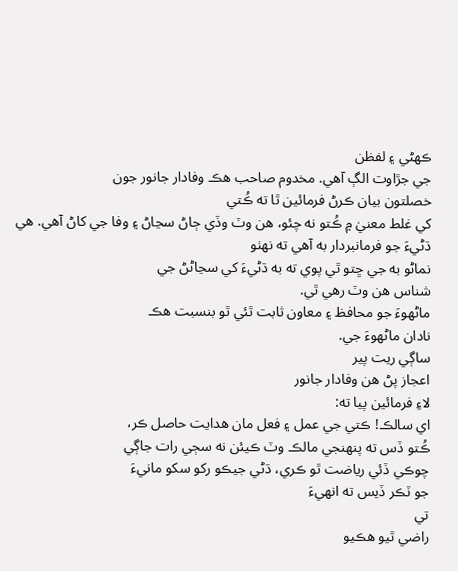ڪھڻي ۽ لفظن
جي جڙاوت الڳ آهي. مخدوم صاحب هڪ وفادار جانور جون
خصلتون بيان ڪرڻ فرمائين ٿا ته ڪُتي
کي غلط معنيٰ ۾ ڪُتو نه چئو، هن وٽ وڏي ڄاڻ سڃاڻ ۽ وفا جي کاڻ آهي. هي ڌڻيءَ جو فرمانبردار به آهي ته نھٺو
نماڻو به جي ڇتو ٿي پوي ته به ڌڻيءَ کي سڃاڻڻ جي
شناس هن وٽ رهي ٿي.
ماڻھوءَ جو محافظ ۽ معاون ثابت ٿئي ٿو بنسبت هڪ
نادان ماڻھوءَ جي.
ساڳي ريت پير
اعجاز پڻ هن وفادار جانور
لاءِ فرمائين پيا ته:
اي سالڪ! ڪتي جي عمل ۽ فعل مان هدايت حاصل ڪر،
ڪُتو ڏس ته پنھنجي مالڪ وٽ ڪيئن نه سڄي رات جاڳي
چوڪي ڏئي رياضت ٿو ڪري، ڌڻي جيڪو رکو سکو مانيءَ
جو ٽڪر ڏيس ته انھيءَ
تي
راضي ٿيو هڪيو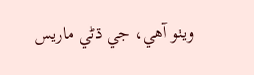ويٺو آهي، جي ڌڻي ماريس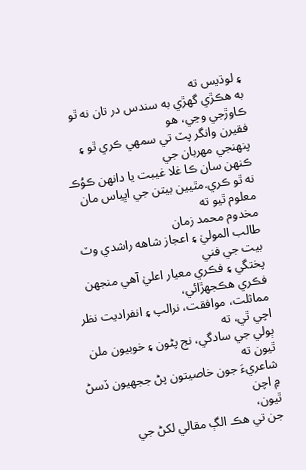۽ لوڌيس ته
به هڪڙي گهڙي به سندس در تان نه ٿو ڪاوڙجي وڃي، هو
فقيرن وانگر پٽ تي سمھي ڪري ٿو ۽ پنھنجي مھربان جي
ڪنھن سان ڪا غلا غيبت يا دانھن ڪوُڪ نه ٿو ڪري.مٿيين بيتن جي اڀياس مان معلوم ٿيو ته
مخدوم محمد زمان
طالب الموليٰ ۽ اعجاز شاهه راشدي وٽ بيت جي فني
پختگي ۽ فڪري معيار اعليٰ آهي منجھن فڪري هڪجھڙائي،
مماثلت، موافقت، نرالپ ۽ انفراديت نظر اچي ٿي، ته
ٻولي جي سادگي، نج پڻون ۽ خوبيون ملن ٿيون ته
شاعريءَ جون خاصيتون پڻ ججھيون ڏسڻ ۾ اچن
ٿيون،
جن تي هڪ الڳ مقالي لکڻ جي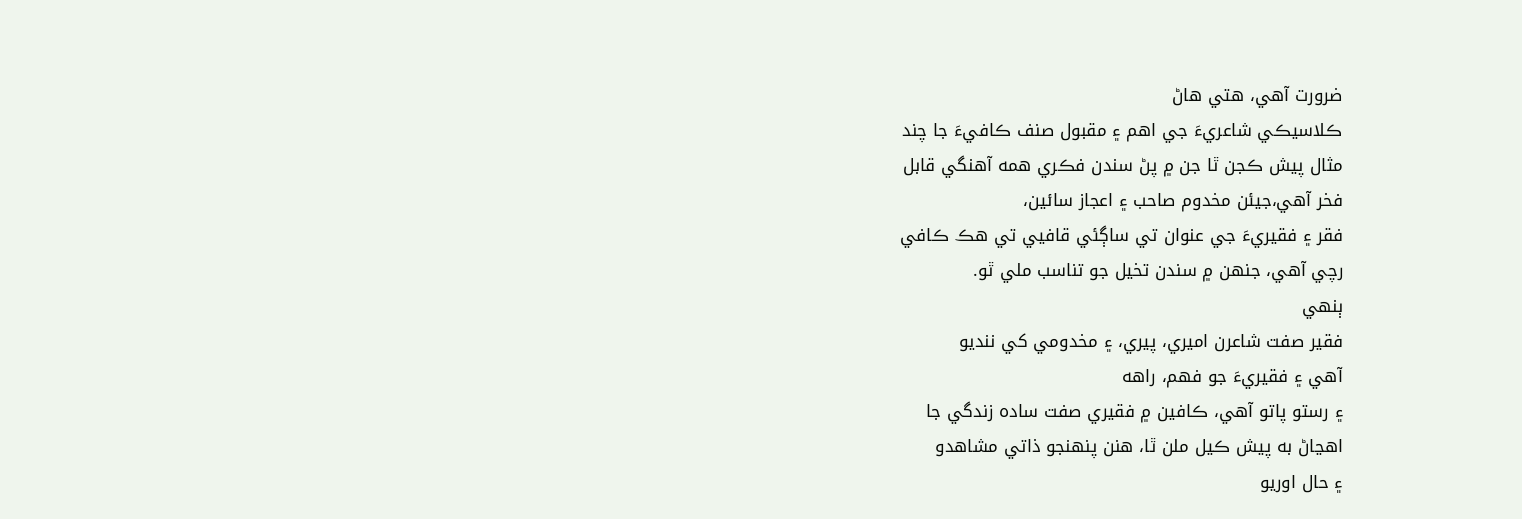ضرورت آهي، هتي هاڻ
ڪلاسيڪي شاعريءَ جي اهم ۽ مقبول صنف ڪافيءَ جا چند
مثال پيش ڪجن ٿا جن ۾ پڻ سندن فڪري همه آهنگي قابل
فخر آهي،جيئن مخدوم صاحب ۽ اعجاز سائين،
فقر ۽ فقيريءَ جي عنوان تي ساڳئي قافيي تي هڪ ڪافي
رچي آهي، جنھن ۾ سندن تخيل جو تناسب ملي ٿو.
ٻنھي
فقير صفت شاعرن اميري، پيري، ۽ مخدومي کي ننديو
آهي ۽ فقيريءَ جو فھم، راھه
۽ رستو پاتو آهي، ڪافين ۾ فقيري صفت ساده زندگي جا
اهڃاڻ به پيش ڪيل ملن ٿا، هنن پنھنجو ذاتي مشاهدو
۽ حال اوريو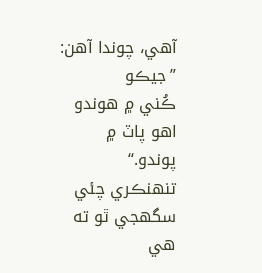آهي، چوندا آهن:
”جيڪو
ڪُني ۾ هوندو اهو پاٽ ۾ پوندو.“
تنھنڪري چئي سگهجي ٿو ته هي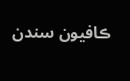ڪافيون سندن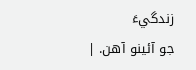زندگيءَ
جو آئينو آهن. |